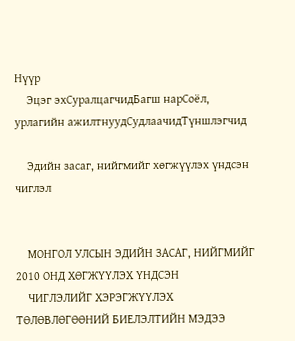Нүүр
    Эцэг эхСуралцагчидБагш нарСоёл, урлагийн ажилтнуудСудлаачидТүншлэгчид

    Эдийн засаг, нийгмийг хөгжүүлэх үндсэн чиглэл


    МОНГОЛ УЛСЫН ЭДИЙН ЗАСАГ, НИЙГМИЙГ 2010 ОНД ХӨГЖҮҮЛЭХ ҮНДСЭН
    ЧИГЛЭЛИЙГ ХЭРЭГЖҮҮЛЭХ ТӨЛӨВЛӨГӨӨНИЙ БИЕЛЭЛТИЙН МЭДЭЭ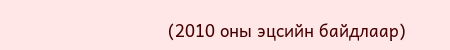(2010 оны эцсийн байдлаар)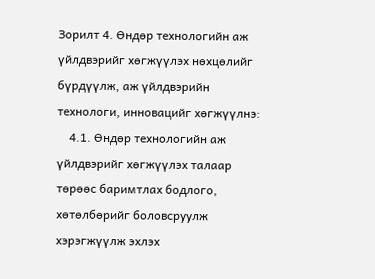Зорилт 4. Өндөр технологийн аж үйлдвэрийг хөгжүүлэх нөхцөлийг бүрдүүлж, аж үйлдвэрийн технологи, инновацийг хөгжүүлнэ:
    4.1. Өндөр технологийн аж үйлдвэрийг хөгжүүлэх талаар төрөөс баримтлах бодлого, хөтөлбөрийг боловсруулж хэрэгжүүлж эхлэх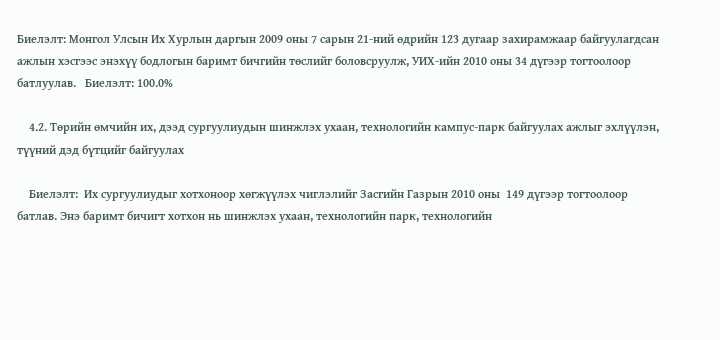Биелэлт: Монгол Улсын Их Хурлын даргын 2009 оны 7 сарын 21-ний өдрийн 123 дугаар захирамжаар байгуулагдсан ажлын хэсгээс энэхүү бодлогын баримт бичгийн төслийг боловсруулж, УИХ-ийн 2010 оны 34 дүгээр тогтоолоор батлуулав.   Биелэлт: 100.0%

    4.2. Төрийн өмчийн их, дээд сургуулиудын шинжлэх ухаан, технологийн кампус-парк байгуулах ажлыг эхлүүлэн, түүний дэд бүтцийг байгуулах

    Биелэлт:  Их сургуулиудыг хотхоноор хөгжүүлэх чиглэлийг Засгийн Газрын 2010 оны  149 дүгээр тогтоолоор батлав. Энэ баримт бичигт хотхон нь шинжлэх ухаан, технологийн парк, технологийн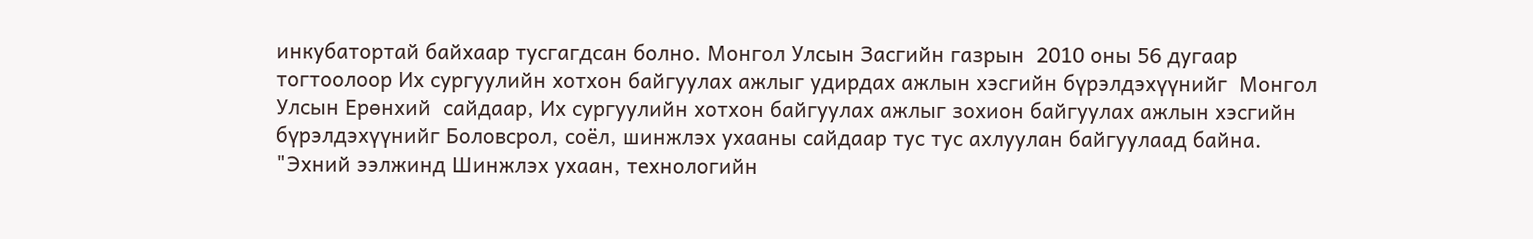инкубатортай байхаар тусгагдсан болно. Монгол Улсын Засгийн газрын  2010 оны 56 дугаар тогтоолоор Их сургуулийн хотхон байгуулах ажлыг удирдах ажлын хэсгийн бүрэлдэхүүнийг  Монгол Улсын Ерөнхий  сайдаар, Их сургуулийн хотхон байгуулах ажлыг зохион байгуулах ажлын хэсгийн бүрэлдэхүүнийг Боловсрол, соёл, шинжлэх ухааны сайдаар тус тус ахлуулан байгуулаад байна. "Эхний ээлжинд Шинжлэх ухаан, технологийн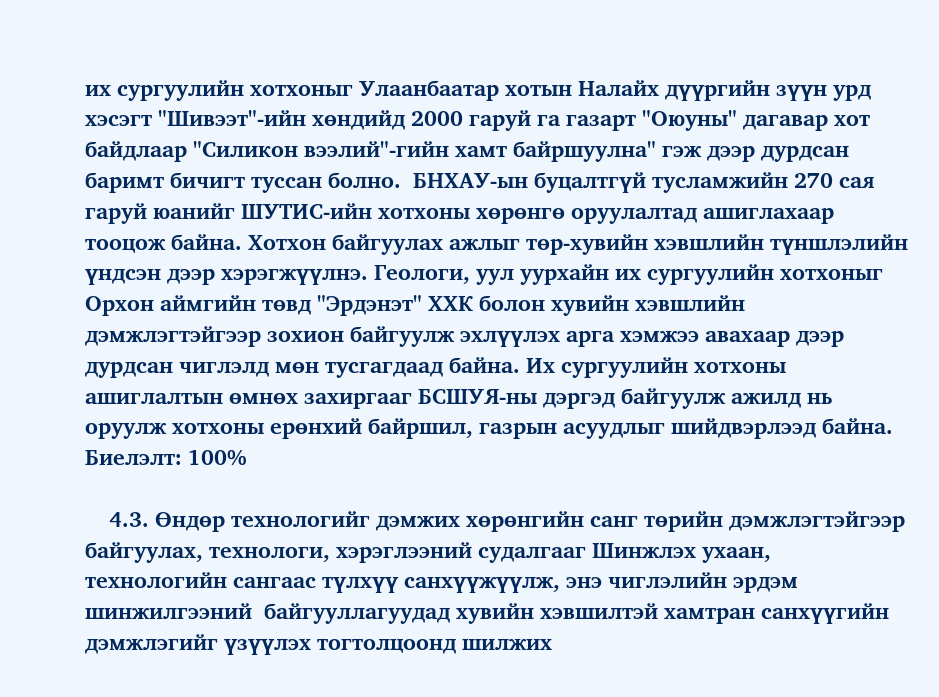их сургуулийн хотхоныг Улаанбаатар хотын Налайх дүүргийн зүүн урд хэсэгт "Шивээт"-ийн хөндийд 2000 гаруй га газарт "Оюуны" дагавар хот байдлаар "Силикон вээлий"-гийн хамт байршуулна" гэж дээр дурдсан баримт бичигт туссан болно.  БНХАУ-ын буцалтгүй тусламжийн 270 сая гаруй юанийг ШУТИС-ийн хотхоны хөрөнгө оруулалтад ашиглахаар тооцож байна. Хотхон байгуулах ажлыг төр-хувийн хэвшлийн түншлэлийн үндсэн дээр хэрэгжүүлнэ. Геологи, уул уурхайн их сургуулийн хотхоныг Орхон аймгийн төвд "Эрдэнэт" ХХК болон хувийн хэвшлийн дэмжлэгтэйгээр зохион байгуулж эхлүүлэх арга хэмжээ авахаар дээр дурдсан чиглэлд мөн тусгагдаад байна. Их сургуулийн хотхоны ашиглалтын өмнөх захиргааг БСШУЯ-ны дэргэд байгуулж ажилд нь оруулж хотхоны ерөнхий байршил, газрын асуудлыг шийдвэрлээд байна. Биелэлт: 100%

    4.3. Өндөр технологийг дэмжих хөрөнгийн санг төрийн дэмжлэгтэйгээр байгуулах, технологи, хэрэглээний судалгааг Шинжлэх ухаан, технологийн сангаас түлхүү санхүүжүүлж, энэ чиглэлийн эрдэм шинжилгээний  байгууллагуудад хувийн хэвшилтэй хамтран санхүүгийн дэмжлэгийг үзүүлэх тогтолцоонд шилжих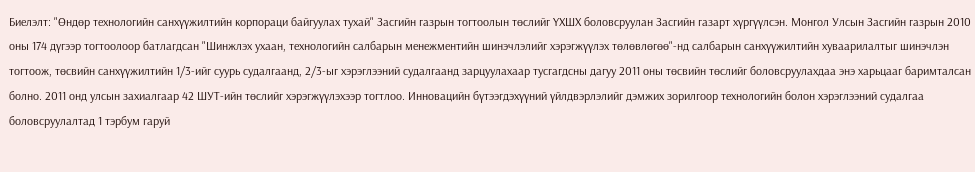Биелэлт: "Өндөр технологийн санхүүжилтийн корпораци байгуулах тухай" Засгийн газрын тогтоолын төслийг ҮХШХ боловсруулан Засгийн газарт хүргүүлсэн. Монгол Улсын Засгийн газрын 2010 оны 174 дүгээр тогтоолоор батлагдсан "Шинжлэх ухаан, технологийн салбарын менежментийн шинэчлэлийг хэрэгжүүлэх төлөвлөгөө"-нд салбарын санхүүжилтийн хуваарилалтыг шинэчлэн тогтоож, төсвийн санхүүжилтийн 1/3-ийг суурь судалгаанд, 2/3-ыг хэрэглээний судалгаанд зарцуулахаар тусгагдсны дагуу 2011 оны төсвийн төслийг боловсруулахдаа энэ харьцааг баримталсан болно. 2011 онд улсын захиалгаар 42 ШУТ-ийн төслийг хэрэгжүүлэхээр тогтлоо. Инновацийн бүтээгдэхүүний үйлдвэрлэлийг дэмжих зорилгоор технологийн болон хэрэглээний судалгаа боловсруулалтад 1 тэрбум гаруй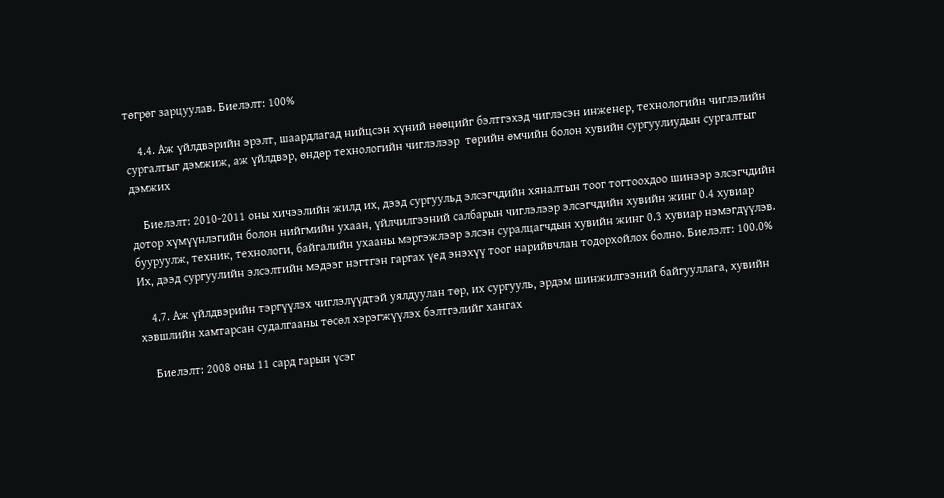төгрөг зарцуулав. Биелэлт: 100%

    4.4. Аж үйлдвэрийн эрэлт, шаардлагад нийцсэн хүний нөөцийг бэлтгэхэд чиглэсэн инженер, технологийн чиглэлийн сургалтыг дэмжиж, аж үйлдвэр, өндөр технологийн чиглэлээр  төрийн өмчийн болон хувийн сургуулиудын сургалтыг дэмжих

    Биелэлт: 2010-2011 оны хичээлийн жилд их, дээд сургуульд элсэгчдийн хяналтын тоог тогтоохдоо шинээр элсэгчдийн дотор хүмүүнлэгийн болон нийгмийн ухаан, үйлчилгээний салбарын чиглэлээр элсэгчдийн хувийн жинг 0.4 хувиар бууруулж, техник, технологи, байгалийн ухааны мэргэжлээр элсэн суралцагчдын хувийн жинг 0.3 хувиар нэмэгдүүлэв. Их, дээд сургуулийн элсэлтийн мэдээг нэгтгэн гаргах үед энэхүү тоог нарийвчлан тодорхойлох болно. Биелэлт: 100.0%

    4.7. Аж үйлдвэрийн тэргүүлэх чиглэлүүдтэй уялдуулан төр, их сургууль, эрдэм шинжилгээний байгууллага, хувийн хэвшлийн хамтарсан судалгааны төсөл хэрэгжүүлэх бэлтгэлийг хангах

    Биелэлт: 2008 оны 11 сард гарын үсэг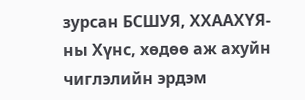зурсан БСШУЯ, ХХААХҮЯ-ны Хүнс, хөдөө аж ахуйн чиглэлийн эрдэм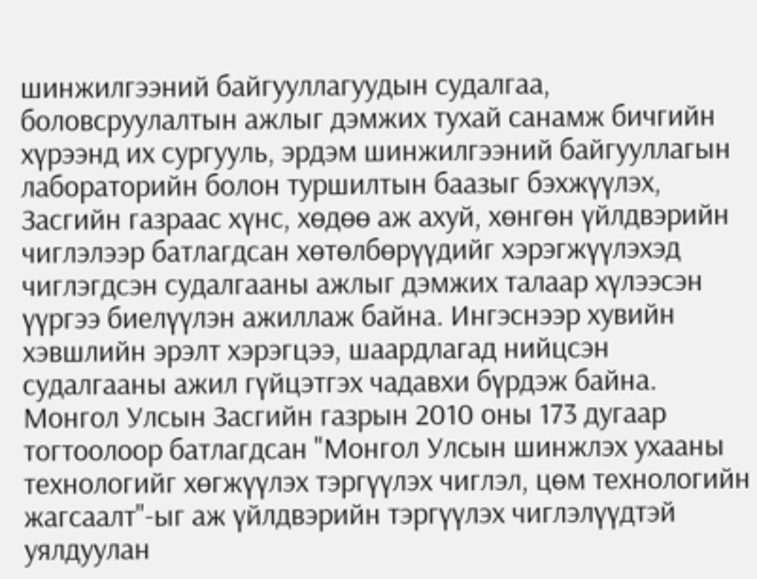шинжилгээний байгууллагуудын судалгаа, боловсруулалтын ажлыг дэмжих тухай санамж бичгийн хүрээнд их сургууль, эрдэм шинжилгээний байгууллагын лабораторийн болон туршилтын баазыг бэхжүүлэх, Засгийн газраас хүнс, хөдөө аж ахуй, хөнгөн үйлдвэрийн чиглэлээр батлагдсан хөтөлбөрүүдийг хэрэгжүүлэхэд чиглэгдсэн судалгааны ажлыг дэмжих талаар хүлээсэн үүргээ биелүүлэн ажиллаж байна. Ингэснээр хувийн хэвшлийн эрэлт хэрэгцээ, шаардлагад нийцсэн судалгааны ажил гүйцэтгэх чадавхи бүрдэж байна. Монгол Улсын Засгийн газрын 2010 оны 173 дугаар тогтоолоор батлагдсан "Монгол Улсын шинжлэх ухааны технологийг хөгжүүлэх тэргүүлэх чиглэл, цөм технологийн жагсаалт"-ыг аж үйлдвэрийн тэргүүлэх чиглэлүүдтэй уялдуулан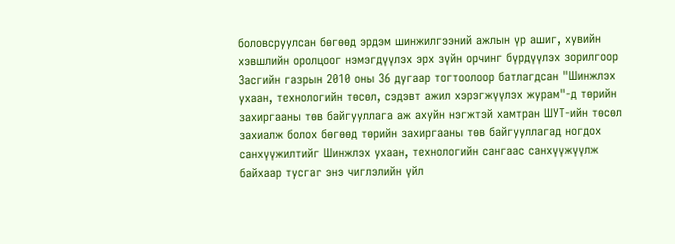боловсруулсан бөгөөд эрдэм шинжилгээний ажлын үр ашиг, хувийн хэвшлийн оролцоог нэмэгдүүлэх эрх зүйн орчинг бүрдүүлэх зорилгоор Засгийн газрын 2010 оны 36 дугаар тогтоолоор батлагдсан "Шинжлэх ухаан, технологийн төсөл, сэдэвт ажил хэрэгжүүлэх журам"-д төрийн захиргааны төв байгууллага аж ахуйн нэгжтэй хамтран ШУТ-ийн төсөл захиалж болох бөгөөд төрийн захиргааны төв байгууллагад ногдох санхүүжилтийг Шинжлэх ухаан, технологийн сангаас санхүүжүүлж байхаар тусгаr энэ чиглэлийн үйл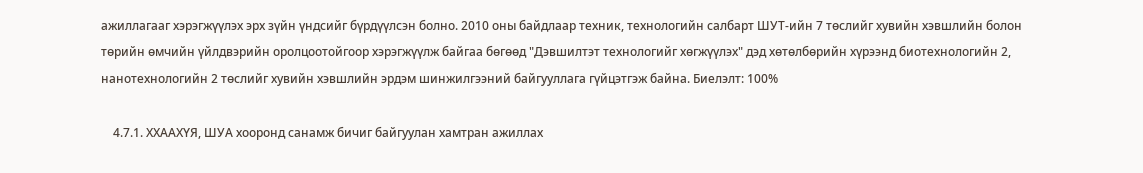ажиллагааг хэрэгжүүлэх эрх зүйн үндсийг бүрдүүлсэн болно. 2010 оны байдлаар техник, технологийн салбарт ШУТ-ийн 7 төслийг хувийн хэвшлийн болон төрийн өмчийн үйлдвэрийн оролцоотойгоор хэрэгжүүлж байгаа бөгөөд "Дэвшилтэт технологийг хөгжүүлэх" дэд хөтөлбөрийн хүрээнд биотехнологийн 2, нанотехнологийн 2 төслийг хувийн хэвшлийн эрдэм шинжилгээний байгууллага гүйцэтгэж байна. Биелэлт: 100%

    4.7.1. ХХААХҮЯ, ШУА хооронд санамж бичиг байгуулан хамтран ажиллах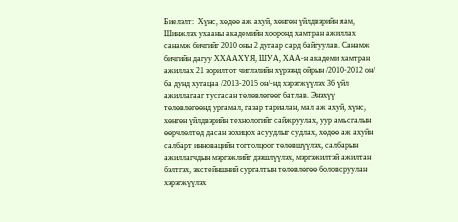Биелэлт:  Хүнс, хөдөө аж ахуй, хөнгөн үйлдвэрийн яам, Шинжлэх ухааны академийн хооронд хамтран ажиллах санамж бичгийг 2010 оны 2 дугаар сард байгуулав. Санамж бичгийн дагуу ХХААХҮЯ, ШУА, ХАА-н академи хамтран ажиллах 21 зорилтот чиглэлийн хүрээнд ойрын /2010-2012 он/ ба дунд хугацаа /2013-2015 он/-нд хэрэгжүүлэх 36 үйл ажиллагааг тусгасан төлөвлөгөөг батлав. Энэхүү төлөвлөгөөнд ургамал, газар тариалан, мал аж ахуй, хүнс, хөнгөн үйлдвэрийн технологийг сайжруулах, уур амьсгалын өөрчлөлтөд дасан зохицох асуудлыг судлах, хөдөө аж ахуйн салбарт инновацийн тогтолцоог төлөвшүүлэх, салбарын ажиллагчдын мэргэжлийг дээшлүүлэх, мэргэжилтэй ажилтан бэлтгэх, экстейншний сургалтын төлөвлөгөө боловсруулан хэрэгжүүлэх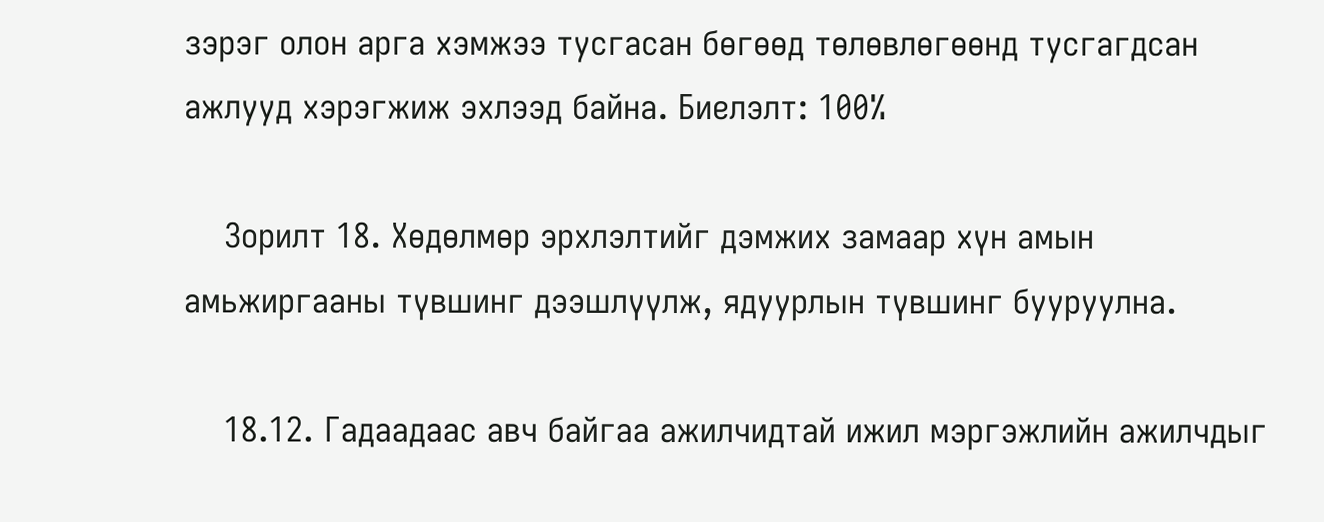зэрэг олон арга хэмжээ тусгасан бөгөөд төлөвлөгөөнд тусгагдсан ажлууд хэрэгжиж эхлээд байна. Биелэлт: 100%

    Зорилт 18. Хөдөлмөр эрхлэлтийг дэмжих замаар хүн амын амьжиргааны түвшинг дээшлүүлж, ядуурлын түвшинг бууруулна.

    18.12. Гадаадаас авч байгаа ажилчидтай ижил мэргэжлийн ажилчдыг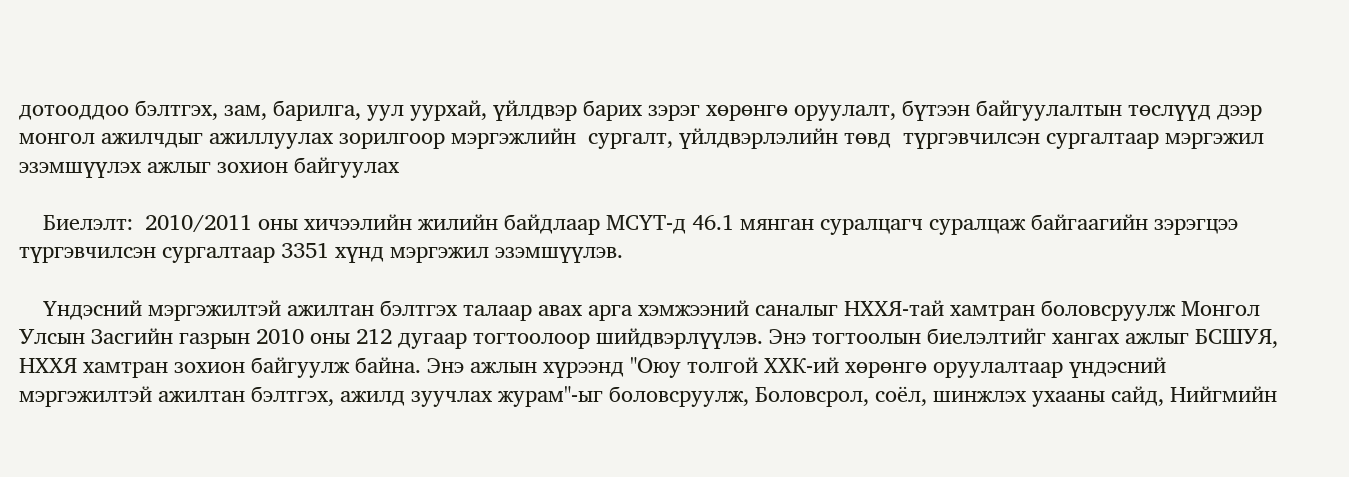дотооддоо бэлтгэх, зам, барилга, уул уурхай, үйлдвэр барих зэрэг хөрөнгө оруулалт, бүтээн байгуулалтын төслүүд дээр монгол ажилчдыг ажиллуулах зорилгоор мэргэжлийн  сургалт, үйлдвэрлэлийн төвд  түргэвчилсэн сургалтаар мэргэжил эзэмшүүлэх ажлыг зохион байгуулах

    Биелэлт:  2010/2011 оны хичээлийн жилийн байдлаар МСҮТ-д 46.1 мянган суралцагч суралцаж байгаагийн зэрэгцээ түргэвчилсэн сургалтаар 3351 хүнд мэргэжил эзэмшүүлэв.

    Үндэсний мэргэжилтэй ажилтан бэлтгэх талаар авах арга хэмжээний саналыг НХХЯ-тай хамтран боловсруулж Монгол Улсын Засгийн газрын 2010 оны 212 дугаар тогтоолоор шийдвэрлүүлэв. Энэ тогтоолын биелэлтийг хангах ажлыг БСШУЯ, НХХЯ хамтран зохион байгуулж байна. Энэ ажлын хүрээнд "Оюу толгой ХХК-ий хөрөнгө оруулалтаар үндэсний мэргэжилтэй ажилтан бэлтгэх, ажилд зуучлах журам"-ыг боловсруулж, Боловсрол, соёл, шинжлэх ухааны сайд, Нийгмийн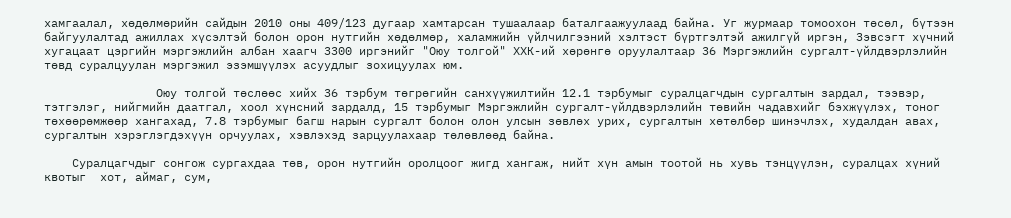хамгаалал, хөдөлмөрийн сайдын 2010 оны 409/123 дугаар хамтарсан тушаалаар баталгаажуулаад байна. Уг журмаар томоохон төсөл, бүтээн байгуулалтад ажиллах хүсэлтэй болон орон нутгийн хөдөлмөр, халамжийн үйлчилгээний хэлтэст бүртгэлтэй ажилгүй иргэн, Зэвсэгт хүчний хугацаат цэргийн мэргэжлийн албан хаагч 3300 иргэнийг "Оюу толгой" ХХК-ий хөрөнгө оруулалтаар 36 Мэргэжлийн сургалт-үйлдвэрлэлийн төвд суралцуулан мэргэжил эзэмшүүлэх асуудлыг зохицуулах юм.

                Оюу толгой төслөөс хийх 36 тэрбум төгрөгийн санхүүжилтийн 12.1 тэрбумыг суралцагчдын сургалтын зардал, тээвэр, тэтгэлэг, нийгмийн даатгал, хоол хүнсний зардалд, 15 тэрбумыг Мэргэжлийн сургалт-үйлдвэрлэлийн төвийн чадавхийг бэхжүүлэх, тоног төхөөрөмжөөр хангахад, 7.8 тэрбумыг багш нарын сургалт болон олон улсын зөвлөх урих, сургалтын хөтөлбөр шинэчлэх, худалдан авах, сургалтын хэрэглэгдэхүүн орчуулах, хэвлэхэд зарцуулахаар төлөвлөөд байна.

    Суралцагчдыг сонгож сургахдаа төв, орон нутгийн оролцоог жигд хангаж, нийт хүн амын тоотой нь хувь тэнцүүлэн, суралцах хүний квотыг  хот, аймаг, сум,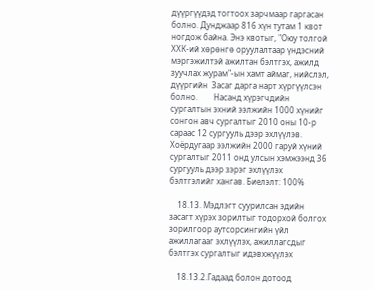дүүргүүдэд тогтоох зарчмаар гаргасан болно. Дунджаар 816 хүн тутам 1 квот ногдож байна. Энэ квотыг, "Оюу толгой ХХК-ий хөрөнгө оруулалтаар үндэсний мэргэжилтэй ажилтан бэлтгэх, ажилд зуучлах журам"-ын хамт аймаг, нийслэл, дүүргийн  Засаг дарга нарт хүргүүлсэн болно.        Насанд хүрэгчдийн сургалтын эхний ээлжийн 1000 хүнийг сонгон авч сургалтыг 2010 оны 10-р сараас 12 сургууль дээр эхлүүлэв. Хоёрдугаар ээлжийн 2000 гаруй хүний сургалтыг 2011 онд улсын хэмжээнд 36 сургууль дээр зэрэг эхлүүлэх бэлтгэлийг хангав. Биелэлт: 100%

    18.13. Мэдлэгт суурилсан эдийн засагт хүрэх зорилтыг тодорхой болгох зорилгоор аутсорсингийн үйл ажиллагааг эхлүүлэх, ажиллагсдыг бэлтгэх сургалтыг идэвхжүүлэх

    18.13.2.Гадаад болон дотоод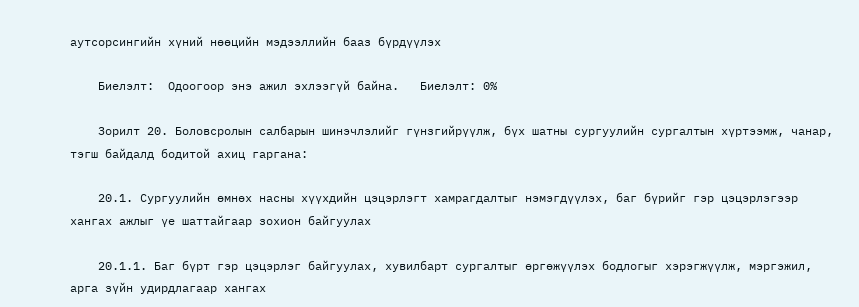аутсорсингийн хүний нөөцийн мэдээллийн бааз бүрдүүлэх

    Биелэлт:  Одоогоор энэ ажил эхлээгүй байна.   Биелэлт: 0%

    Зорилт 20. Боловсролын салбарын шинэчлэлийг гүнзгийрүүлж, бүх шатны сургуулийн сургалтын хүртээмж, чанар, тэгш байдалд бодитой ахиц гаргана:

    20.1. Сургуулийн өмнөх насны хүүхдийн цэцэрлэгт хамрагдалтыг нэмэгдүүлэх, баг бүрийг гэр цэцэрлэгээр хангах ажлыг үе шаттайгаар зохион байгуулах

    20.1.1. Баг бүрт гэр цэцэрлэг байгуулах, хувилбарт сургалтыг өргөжүүлэх бодлогыг хэрэгжүүлж, мэргэжил, арга зүйн удирдлагаар хангах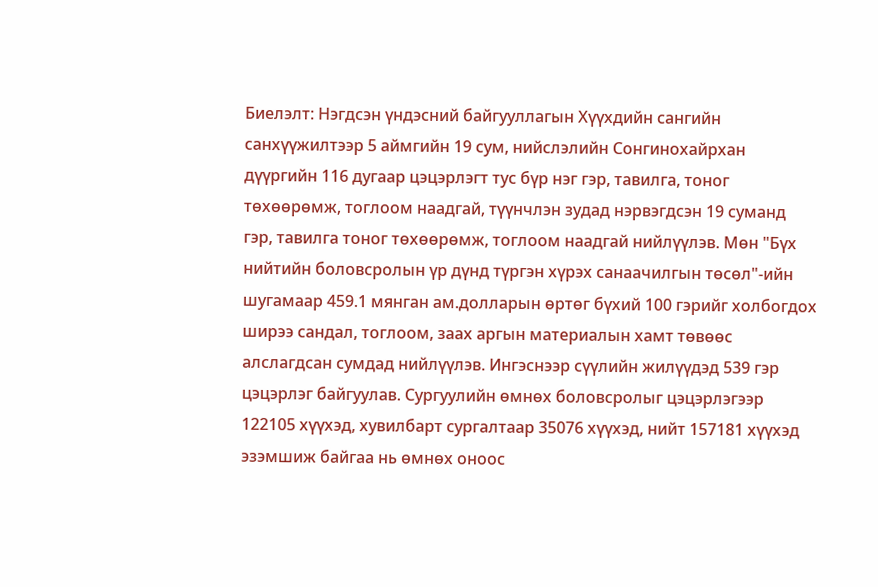Биелэлт: Нэгдсэн үндэсний байгууллагын Хүүхдийн сангийн санхүүжилтээр 5 аймгийн 19 сум, нийслэлийн Сонгинохайрхан дүүргийн 116 дугаар цэцэрлэгт тус бүр нэг гэр, тавилга, тоног төхөөрөмж, тоглоом наадгай, түүнчлэн зудад нэрвэгдсэн 19 суманд гэр, тавилга тоног төхөөрөмж, тоглоом наадгай нийлүүлэв. Мөн "Бүх нийтийн боловсролын үр дүнд түргэн хүрэх санаачилгын төсөл"-ийн шугамаар 459.1 мянган ам.долларын өртөг бүхий 100 гэрийг холбогдох ширээ сандал, тоглоом, заах аргын материалын хамт төвөөс алслагдсан сумдад нийлүүлэв. Ингэснээр сүүлийн жилүүдэд 539 гэр цэцэрлэг байгуулав. Сургуулийн өмнөх боловсролыг цэцэрлэгээр 122105 хүүхэд, хувилбарт сургалтаар 35076 хүүхэд, нийт 157181 хүүхэд эзэмшиж байгаа нь өмнөх оноос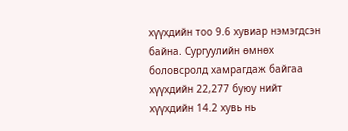хүүхдийн тоо 9.6 хувиар нэмэгдсэн байна. Сургуулийн өмнөх боловсролд хамрагдаж байгаа хүүхдийн 22,277 буюу нийт хүүхдийн 14.2 хувь нь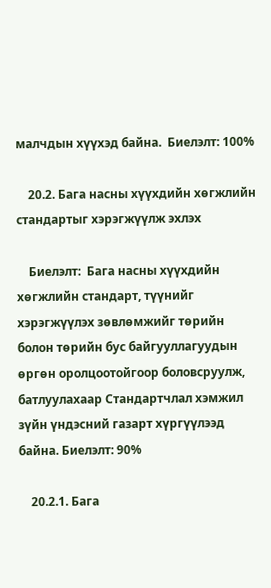малчдын хүүхэд байна.  Биелэлт: 100%

    20.2. Бага насны хүүхдийн хөгжлийн стандартыг хэрэгжүүлж эхлэх

    Биелэлт:  Бага насны хүүхдийн хөгжлийн стандарт, түүнийг хэрэгжүүлэх зөвлөмжийг төрийн болон төрийн бус байгууллагуудын өргөн оролцоотойгоор боловсруулж, батлуулахаар Стандартчлал хэмжил зүйн үндэсний газарт хүргүүлээд байна. Биелэлт: 90%

    20.2.1. Бага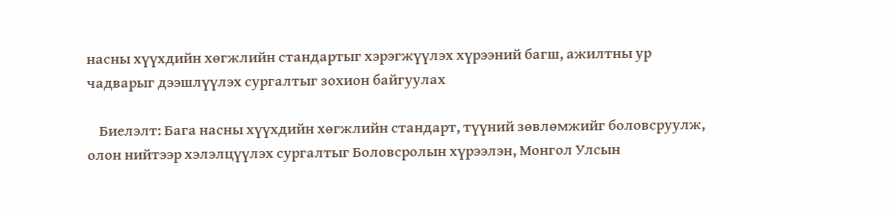насны хүүхдийн хөгжлийн стандартыг хэрэгжүүлэх хүрээний багш, ажилтны ур чадварыг дээшлүүлэх сургалтыг зохион байгуулах

    Биелэлт: Бага насны хүүхдийн хөгжлийн стандарт, түүний зөвлөмжийг боловсруулж, олон нийтээр хэлэлцүүлэх сургалтыг Боловсролын хүрээлэн, Монгол Улсын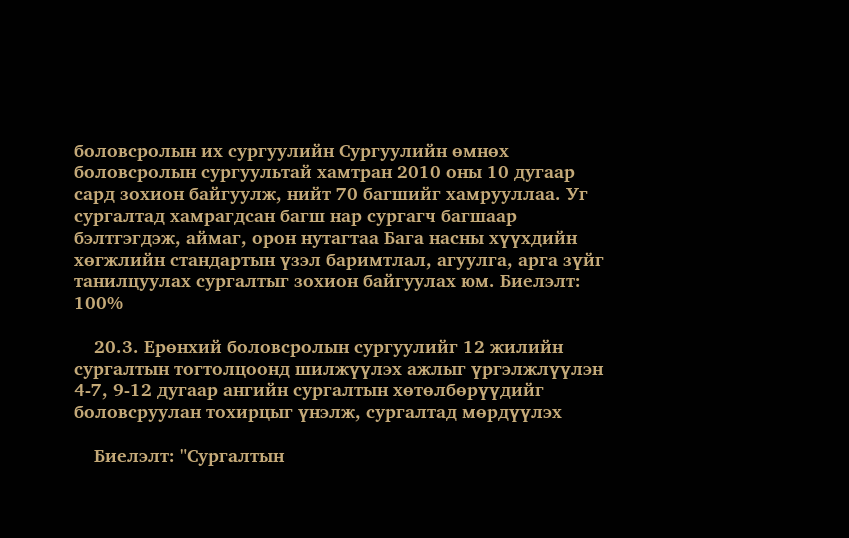боловсролын их сургуулийн Сургуулийн өмнөх боловсролын сургуультай хамтран 2010 оны 10 дугаар сард зохион байгуулж, нийт 70 багшийг хамрууллаа. Уг сургалтад хамрагдсан багш нар сургагч багшаар бэлтгэгдэж, аймаг, орон нутагтаа Бага насны хүүхдийн хөгжлийн стандартын үзэл баримтлал, агуулга, арга зүйг танилцуулах сургалтыг зохион байгуулах юм. Биелэлт: 100%

    20.3. Ерөнхий боловсролын сургуулийг 12 жилийн сургалтын тогтолцоонд шилжүүлэх ажлыг үргэлжлүүлэн 4-7, 9-12 дугаар ангийн сургалтын хөтөлбөрүүдийг боловсруулан тохирцыг үнэлж, сургалтад мөрдүүлэх

    Биелэлт: "Сургалтын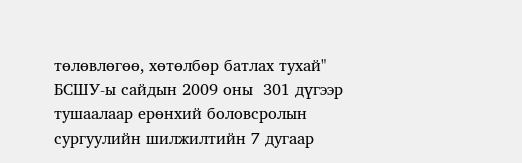төлөвлөгөө, хөтөлбөр батлах тухай" БСШУ-ы сайдын 2009 оны  301 дүгээр тушаалаар ерөнхий боловсролын сургуулийн шилжилтийн 7 дугаар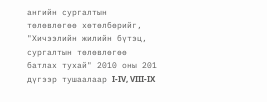ангийн сургалтын төлөвлөгөө хөтөлбөрийг, "Хичээлийн жилийн бүтэц, сургалтын төлөвлөгөө батлах тухай" 2010 оны 201 дүгээр тушаалаар I-IV, VIII-IX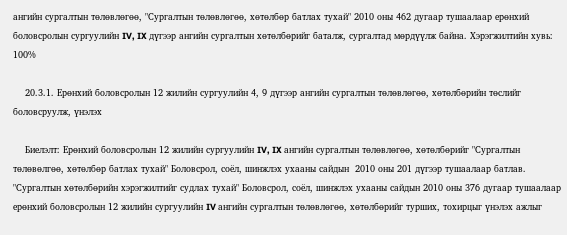ангийн сургалтын төлөвлөгөө, "Сургалтын төлөвлөгөө, хөтөлбөр батлах тухай" 2010 оны 462 дугаар тушаалаар ерөнхий боловсролын сургуулийн IV, IX дүгээр ангийн сургалтын хөтөлбөрийг баталж, сургалтад мөрдүүлж байна. Хэрэгжилтийн хувь: 100%

    20.3.1. Ерөнхий боловсролын 12 жилийн сургуулийн 4, 9 дүгээр ангийн сургалтын төлөвлөгөө, хөтөлбөрийн төслийг боловсруулж, үнэлэх

    Биелэлт: Ерөнхий боловсролын 12 жилийн сургуулийн IV, IX ангийн сургалтын төлөвлөгөө, хөтөлбөрийг "Сургалтын төлөвөлгөө, хөтөлбөр батлах тухай" Боловсрол, соёл, шинжлэх ухааны сайдын  2010 оны 201 дүгээр тушаалаар батлав. "Сургалтын хөтөлбөрийн хэрэгжилтийг судлах тухай" Боловсрол, соёл, шинжлэх ухааны сайдын 2010 оны 376 дугаар тушаалаар ерөнхий боловсролын 12 жилийн сургуулийн IV ангийн сургалтын төлөвлөгөө, хөтөлбөрийг турших, тохирцыг үнэлэх ажлыг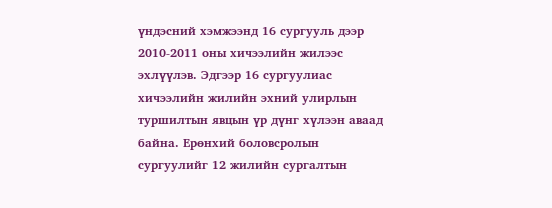үндэсний хэмжээнд 16 сургууль дээр 2010-2011 оны хичээлийн жилээс эхлүүлэв. Эдгээр 16 сургуулиас хичээлийн жилийн эхний улирлын туршилтын явцын үр дүнг хүлээн аваад байна. Ерөнхий боловсролын сургуулийг 12 жилийн сургалтын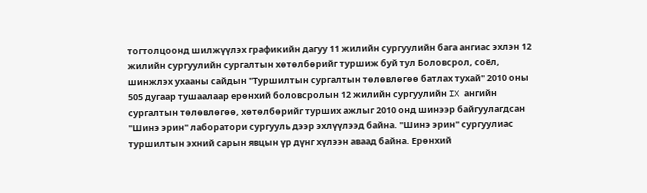тогтолцоонд шилжүүлэх графикийн дагуу 11 жилийн сургуулийн бага ангиас эхлэн 12 жилийн сургуулийн сургалтын хөтөлбөрийг туршиж буй тул Боловсрол, соёл, шинжлэх ухааны сайдын "Туршилтын сургалтын төлөвлөгөө батлах тухай" 2010 оны 505 дугаар тушаалаар ерөнхий боловсролын 12 жилийн сургуулийн IX ангийн сургалтын төлөвлөгөө, хөтөлбөрийг турших ажлыг 2010 онд шинээр байгуулагдсан "Шинэ эрин" лаборатори сургууль дээр эхлүүлээд байна. "Шинэ эрин" сургуулиас туршилтын эхний сарын явцын үр дүнг хүлээн аваад байна. Ерөнхий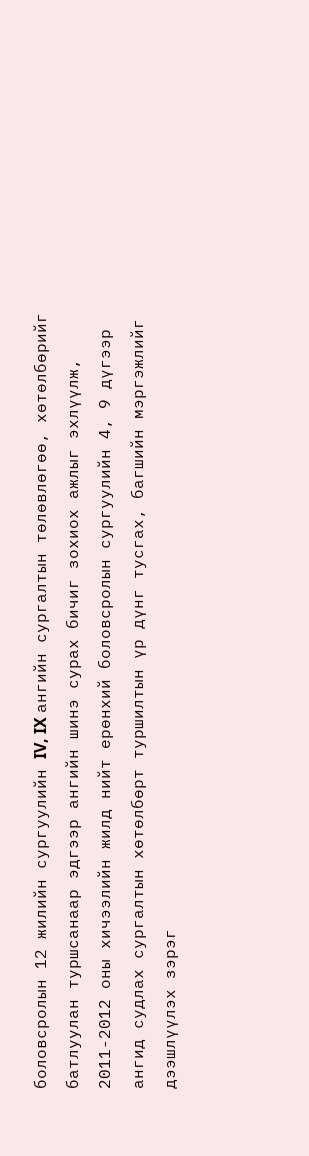боловсролын 12 жилийн сургуулийн IV, IX ангийн сургалтын төлөвлөгөө, хөтөлбөрийг батлуулан туршсанаар эдгээр ангийн шинэ сурах бичиг зохиох ажлыг эхлүүлж, 2011-2012 оны хичээлийн жилд нийт ерөнхий боловсролын сургуулийн 4, 9 дүгээр ангид судлах сургалтын хөтөлбөрт туршилтын үр дүнг тусгах, багшийн мэргэжлийг дээшлүүлэх зэрэг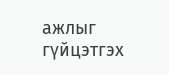ажлыг гүйцэтгэх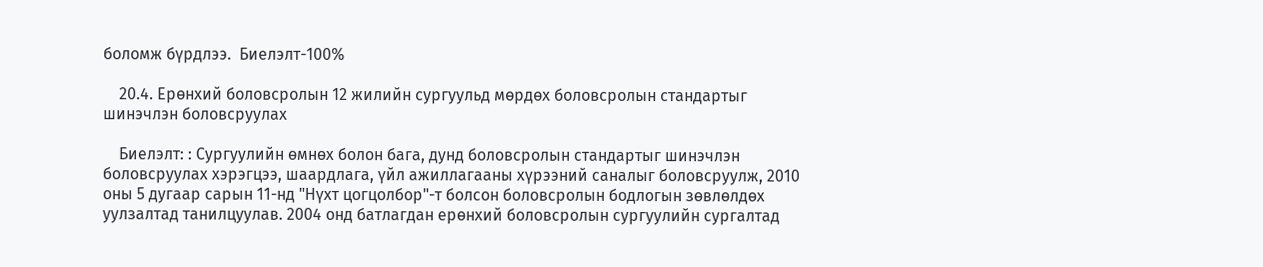боломж бүрдлээ.  Биелэлт-100%

    20.4. Ерөнхий боловсролын 12 жилийн сургуульд мөрдөх боловсролын стандартыг шинэчлэн боловсруулах

    Биелэлт: : Сургуулийн өмнөх болон бага, дунд боловсролын стандартыг шинэчлэн боловсруулах хэрэгцээ, шаардлага, үйл ажиллагааны хүрээний саналыг боловсруулж, 2010 оны 5 дугаар сарын 11-нд "Нүхт цогцолбор"-т болсон боловсролын бодлогын зөвлөлдөх уулзалтад танилцуулав. 2004 онд батлагдан ерөнхий боловсролын сургуулийн сургалтад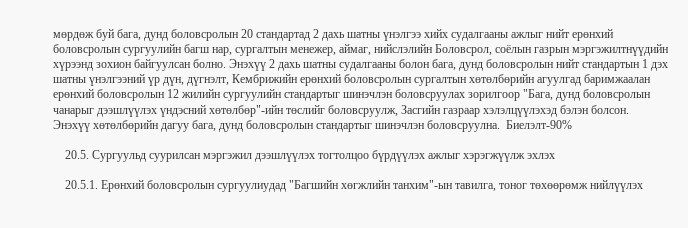мөрдөж буй бага, дунд боловсролын 20 стандартад 2 дахь шатны үнэлгээ хийх судалгааны ажлыг нийт ерөнхий боловсролын сургуулийн багш нар, сургалтын менежер, аймаг, нийслэлийн Боловсрол, соёлын газрын мэргэжилтнүүдийн хүрээнд зохион байгуулсан болно. Энэхүү 2 дахь шатны судалгааны болон бага, дунд боловсролын нийт стандартын 1 дэх шатны үнэлгээний үр дүн, дүгнэлт, Кембрижийн ерөнхий боловсролын сургалтын хөтөлбөрийн агуулгад баримжаалан ерөнхий боловсролын 12 жилийн сургуулийн стандартыг шинэчлэн боловсруулах зорилгоор "Бага, дунд боловсролын чанарыг дээшлүүлэх үндэсний хөтөлбөр"-ийн төслийг боловсруулж, Засгийн газраар хэлэлцүүлэхэд бэлэн болсон. Энэхүү хөтөлбөрийн дагуу бага, дунд боловсролын стандартыг шинэчлэн боловсруулна.  Биелэлт-90%

    20.5. Сургуульд суурилсан мэргэжил дээшлүүлэх тогтолцоо бүрдүүлэх ажлыг хэрэгжүүлж эхлэх

    20.5.1. Ерөнхий боловсролын сургуулиудад "Багшийн хөгжлийн танхим"-ын тавилга, тоног төхөөрөмж нийлүүлэх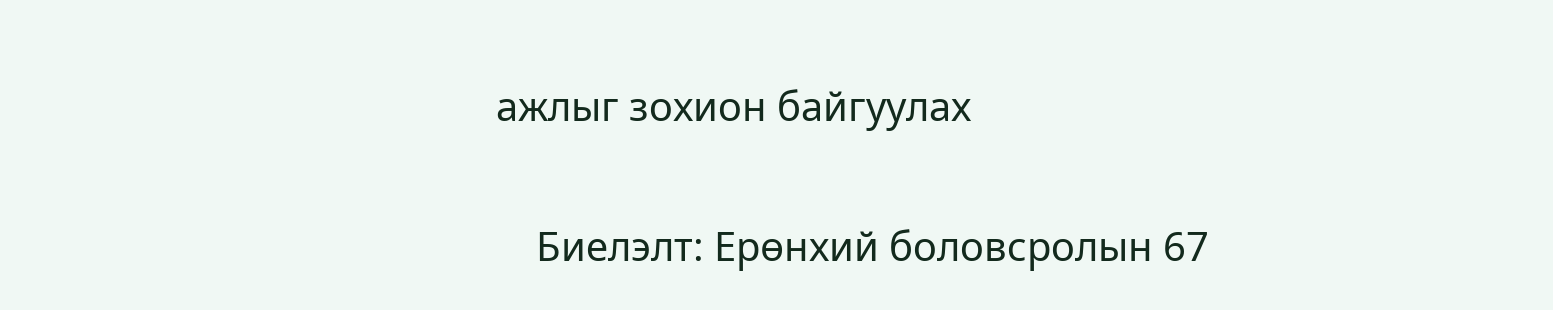ажлыг зохион байгуулах

    Биелэлт: Ерөнхий боловсролын 67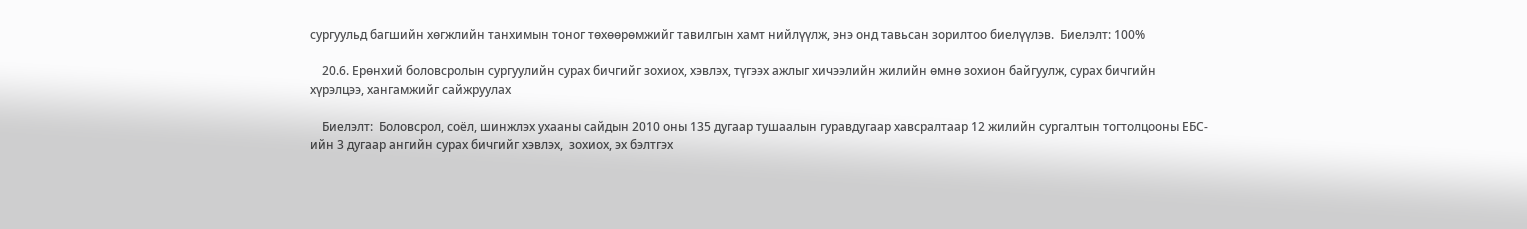сургуульд багшийн хөгжлийн танхимын тоног төхөөрөмжийг тавилгын хамт нийлүүлж, энэ онд тавьсан зорилтоо биелүүлэв.  Биелэлт: 100%

    20.6. Ерөнхий боловсролын сургуулийн сурах бичгийг зохиох, хэвлэх, түгээх ажлыг хичээлийн жилийн өмнө зохион байгуулж, сурах бичгийн хүрэлцээ, хангамжийг сайжруулах

    Биелэлт:  Боловсрол, соёл, шинжлэх ухааны сайдын 2010 оны 135 дугаар тушаалын гуравдугаар хавсралтаар 12 жилийн сургалтын тогтолцооны ЕБС-ийн 3 дугаар ангийн сурах бичгийг хэвлэх,  зохиох, эх бэлтгэх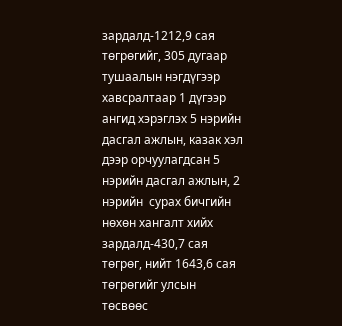зардалд-1212,9 сая төгрөгийг, 305 дугаар тушаалын нэгдүгээр хавсралтаар 1 дүгээр ангид хэрэглэх 5 нэрийн дасгал ажлын, казак хэл дээр орчуулагдсан 5 нэрийн дасгал ажлын, 2 нэрийн  сурах бичгийн нөхөн хангалт хийх зардалд-430,7 сая төгрөг, нийт 1643,6 сая төгрөгийг улсын төсвөөс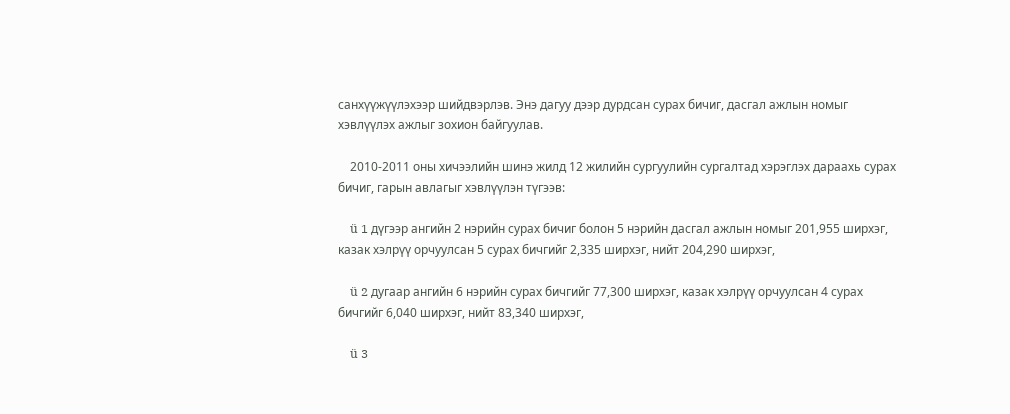санхүүжүүлэхээр шийдвэрлэв. Энэ дагуу дээр дурдсан сурах бичиг, дасгал ажлын номыг хэвлүүлэх ажлыг зохион байгуулав.

    2010-2011 оны хичээлийн шинэ жилд 12 жилийн сургуулийн сургалтад хэрэглэх дараахь сурах бичиг, гарын авлагыг хэвлүүлэн түгээв:

    ü 1 дүгээр ангийн 2 нэрийн сурах бичиг болон 5 нэрийн дасгал ажлын номыг 201,955 ширхэг, казак хэлрүү орчуулсан 5 сурах бичгийг 2,335 ширхэг, нийт 204,290 ширхэг,

    ü 2 дугаар ангийн 6 нэрийн сурах бичгийг 77,300 ширхэг, казак хэлрүү орчуулсан 4 сурах бичгийг 6,040 ширхэг, нийт 83,340 ширхэг,

    ü 3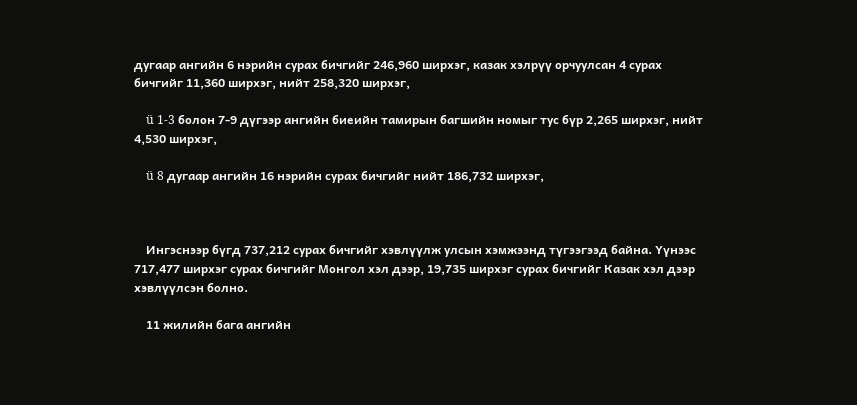дугаар ангийн 6 нэрийн сурах бичгийг 246,960 ширхэг, казак хэлрүү орчуулсан 4 сурах бичгийг 11,360 ширхэг, нийт 258,320 ширхэг,

    ü 1-3 болон 7-9 дүгээр ангийн биеийн тамирын багшийн номыг тус бүр 2,265 ширхэг, нийт 4,530 ширхэг,

    ü 8 дугаар ангийн 16 нэрийн сурах бичгийг нийт 186,732 ширхэг,



    Ингэснээр бүгд 737,212 сурах бичгийг хэвлүүлж улсын хэмжээнд түгээгээд байна. Үүнээс 717,477 ширхэг сурах бичгийг Монгол хэл дээр, 19,735 ширхэг сурах бичгийг Казак хэл дээр хэвлүүлсэн болно.

    11 жилийн бага ангийн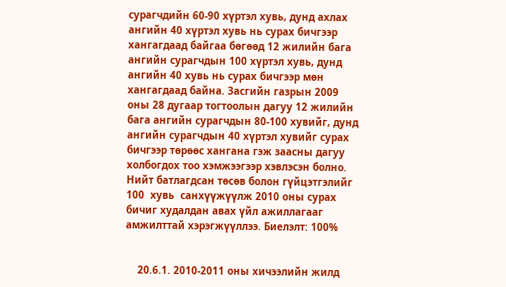сурагчдийн 60-90 хүртэл хувь, дунд ахлах ангийн 40 хүртэл хувь нь сурах бичгээр хангагдаад байгаа бөгөөд 12 жилийн бага ангийн сурагчдын 100 хүртэл хувь, дунд ангийн 40 хувь нь сурах бичгээр мөн хангагдаад байна. Засгийн газрын 2009 оны 28 дугаар тогтоолын дагуу 12 жилийн бага ангийн сурагчдын 80-100 хувийг, дунд ангийн сурагчдын 40 хүртэл хувийг сурах бичгээр төрөөс хангана гэж заасны дагуу холбогдох тоо хэмжээгээр хэвлэсэн болно. Нийт батлагдсан төсөв болон гүйцэтгэлийг 100  хувь  санхүүжүүлж 2010 оны сурах бичиг худалдан авах үйл ажиллагааг амжилттай хэрэгжүүллээ. Биелэлт: 100%


    20.6.1. 2010-2011 оны хичээлийн жилд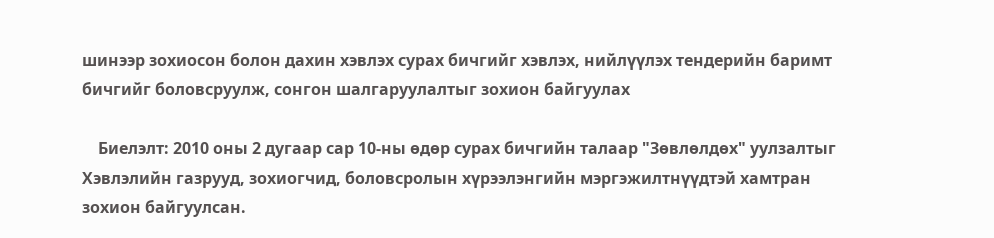шинээр зохиосон болон дахин хэвлэх сурах бичгийг хэвлэх, нийлүүлэх тендерийн баримт бичгийг боловсруулж, сонгон шалгаруулалтыг зохион байгуулах

    Биелэлт: 2010 оны 2 дугаар сар 10-ны өдөр сурах бичгийн талаар "Зөвлөлдөх" уулзалтыг Хэвлэлийн газрууд, зохиогчид, боловсролын хүрээлэнгийн мэргэжилтнүүдтэй хамтран зохион байгуулсан.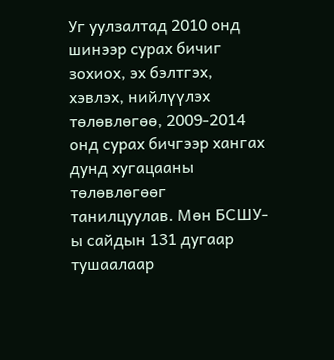Уг уулзалтад 2010 онд шинээр сурах бичиг зохиох, эх бэлтгэх, хэвлэх, нийлүүлэх төлөвлөгөө, 2009-2014 онд сурах бичгээр хангах дунд хугацааны төлөвлөгөөг танилцуулав. Мөн БСШУ-ы сайдын 131 дугаар тушаалаар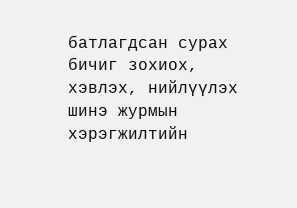батлагдсан сурах бичиг зохиох, хэвлэх, нийлүүлэх шинэ журмын хэрэгжилтийн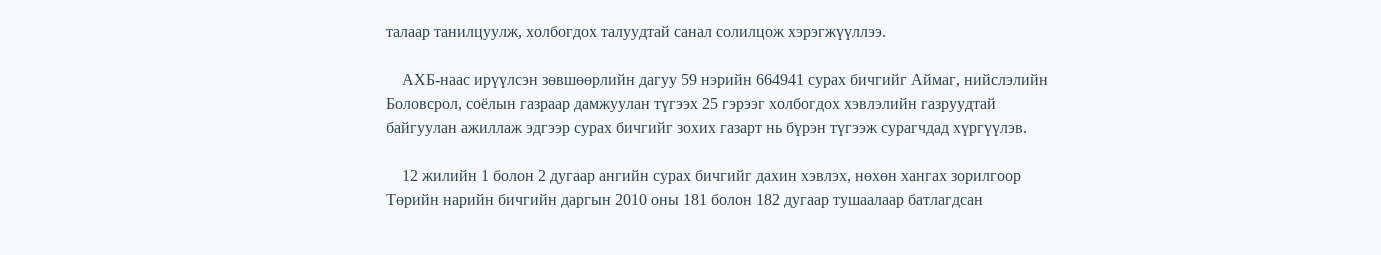талаар танилцуулж, холбогдох талуудтай санал солилцож хэрэгжүүллээ.

    АХБ-наас ирүүлсэн зөвшөөрлийн дагуу 59 нэрийн 664941 сурах бичгийг Аймаг, нийслэлийн Боловсрол, соёлын газраар дамжуулан түгээх 25 гэрээг холбогдох хэвлэлийн газруудтай байгуулан ажиллаж эдгээр сурах бичгийг зохих газарт нь бүрэн түгээж сурагчдад хүргүүлэв.

    12 жилийн 1 болон 2 дугаар ангийн сурах бичгийг дахин хэвлэх, нөхөн хангах зорилгоор Төрийн нарийн бичгийн даргын 2010 оны 181 болон 182 дугаар тушаалаар батлагдсан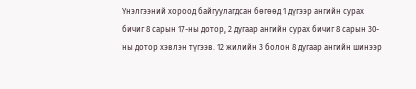Үнэлгээний хороод байгуулагдсан бөгөөд 1 дүгээр ангийн сурах бичиг 8 сарын 17-ны дотор, 2 дугаар ангийн сурах бичиг 8 сарын 30-ны дотор хэвлэн түгээв. 12 жилийн 3 болон 8 дугаар ангийн шинээр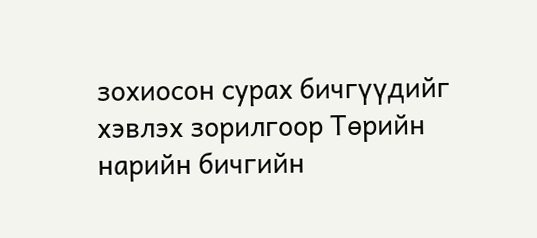зохиосон сурах бичгүүдийг хэвлэх зорилгоор Төрийн нарийн бичгийн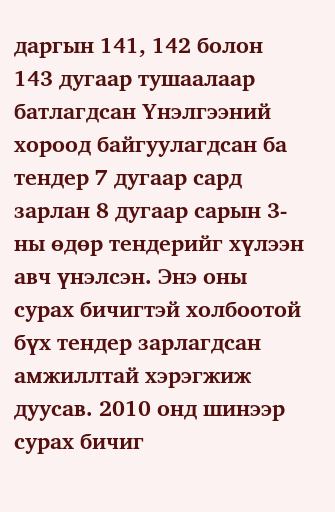даргын 141, 142 болон 143 дугаар тушаалаар батлагдсан Үнэлгээний хороод байгуулагдсан ба тендер 7 дугаар сард зарлан 8 дугаар сарын 3-ны өдөр тендерийг хүлээн авч үнэлсэн. Энэ оны сурах бичигтэй холбоотой бүх тендер зарлагдсан амжиллтай хэрэгжиж дуусав. 2010 онд шинээр сурах бичиг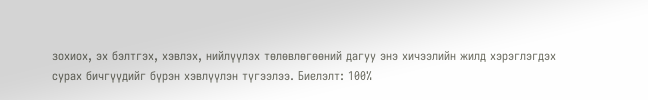зохиох, эх бэлтгэх, хэвлэх, нийлүүлэх төлөвлөгөөний дагуу энэ хичээлийн жилд хэрэглэгдэх сурах бичгүүдийг бүрэн хэвлүүлэн түгээлээ. Биелэлт: 100%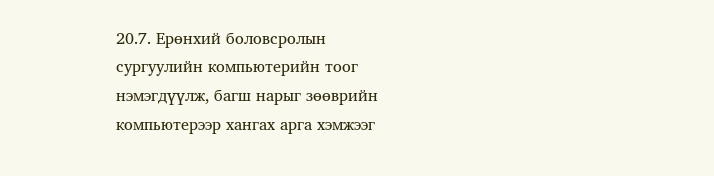20.7. Ерөнхий боловсролын сургуулийн компьютерийн тоог нэмэгдүүлж, багш нарыг зөөврийн компьютерээр хангах арга хэмжээг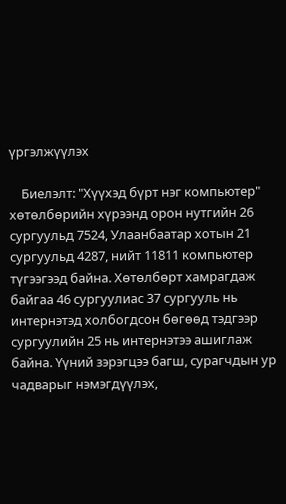үргэлжүүлэх

    Биелэлт: "Хүүхэд бүрт нэг компьютер" хөтөлбөрийн хүрээнд орон нутгийн 26 сургуульд 7524, Улаанбаатар хотын 21 сургуульд 4287, нийт 11811 компьютер түгээгээд байна. Хөтөлбөрт хамрагдаж байгаа 46 сургуулиас 37 сургууль нь интернэтэд холбогдсон бөгөөд тэдгээр сургуулийн 25 нь интернэтээ ашиглаж байна. Үүний зэрэгцээ багш, сурагчдын ур чадварыг нэмэгдүүлэх,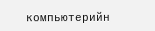компьютерийн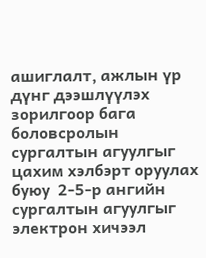ашиглалт, ажлын үр дүнг дээшлүүлэх зорилгоор бага боловсролын сургалтын агуулгыг цахим хэлбэрт оруулах буюу  2-5-р ангийн сургалтын агуулгыг электрон хичээл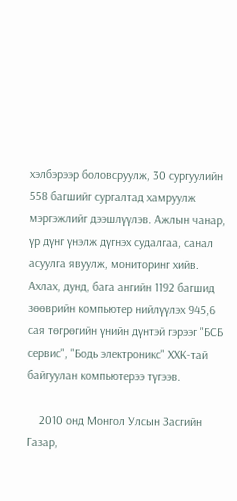хэлбэрээр боловсруулж, 30 сургуулийн 558 багшийг сургалтад хамруулж мэргэжлийг дээшлүүлэв. Ажлын чанар, үр дүнг үнэлж дүгнэх судалгаа, санал асуулга явуулж, мониторинг хийв. Ахлах, дунд, бага ангийн 1192 багшид зөөврийн компьютер нийлүүлэх 945,6 сая төгрөгийн үнийн дүнтэй гэрээг "БСБ сервис", "Бодь электроникс" ХХК-тай байгуулан компьютерээ түгээв.

    2010 онд Монгол Улсын Засгийн Газар,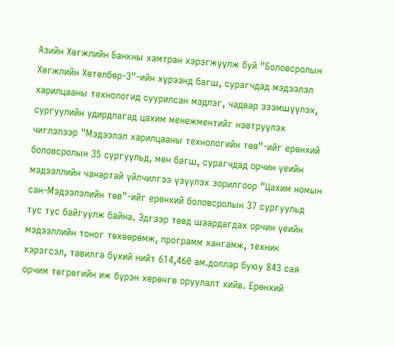Азийн Хөгжлийн Банкны хамтран хэрэгжүүлж буй "Боловсролын Хөгжлийн Хөтөлбөр-3"-ийн хүрээнд багш, сурагчдад мэдээлэл харилцааны технологид суурилсан мэдлэг, чадвар эзэмшүүлэх, сургуулийн удирдлагад цахим менежментийг нэвтрүүлэх чиглэлээр "Мэдээлэл харилцааны технологийн төв"-ийг ерөнхий боловсролын 35 сургуульд, мөн багш, сурагчдад орчин үеийн мэдээллийн чанартай үйлчилгээ үзүүлэх зорилгоор "Цахим номын сан-Мэдээлэлийн төв"-ийг ерөнхий боловсролын 37 сургуульд тус тус байгуулж байна. Эдгээр төвд шаардагдах орчин үеийн мэдээллийн тоног төхөөрөмж, программ хангамж, техник хэрэгсэл, тавилга бүхий нийт 614,460 ам.доллар буюу 843 сая орчим төгрөгийн иж бүрэн хөрөнгө оруулалт хийв. Ерөнхий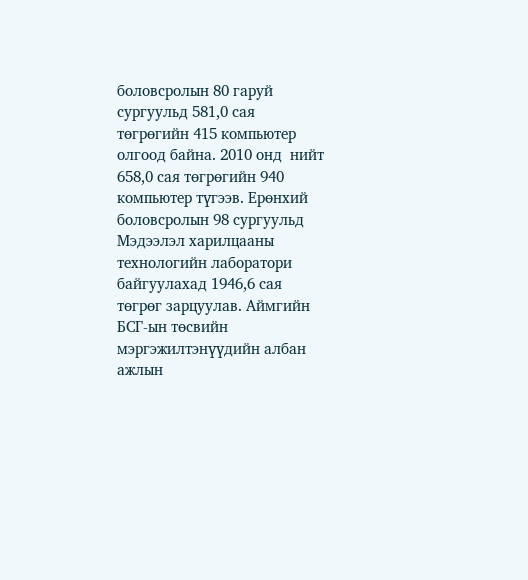боловсролын 80 гаруй сургуульд 581,0 сая төгрөгийн 415 компьютер олгоод байна. 2010 онд  нийт 658,0 сая төгрөгийн 940 компьютер түгээв. Ерөнхий боловсролын 98 сургуульд Мэдээлэл харилцааны технологийн лаборатори байгуулахад 1946,6 сая төгрөг зарцуулав. Аймгийн БСГ-ын төсвийн мэргэжилтэнүүдийн албан ажлын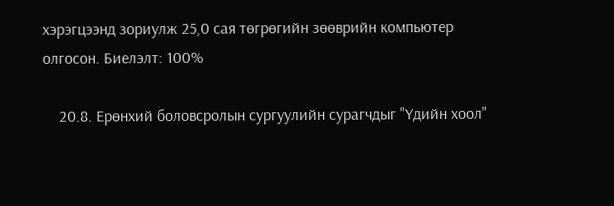хэрэгцээнд зориулж 25,0 сая төгрөгийн зөөврийн компьютер олгосон. Биелэлт: 100%

    20.8. Ерөнхий боловсролын сургуулийн сурагчдыг "Үдийн хоол"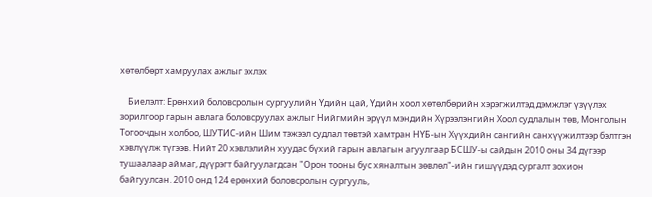хөтөлбөрт хамруулах ажлыг эхлэх

    Биелэлт: Ерөнхий боловсролын сургуулийн Үдийн цай, Үдийн хоол хөтөлбөрийн хэрэгжилтэд дэмжлэг үзүүлэх зорилгоор гарын авлага боловсруулах ажлыг Нийгмийн эрүүл мэндийн Хүрээлэнгийн Хоол судлалын төв, Монголын Тогоочдын холбоо, ШУТИС-ийн Шим тэжээл судлал төвтэй хамтран НҮБ-ын Хүүхдийн сангийн санхүүжилтээр бэлтгэн хэвлүүлж түгээв. Нийт 20 хэвлэлийн хуудас бүхий гарын авлагын агуулгаар БСШУ-ы сайдын 2010 оны 34 дүгээр тушаалаар аймаг, дүүрэгт байгуулагдсан "Орон тооны бус хяналтын зөвлөл"-ийн гишүүдэд сургалт зохион байгуулсан. 2010 онд 124 ерөнхий боловсролын сургууль,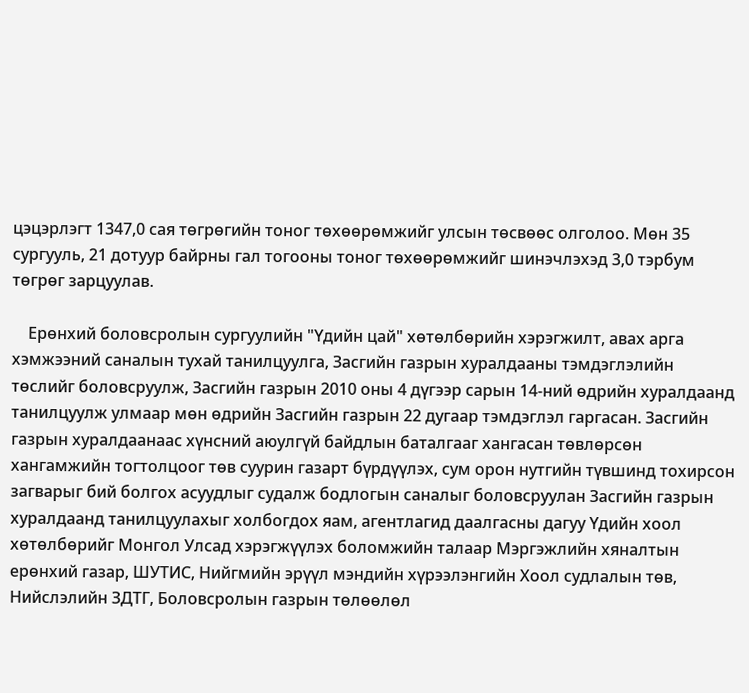цэцэрлэгт 1347,0 сая төгрөгийн тоног төхөөрөмжийг улсын төсвөөс олголоо. Мөн 35 сургууль, 21 дотуур байрны гал тогооны тоног төхөөрөмжийг шинэчлэхэд 3,0 тэрбум төгрөг зарцуулав.

    Ерөнхий боловсролын сургуулийн "Үдийн цай" хөтөлбөрийн хэрэгжилт, авах арга хэмжээний саналын тухай танилцуулга, Засгийн газрын хуралдааны тэмдэглэлийн төслийг боловсруулж, Засгийн газрын 2010 оны 4 дүгээр сарын 14-ний өдрийн хуралдаанд танилцуулж улмаар мөн өдрийн Засгийн газрын 22 дугаар тэмдэглэл гаргасан. Засгийн газрын хуралдаанаас хүнсний аюулгүй байдлын баталгааг хангасан төвлөрсөн хангамжийн тогтолцоог төв суурин газарт бүрдүүлэх, сум орон нутгийн түвшинд тохирсон загварыг бий болгох асуудлыг судалж бодлогын саналыг боловсруулан Засгийн газрын хуралдаанд танилцуулахыг холбогдох яам, агентлагид даалгасны дагуу Үдийн хоол хөтөлбөрийг Монгол Улсад хэрэгжүүлэх боломжийн талаар Мэргэжлийн хяналтын ерөнхий газар, ШУТИС, Нийгмийн эрүүл мэндийн хүрээлэнгийн Хоол судлалын төв, Нийслэлийн ЗДТГ, Боловсролын газрын төлөөлөл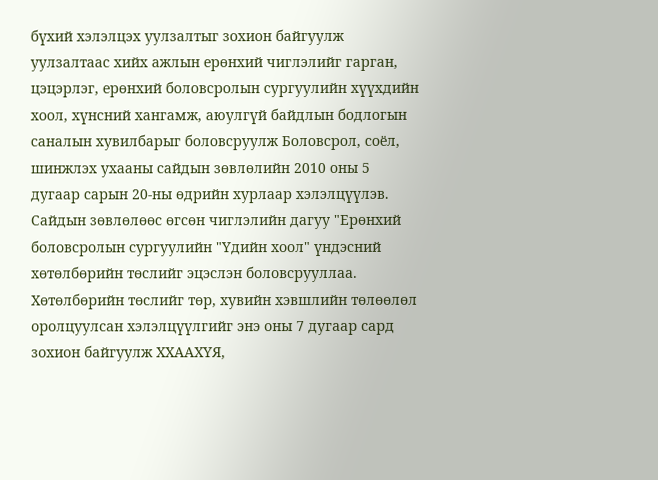бүхий хэлэлцэх уулзалтыг зохион байгуулж уулзалтаас хийх ажлын ерөнхий чиглэлийг гарган, цэцэрлэг, ерөнхий боловсролын сургуулийн хүүхдийн хоол, хүнсний хангамж, аюулгүй байдлын бодлогын саналын хувилбарыг боловсруулж Боловсрол, соёл, шинжлэх ухааны сайдын зөвлөлийн 2010 оны 5 дугаар сарын 20-ны өдрийн хурлаар хэлэлцүүлэв. Сайдын зөвлөлөөс өгсөн чиглэлийн дагуу "Ерөнхий боловсролын сургуулийн "Үдийн хоол" үндэсний хөтөлбөрийн төслийг эцэслэн боловсрууллаа. Хөтөлбөрийн төслийг төр, хувийн хэвшлийн төлөөлөл оролцуулсан хэлэлцүүлгийг энэ оны 7 дугаар сард зохион байгуулж ХХААХҮЯ,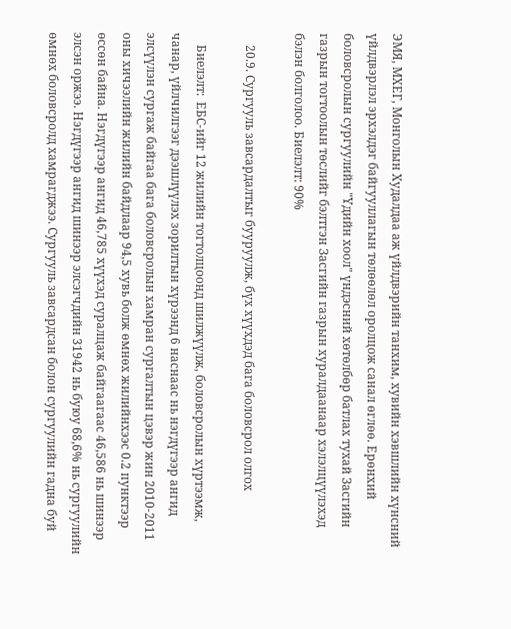ЭМЯ, МХЕГ, Монголын Худалдаа аж үйлдвэрийн танхим, хувийн хэвшлийн хүнсний үйлдвэрлэл эрхэлдэг байгууллагын төлөөлөл оролцож санал өглөө. Ерөнхий боловсролын сургуулийн "Үдийн хоол" үндэсний хөтөлбөр батлах тухай Засгийн газрын тогтоолын төслийг бэлтгэн Засгийн газрын хуралдаанаар хэлэлцүүлэхэд бэлэн болголоо. Биелэлт: 90%

    20.9. Сургууль завсардалтыг бууруулж, бүх хүүхдэд бага боловсрол олгох

    Биелэлт:  ЕБС-ийг 12 жилийн тогтолцоонд шилжүүлж, боловсролын хүртээмж, чанар, үйлчилгээг дээшлүүлэх зорилтын хүрээнд 6 наснаас нь нэгдүгээр ангид элсүүлэн сургаж байгаа бага боловсролын хамран сургалтын цэвэр жин 2010-2011 оны хичээлийн жилийн байдлаар 94,5 хувь болж өмнөх жилийнхээс 0.2 пунктээр өссөн байна. Нэгдүгээр ангид 46,785 хүүхэд суралцаж байгаагаас 46,586 нь шинээр элсэн оржээ. Нэгдүгээр ангид шинээр элсэгчдийн 31942 нь буюу 68,6% нь сургуулийн өмнөх боловсролд хамрагджээ. Сургууль завсардсан болон сургуулийн гадна буй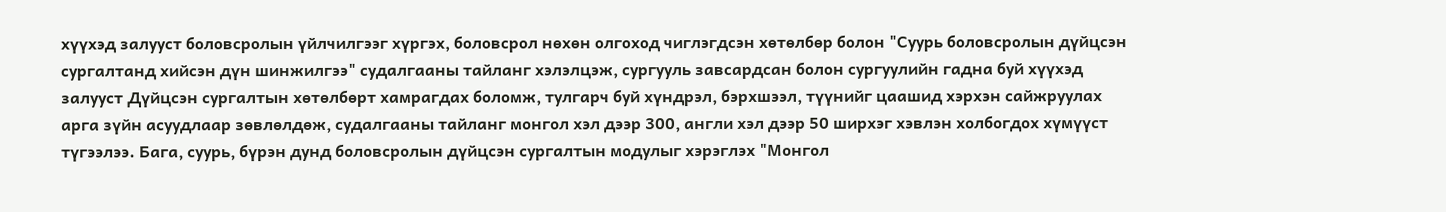хүүхэд залууст боловсролын үйлчилгээг хүргэх, боловсрол нөхөн олгоход чиглэгдсэн хөтөлбөр болон "Суурь боловсролын дүйцсэн сургалтанд хийсэн дүн шинжилгээ" судалгааны тайланг хэлэлцэж, сургууль завсардсан болон сургуулийн гадна буй хүүхэд залууст Дүйцсэн сургалтын хөтөлбөрт хамрагдах боломж, тулгарч буй хүндрэл, бэрхшээл, түүнийг цаашид хэрхэн сайжруулах арга зүйн асуудлаар зөвлөлдөж, судалгааны тайланг монгол хэл дээр 300, англи хэл дээр 50 ширхэг хэвлэн холбогдох хүмүүст түгээлээ. Бага, суурь, бүрэн дунд боловсролын дүйцсэн сургалтын модулыг хэрэглэх "Монгол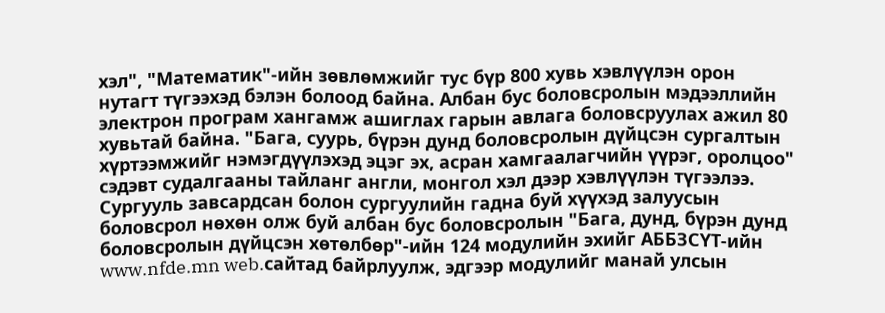хэл", "Математик"-ийн зөвлөмжийг тус бүр 800 хувь хэвлүүлэн орон нутагт түгээхэд бэлэн болоод байна. Албан бус боловсролын мэдээллийн электрон програм хангамж ашиглах гарын авлага боловсруулах ажил 80 хувьтай байна. "Бага, суурь, бүрэн дунд боловсролын дүйцсэн сургалтын хүртээмжийг нэмэгдүүлэхэд эцэг эх, асран хамгаалагчийн үүрэг, оролцоо" сэдэвт судалгааны тайланг англи, монгол хэл дээр хэвлүүлэн түгээлээ. Сургууль завсардсан болон сургуулийн гадна буй хүүхэд залуусын боловсрол нөхөн олж буй албан бус боловсролын "Бага, дунд, бүрэн дунд боловсролын дүйцсэн хөтөлбөр"-ийн 124 модулийн эхийг АББЗСҮТ-ийн www.nfde.mn web.сайтад байрлуулж, эдгээр модулийг манай улсын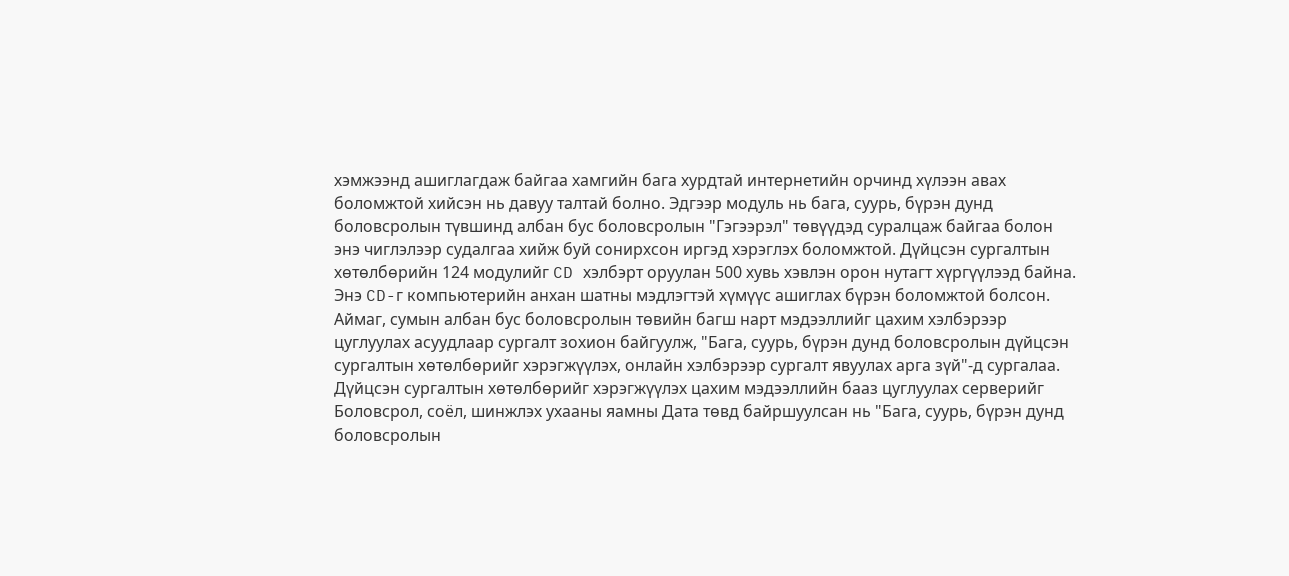хэмжээнд ашиглагдаж байгаа хамгийн бага хурдтай интернетийн орчинд хүлээн авах боломжтой хийсэн нь давуу талтай болно. Эдгээр модуль нь бага, суурь, бүрэн дунд боловсролын түвшинд албан бус боловсролын "Гэгээрэл" төвүүдэд суралцаж байгаа болон энэ чиглэлээр судалгаа хийж буй сонирхсон иргэд хэрэглэх боломжтой. Дүйцсэн сургалтын хөтөлбөрийн 124 модулийг CD хэлбэрт оруулан 500 хувь хэвлэн орон нутагт хүргүүлээд байна. Энэ CD-г компьютерийн анхан шатны мэдлэгтэй хүмүүс ашиглах бүрэн боломжтой болсон. Аймаг, сумын албан бус боловсролын төвийн багш нарт мэдээллийг цахим хэлбэрээр цуглуулах асуудлаар сургалт зохион байгуулж, "Бага, суурь, бүрэн дунд боловсролын дүйцсэн сургалтын хөтөлбөрийг хэрэгжүүлэх, онлайн хэлбэрээр сургалт явуулах арга зүй"-д сургалаа. Дүйцсэн сургалтын хөтөлбөрийг хэрэгжүүлэх цахим мэдээллийн бааз цуглуулах серверийг Боловсрол, соёл, шинжлэх ухааны яамны Дата төвд байршуулсан нь "Бага, суурь, бүрэн дунд боловсролын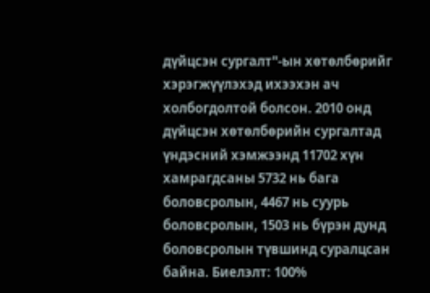дүйцсэн сургалт"-ын хөтөлбөрийг хэрэгжүүлэхэд ихээхэн ач холбогдолтой болсон. 2010 онд дүйцсэн хөтөлбөрийн сургалтад үндэсний хэмжээнд 11702 хүн хамрагдсаны 5732 нь бага боловсролын, 4467 нь суурь боловсролын, 1503 нь бүрэн дунд боловсролын түвшинд суралцсан байна. Биелэлт: 100%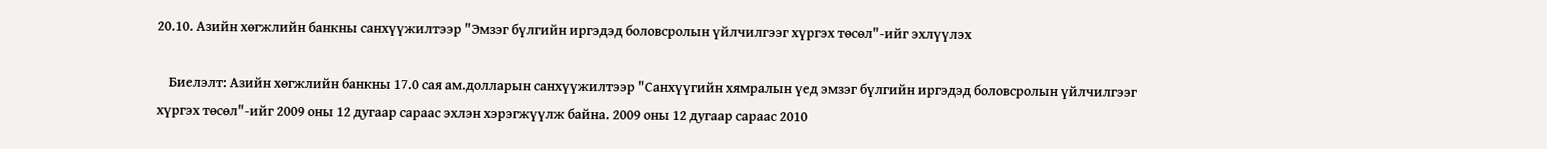20.10. Азийн хөгжлийн банкны санхүүжилтээр "Эмзэг бүлгийн иргэдэд боловсролын үйлчилгээг хүргэх төсөл"-ийг эхлүүлэх

    Биелэлт: Азийн хөгжлийн банкны 17.0 сая ам.долларын санхүүжилтээр "Санхүүгийн хямралын үед эмзэг бүлгийн иргэдэд боловсролын үйлчилгээг хүргэх төсөл"-ийг 2009 оны 12 дугаар сараас эхлэн хэрэгжүүлж байна. 2009 оны 12 дугаар сараас 2010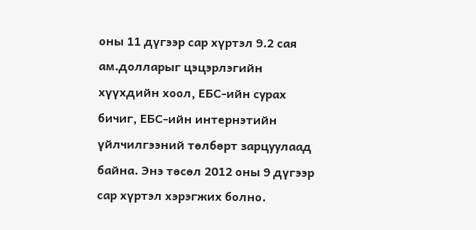оны 11 дүгээр сар хүртэл 9.2 сая ам.долларыг цэцэрлэгийн хүүхдийн хоол, ЕБС-ийн сурах бичиг, ЕБС-ийн интернэтийн үйлчилгээний төлбөрт зарцуулаад байна. Энэ төсөл 2012 оны 9 дүгээр сар хүртэл хэрэгжих болно.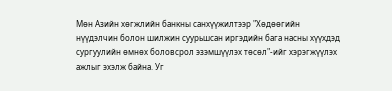Мөн Азийн хөгжлийн банкны санхүүжилтээр "Хөдөөгийн нүүдэлчин болон шилжин суурьшсан иргэдийн бага насны хүүхдэд сургуулийн өмнөх боловсрол эзэмшүүлэх төсөл"-ийг хэрэгжүүлэх ажлыг эхэлж байна. Уг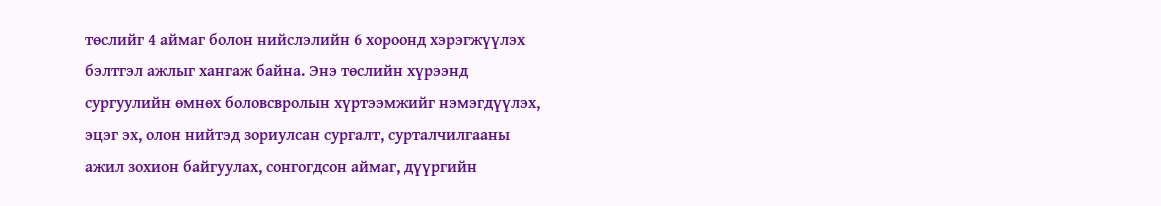төслийг 4 аймаг болон нийслэлийн 6 хороонд хэрэгжүүлэх бэлтгэл ажлыг хангаж байна. Энэ төслийн хүрээнд сургуулийн өмнөх боловсвролын хүртээмжийг нэмэгдүүлэх, эцэг эх, олон нийтэд зориулсан сургалт, сурталчилгааны ажил зохион байгуулах, сонгогдсон аймаг, дүүргийн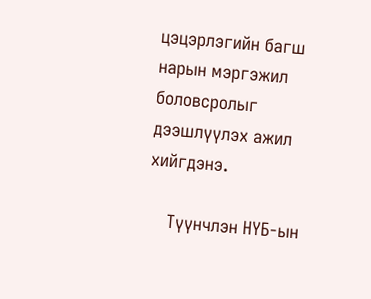цэцэрлэгийн багш нарын мэргэжил боловсролыг дээшлүүлэх ажил хийгдэнэ.

    Түүнчлэн НҮБ-ын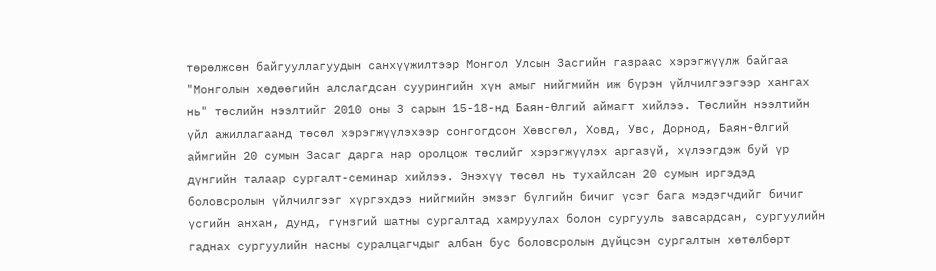төрөлжсөн байгууллагуудын санхүүжилтээр Монгол Улсын Засгийн газраас хэрэгжүүлж байгаа "Монголын хөдөөгийн алслагдсан суурингийн хүн амыг нийгмийн иж бүрэн үйлчилгээгээр хангах нь" төслийн нээлтийг 2010 оны 3 сарын 15-18-нд Баян-Өлгий аймагт хийлээ. Төслийн нээлтийн үйл ажиллагаанд төсөл хэрэгжүүлэхээр сонгогдсон Хөвсгөл, Ховд, Увс, Дорнод, Баян-Өлгий аймгийн 20 сумын Засаг дарга нар оролцож төслийг хэрэгжүүлэх аргазүй, хүлээгдэж буй үр дүнгийн талаар сургалт-семинар хийлээ. Энэхүү төсөл нь тухайлсан 20 сумын иргэдэд боловсролын үйлчилгээг хүргэхдээ нийгмийн эмзэг бүлгийн бичиг үсэг бага мэдэгчдийг бичиг үсгийн анхан, дунд, гүнзгий шатны сургалтад хамруулах болон сургууль завсардсан, сургуулийн гаднах сургуулийн насны суралцагчдыг албан бус боловсролын дүйцсэн сургалтын хөтөлбөрт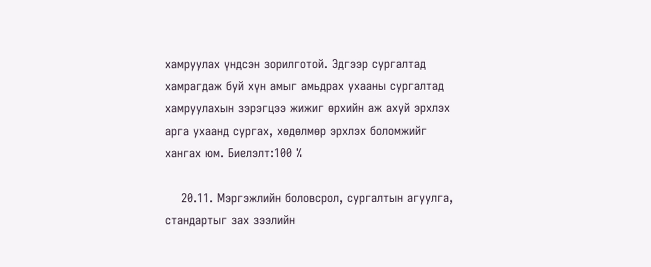хамруулах үндсэн зорилготой. Эдгээр сургалтад хамрагдаж буй хүн амыг амьдрах ухааны сургалтад хамруулахын зэрэгцээ жижиг өрхийн аж ахуй эрхлэх арга ухаанд сургах, хөдөлмөр эрхлэх боломжийг хангах юм. Биелэлт:100 %

    20.11. Мэргэжлийн боловсрол, сургалтын агуулга, стандартыг зах зээлийн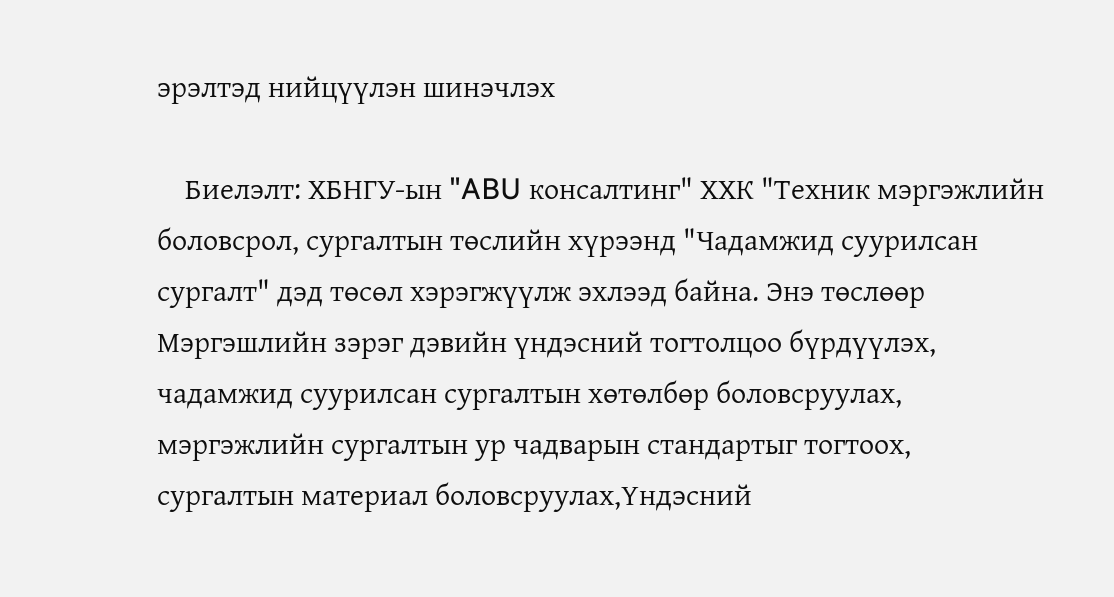эрэлтэд нийцүүлэн шинэчлэх

    Биелэлт: ХБНГУ-ын "ABU консалтинг" ХХК "Техник мэргэжлийн боловсрол, сургалтын төслийн хүрээнд "Чадамжид суурилсан сургалт" дэд төсөл хэрэгжүүлж эхлээд байна. Энэ төслөөр Мэргэшлийн зэрэг дэвийн үндэсний тогтолцоо бүрдүүлэх, чадамжид суурилсан сургалтын хөтөлбөр боловсруулах, мэргэжлийн сургалтын ур чадварын стандартыг тогтоох, сургалтын материал боловсруулах,Үндэсний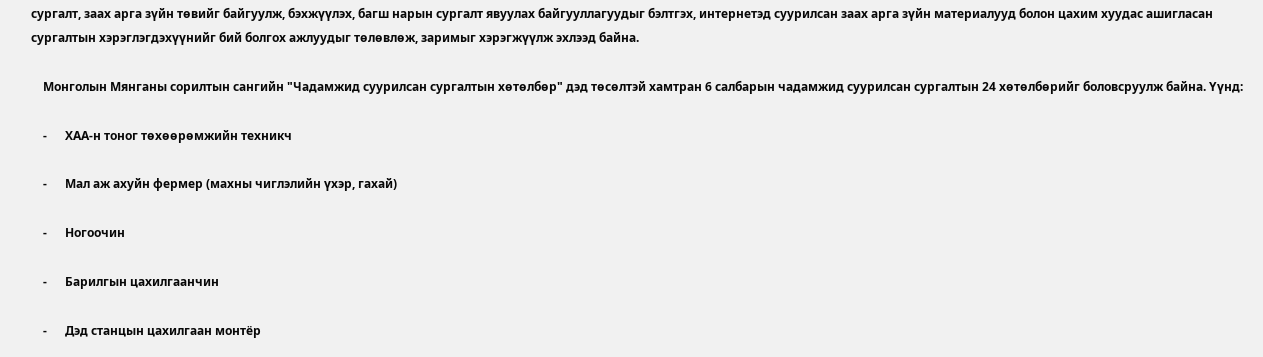сургалт, заах арга зүйн төвийг байгуулж, бэхжүүлэх, багш нарын сургалт явуулах байгууллагуудыг бэлтгэх, интернетэд суурилсан заах арга зүйн материалууд болон цахим хуудас ашигласан сургалтын хэрэглэгдэхүүнийг бий болгох ажлуудыг төлөвлөж, заримыг хэрэгжүүлж эхлээд байна.

    Монголын Мянганы сорилтын сангийн "Чадамжид суурилсан сургалтын хөтөлбөр" дэд төсөлтэй хамтран 6 салбарын чадамжид суурилсан сургалтын 24 хөтөлбөрийг боловсруулж байна. Үүнд:

    -      ХАА-н тоног төхөөрөмжийн техникч

    -      Мал аж ахуйн фермер (махны чиглэлийн үхэр, гахай)

    -      Ногоочин

    -      Барилгын цахилгаанчин

    -      Дэд станцын цахилгаан монтёр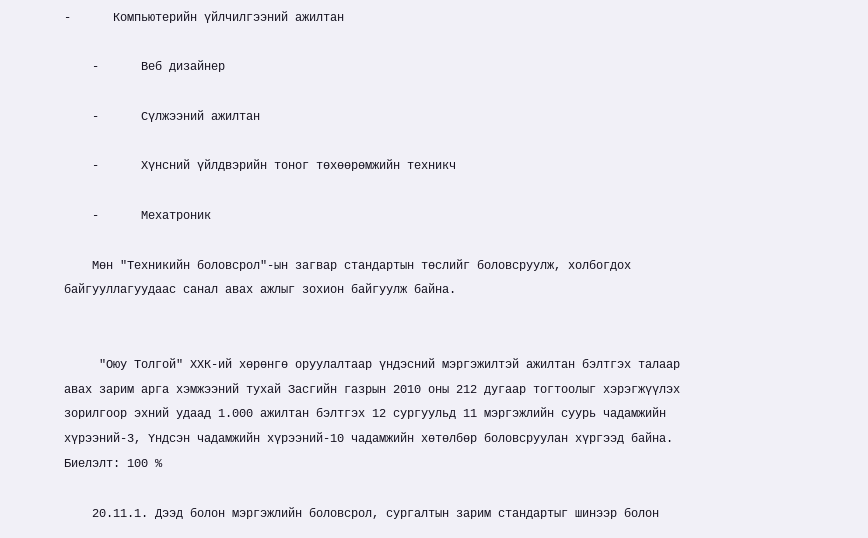-      Компьютерийн үйлчилгээний ажилтан

    -      Веб дизайнер

    -      Сүлжээний ажилтан

    -      Хүнсний үйлдвэрийн тоног төхөөрөмжийн техникч

    -      Мехатроник

    Мөн "Техникийн боловсрол"-ын загвар стандартын төслийг боловсруулж, холбогдох байгууллагуудаас санал авах ажлыг зохион байгуулж байна.


     "Оюу Толгой" ХХК-ий хөрөнгө оруулалтаар үндэсний мэргэжилтэй ажилтан бэлтгэх талаар авах зарим арга хэмжээний тухай Засгийн газрын 2010 оны 212 дугаар тогтоолыг хэрэгжүүлэх зорилгоор эхний удаад 1.000 ажилтан бэлтгэх 12 сургуульд 11 мэргэжлийн суурь чадамжийн хүрээний-3, Үндсэн чадамжийн хүрээний-10 чадамжийн хөтөлбөр боловсруулан хүргээд байна. Биелэлт: 100 %

    20.11.1. Дээд болон мэргэжлийн боловсрол, сургалтын зарим стандартыг шинээр болон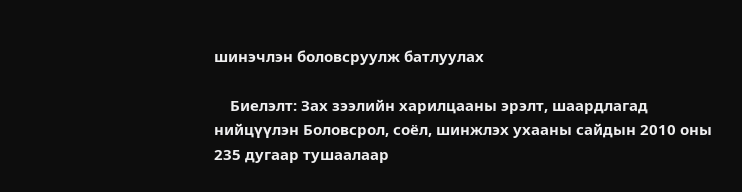шинэчлэн боловсруулж батлуулах

    Биелэлт: Зах зээлийн харилцааны эрэлт, шаардлагад нийцүүлэн Боловсрол, соёл, шинжлэх ухааны сайдын 2010 оны 235 дугаар тушаалаар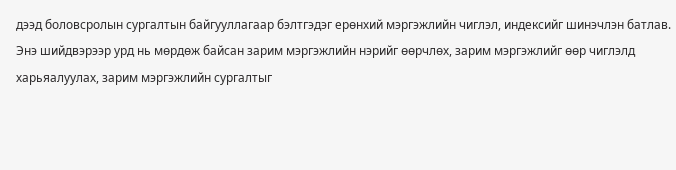дээд боловсролын сургалтын байгууллагаар бэлтгэдэг ерөнхий мэргэжлийн чиглэл, индексийг шинэчлэн батлав. Энэ шийдвэрээр урд нь мөрдөж байсан зарим мэргэжлийн нэрийг өөрчлөх, зарим мэргэжлийг өөр чиглэлд харьяалуулах, зарим мэргэжлийн сургалтыг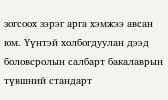зогсоох зэрэг арга хэмжээ авсан юм. Үүнтэй холбогдуулан дээд боловсролын салбарт бакалаврын түвшний стандарт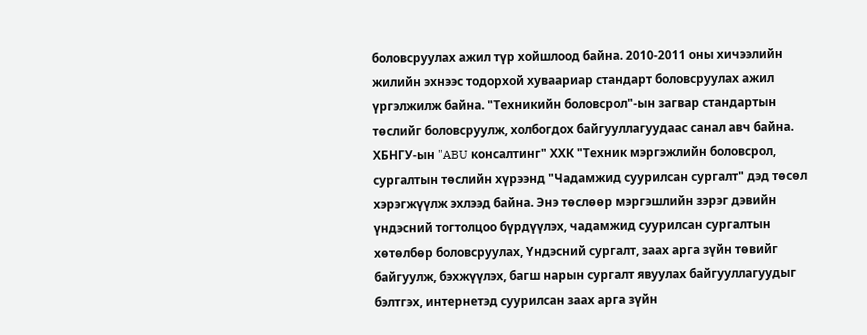боловсруулах ажил түр хойшлоод байна. 2010-2011 оны хичээлийн жилийн эхнээс тодорхой хуваариар стандарт боловсруулах ажил үргэлжилж байна. "Техникийн боловсрол"-ын загвар стандартын төслийг боловсруулж, холбогдох байгууллагуудаас санал авч байна. ХБНГУ-ын "ABU консалтинг" ХХК "Техник мэргэжлийн боловсрол, сургалтын төслийн хүрээнд "Чадамжид суурилсан сургалт" дэд төсөл хэрэгжүүлж эхлээд байна. Энэ төслөөр мэргэшлийн зэрэг дэвийн үндэсний тогтолцоо бүрдүүлэх, чадамжид суурилсан сургалтын хөтөлбөр боловсруулах, Үндэсний сургалт, заах арга зүйн төвийг байгуулж, бэхжүүлэх, багш нарын сургалт явуулах байгууллагуудыг бэлтгэх, интернетэд суурилсан заах арга зүйн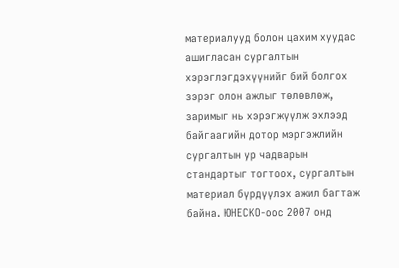материалууд болон цахим хуудас ашигласан сургалтын хэрэглэгдэхүүнийг бий болгох зэрэг олон ажлыг төлөвлөж, заримыг нь хэрэгжүүлж эхлээд байгаагийн дотор мэргэжлийн сургалтын ур чадварын стандартыг тогтоох, сургалтын материал бүрдүүлэх ажил багтаж байна. ЮНЕСКО-оос 2007 онд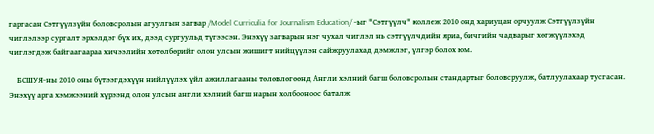гаргасан Сэтгүүлзүйн боловсролын агуулгын загвар /Model Curriculia for Journalism Education/ -ыг "Сэтгүүлч" коллеж 2010 онд хариуцан орчуулж Сэтгүүлзүйн чиглэлээр сургалт эрхэлдэг бүх их, дээд сургуульд түгээсэн. Энэхүү загварын нэг чухал чиглэл нь сэтгүүлчдийн яриа, бичгийн чадварыг хөгжүүлэхэд чиглэгдэж байгаагаараа хичээлийн хөтөлбөрийг олон улсын жишигт нийцүүлэн сайжруулахад дэмжлэг, үлгэр болох юм.

    БСШУЯ-ны 2010 оны бүтээгдэхүүн нийлүүлэх үйл ажиллагааны төлөвлөгөөнд Англи хэлний багш боловсролын стандартыг боловсруулж, батлуулахаар тусгасан. Энэхүү арга хэмжээний хүрээнд олон улсын англи хэлний багш нарын холбооноос баталж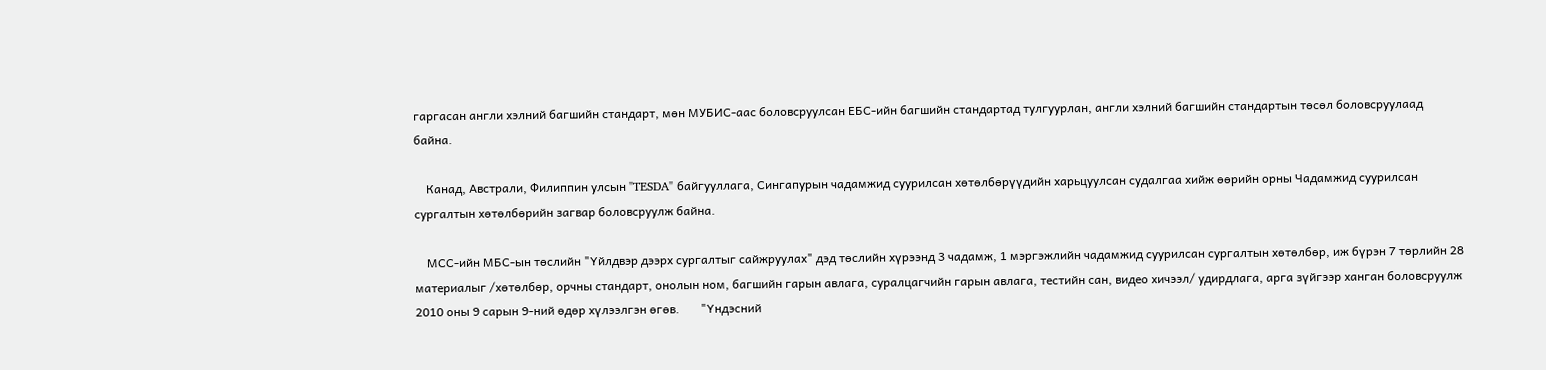гаргасан англи хэлний багшийн стандарт, мөн МУБИС-аас боловсруулсан ЕБС-ийн багшийн стандартад тулгуурлан, англи хэлний багшийн стандартын төсөл боловсруулаад байна.

    Канад, Австрали, Филиппин улсын "TESDA" байгууллага, Сингапурын чадамжид суурилсан хөтөлбөрүүдийн харьцуулсан судалгаа хийж өөрийн орны Чадамжид суурилсан сургалтын хөтөлбөрийн загвар боловсруулж байна.

    МСС-ийн МБС-ын төслийн "Үйлдвэр дээрх сургалтыг сайжруулах" дэд төслийн хүрээнд 3 чадамж, 1 мэргэжлийн чадамжид суурилсан сургалтын хөтөлбөр, иж бүрэн 7 төрлийн 28 материалыг /хөтөлбөр, орчны стандарт, онолын ном, багшийн гарын авлага, суралцагчийн гарын авлага, тестийн сан, видео хичээл/ удирдлага, арга зүйгээр ханган боловсруулж  2010 оны 9 сарын 9-ний өдөр хүлээлгэн өгөв.       "Үндэсний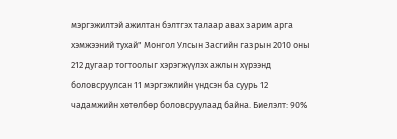мэргэжилтэй ажилтан бэлтгэх талаар авах зарим арга хэмжээний тухай" Монгол Улсын Засгийн газрын 2010 оны 212 дугаар тогтоолыг хэрэгжүүлэх ажлын хүрээнд боловсруулсан 11 мэргэжлийн үндсэн ба суурь 12 чадамжийн хөтөлбөр боловсруулаад байна. Биелэлт: 90%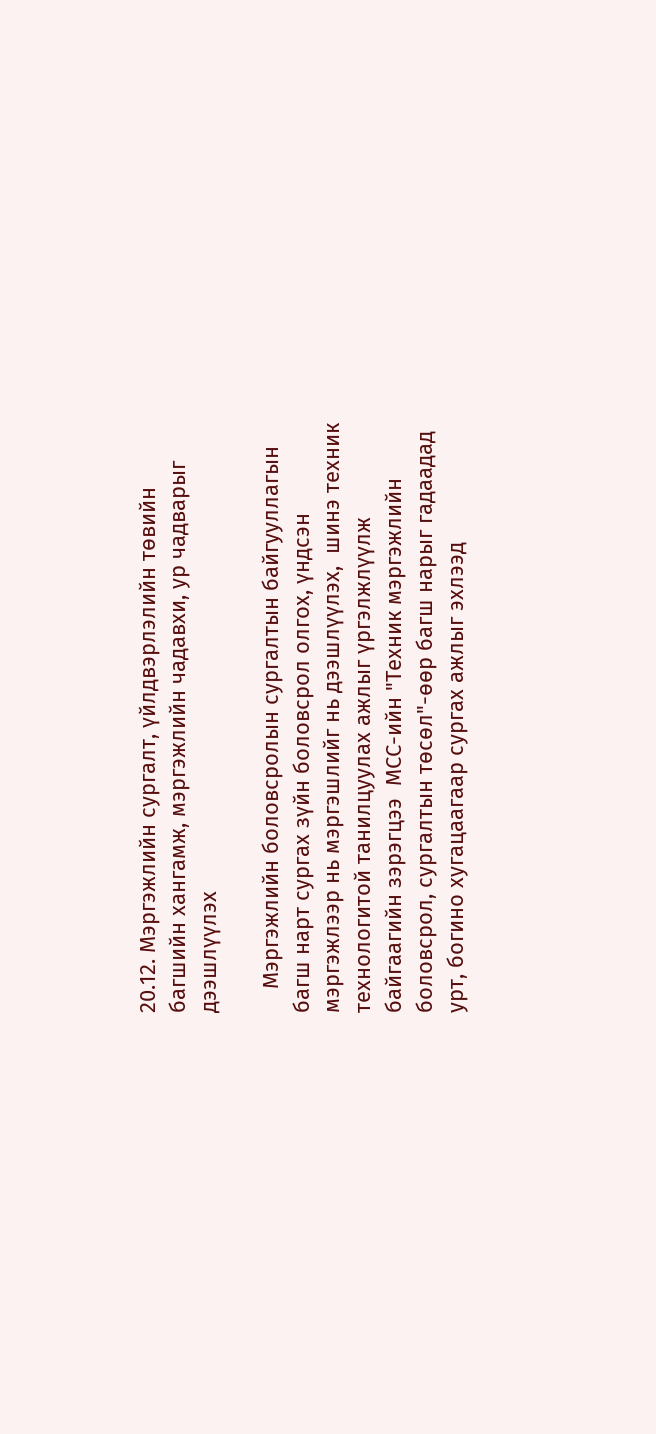20.12. Мэргэжлийн сургалт, үйлдвэрлэлийн төвийн багшийн хангамж, мэргэжлийн чадавхи, ур чадварыг дээшлүүлэх

    Мэргэжлийн боловсролын сургалтын байгууллагын багш нарт сургах зүйн боловсрол олгох, үндсэн мэргэжлээр нь мэргэшлийг нь дээшлүүлэх,  шинэ техник технологитой танилцуулах ажлыг үргэлжлүүлж байгаагийн зэрэгцээ  МСС-ийн "Техник мэргэжлийн боловсрол, сургалтын төсөл"-өөр багш нарыг гадаадад урт, богино хугацаагаар сургах ажлыг эхлээд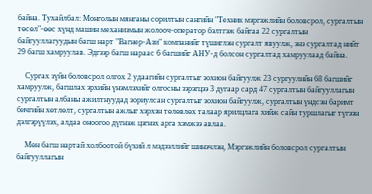байна. Тухайлбал: Монголын мянганы сорилтын сангийн "Техник мэргэжлийн боловсрол, сургалтын төсөл"-өөс хүнд машин механизмын жолооч-оператор бэлтгэж байгаа 22 сургалтын байгууллагуудын багш нарт "Вагнер-Ази" компанийг түшиглэн сургалт явуулж, энэ сургалтад нийт 29 багш хамруулав. Эдгээр багш нараас 6 багшийг АНУ-д болсон сургалтад хамруулаад байна.

    Сургах зүйн боловсрол олгох 2 удаагийн сургалтыг зохион байгуулж 23 сургуулийн 68 багшийг хамруулж, багшлах эрхийн үнэмлэхийг олгосны зэрэгцээ 3 дугаар сард 47 сургалтын байгууллагын сургалтын албаны ажилтнуудад зориулсан сургалтыг зохион байгуулж, сургалтын үндсэн баримт бичгийн хөтлөлт, сургалтын ажлыг хэрхэн төлөвлөх талаар ярилцлага хийж сайн туршлагыг түгээн дэлгэрүүлэх, алдаа оноогоо дүгнэж цэгнэх арга хэмжээ авлаа.

    Мөн багш нартай холбоотой бүхий л мэдээллийг шинэчлэн, Мэргэжлийн боловсрол сургалтын байгууллагын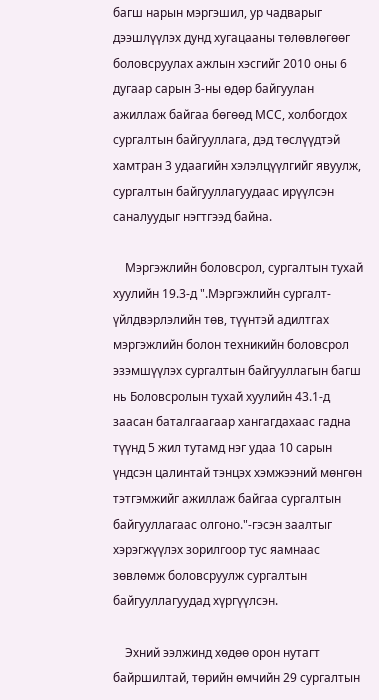багш нарын мэргэшил, ур чадварыг дээшлүүлэх дунд хугацааны төлөвлөгөөг боловсруулах ажлын хэсгийг 2010 оны 6 дугаар сарын 3-ны өдөр байгуулан ажиллаж байгаа бөгөөд МСС, холбогдох сургалтын байгууллага, дэд төслүүдтэй хамтран 3 удаагийн хэлэлцүүлгийг явуулж, сургалтын байгууллагуудаас ирүүлсэн саналуудыг нэгтгээд байна.

    Мэргэжлийн боловсрол, сургалтын тухай хуулийн 19.3-д ".Мэргэжлийн сургалт-үйлдвэрлэлийн төв, түүнтэй адилтгах мэргэжлийн болон техникийн боловсрол эзэмшүүлэх сургалтын байгууллагын багш нь Боловсролын тухай хуулийн 43.1-д заасан баталгаагаар хангагдахаас гадна түүнд 5 жил тутамд нэг удаа 10 сарын үндсэн цалинтай тэнцэх хэмжээний мөнгөн тэтгэмжийг ажиллаж байгаа сургалтын байгууллагаас олгоно."-гэсэн заалтыг хэрэгжүүлэх зорилгоор тус яамнаас зөвлөмж боловсруулж сургалтын байгууллагуудад хүргүүлсэн.

    Эхний ээлжинд хөдөө орон нутагт байршилтай, төрийн өмчийн 29 сургалтын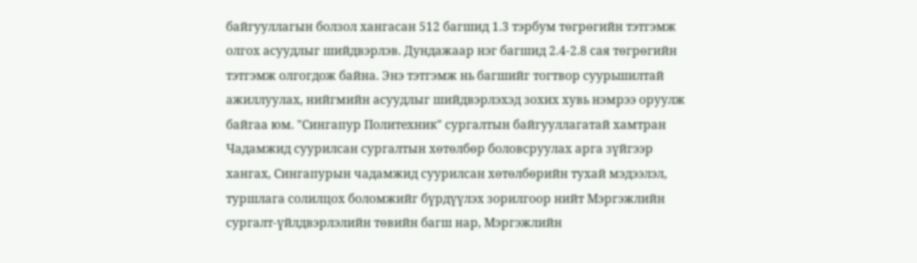байгууллагын болзол хангасан 512 багшид 1.3 тэрбум төгрөгийн тэтгэмж олгох асуудлыг шийдвэрлэв. Дундажаар нэг багшид 2.4-2.8 сая төгрөгийн тэтгэмж олгогдож байна. Энэ тэтгэмж нь багшийг тогтвор суурьшилтай ажиллуулах, нийгмийн асуудлыг шийдвэрлэхэд зохих хувь нэмрээ оруулж байгаа юм. "Сингапур Политехник" сургалтын байгууллагатай хамтран Чадамжид суурилсан сургалтын хөтөлбөр боловсруулах арга зүйгээр хангах, Сингапурын чадамжид суурилсан хөтөлбөрийн тухай мэдээлэл, туршлага солилцох боломжийг бүрдүүлэх зорилгоор нийт Мэргэжлийн сургалт-үйлдвэрлэлийн төвийн багш нар, Мэргэжлийн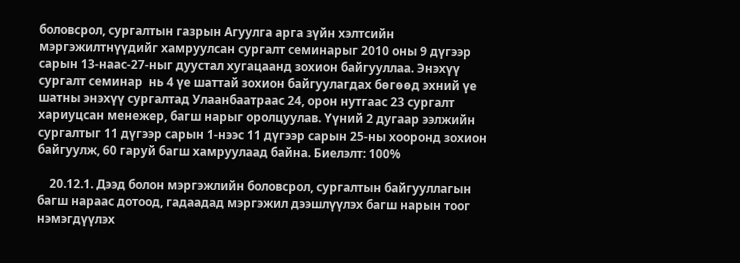боловсрол, сургалтын газрын Агуулга арга зүйн хэлтсийн мэргэжилтнүүдийг хамруулсан сургалт семинарыг 2010 оны 9 дүгээр сарын 13-наас-27-ныг дуустал хугацаанд зохион байгууллаа. Энэхүү сургалт семинар  нь 4 үе шаттай зохион байгуулагдах бөгөөд эхний үе шатны энэхүү сургалтад Улаанбаатраас 24, орон нутгаас 23 сургалт хариуцсан менежер, багш нарыг оролцуулав. Үүний 2 дугаар ээлжийн сургалтыг 11 дүгээр сарын 1-нээс 11 дүгээр сарын 25-ны хооронд зохион байгуулж, 60 гаруй багш хамруулаад байна. Биелэлт: 100%

    20.12.1. Дээд болон мэргэжлийн боловсрол, сургалтын байгууллагын багш нараас дотоод, гадаадад мэргэжил дээшлүүлэх багш нарын тоог нэмэгдүүлэх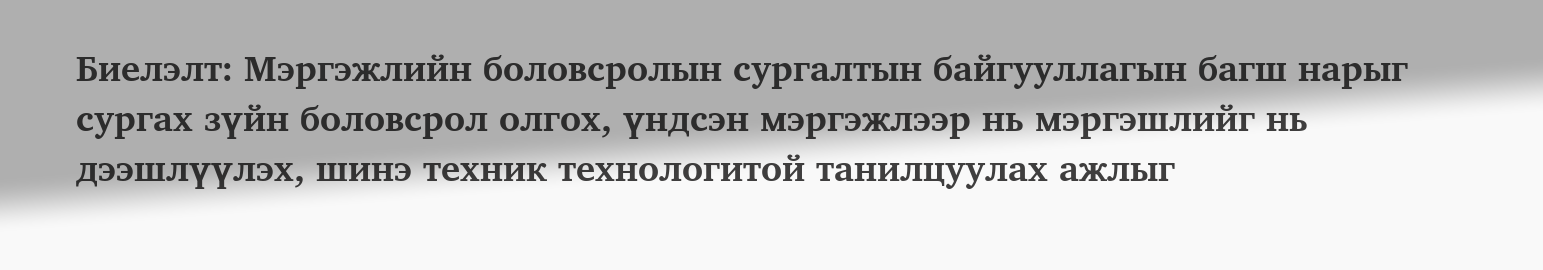Биелэлт: Мэргэжлийн боловсролын сургалтын байгууллагын багш нарыг сургах зүйн боловсрол олгох, үндсэн мэргэжлээр нь мэргэшлийг нь дээшлүүлэх, шинэ техник технологитой танилцуулах ажлыг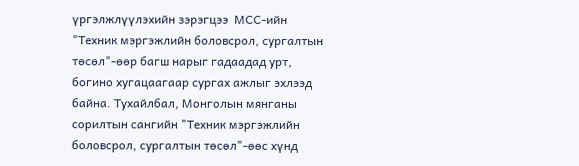үргэлжлүүлэхийн зэрэгцээ  МСС-ийн "Техник мэргэжлийн боловсрол, сургалтын төсөл"-өөр багш нарыг гадаадад урт, богино хугацаагаар сургах ажлыг эхлээд байна. Тухайлбал, Монголын мянганы сорилтын сангийн "Техник мэргэжлийн боловсрол, сургалтын төсөл"-өөс хүнд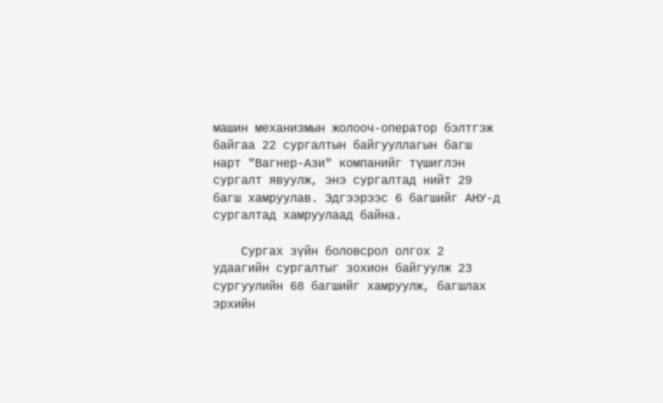машин механизмын жолооч-оператор бэлтгэж байгаа 22 сургалтын байгууллагын багш нарт "Вагнер-Ази" компанийг түшиглэн сургалт явуулж, энэ сургалтад нийт 29 багш хамруулав. Эдгээрээс 6 багшийг АНУ-д сургалтад хамруулаад байна.

    Сургах зүйн боловсрол олгох 2 удаагийн сургалтыг зохион байгуулж 23 сургуулийн 68 багшийг хамруулж, багшлах эрхийн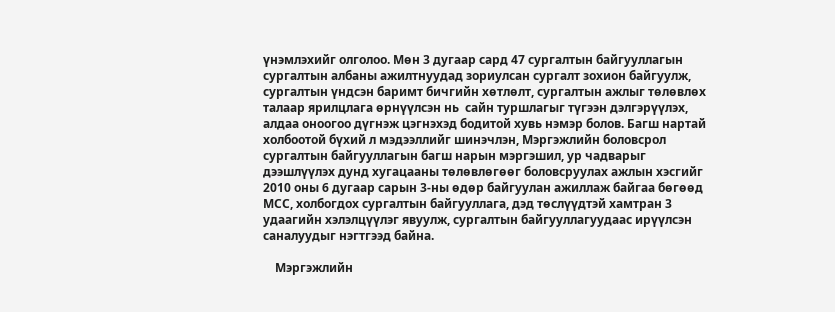үнэмлэхийг олголоо. Мөн 3 дугаар сард 47 сургалтын байгууллагын сургалтын албаны ажилтнуудад зориулсан сургалт зохион байгуулж, сургалтын үндсэн баримт бичгийн хөтлөлт, сургалтын ажлыг төлөвлөх талаар ярилцлага өрнүүлсэн нь  сайн туршлагыг түгээн дэлгэрүүлэх, алдаа оноогоо дүгнэж цэгнэхэд бодитой хувь нэмэр болов. Багш нартай холбоотой бүхий л мэдээллийг шинэчлэн, Мэргэжлийн боловсрол сургалтын байгууллагын багш нарын мэргэшил, ур чадварыг дээшлүүлэх дунд хугацааны төлөвлөгөөг боловсруулах ажлын хэсгийг 2010 оны 6 дугаар сарын 3-ны өдөр байгуулан ажиллаж байгаа бөгөөд МСС, холбогдох сургалтын байгууллага, дэд төслүүдтэй хамтран 3 удаагийн хэлэлцүүлэг явуулж, сургалтын байгууллагуудаас ирүүлсэн саналуудыг нэгтгээд байна.

    Мэргэжлийн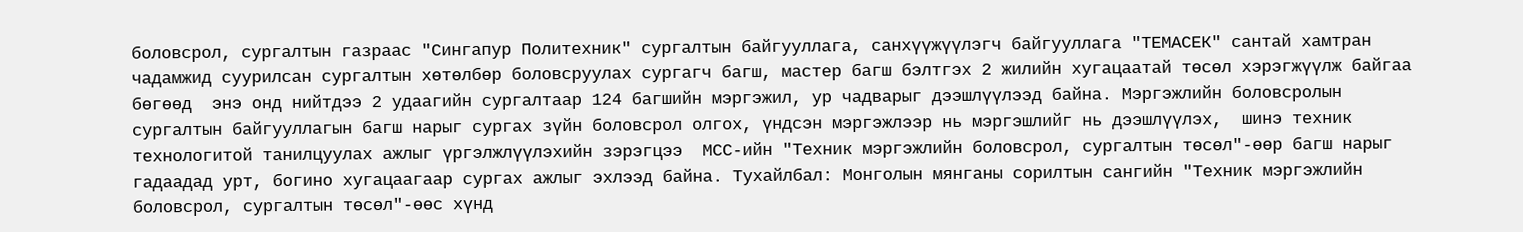боловсрол, сургалтын газраас "Сингапур Политехник" сургалтын байгууллага, санхүүжүүлэгч байгууллага "ТЕМАСЕК" сантай хамтран чадамжид суурилсан сургалтын хөтөлбөр боловсруулах сургагч багш, мастер багш бэлтгэх 2 жилийн хугацаатай төсөл хэрэгжүүлж байгаа бөгөөд  энэ онд нийтдээ 2 удаагийн сургалтаар 124 багшийн мэргэжил, ур чадварыг дээшлүүлээд байна. Мэргэжлийн боловсролын сургалтын байгууллагын багш нарыг сургах зүйн боловсрол олгох, үндсэн мэргэжлээр нь мэргэшлийг нь дээшлүүлэх,  шинэ техник технологитой танилцуулах ажлыг үргэлжлүүлэхийн зэрэгцээ  МСС-ийн "Техник мэргэжлийн боловсрол, сургалтын төсөл"-өөр багш нарыг гадаадад урт, богино хугацаагаар сургах ажлыг эхлээд байна. Тухайлбал: Монголын мянганы сорилтын сангийн "Техник мэргэжлийн боловсрол, сургалтын төсөл"-өөс хүнд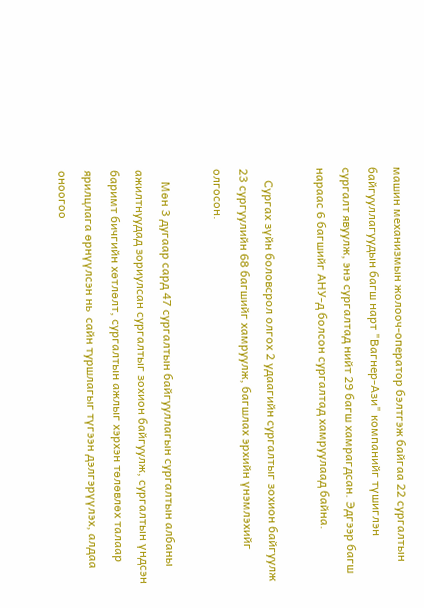машин механизмын жолооч-оператор бэлтгэж байгаа 22 сургалтын байгууллагуудын багш нарт "Вагнер-Ази" компанийг түшиглэн сургалт явуулж, энэ сургалтад нийт 29 багш хамрагдсан. Эдгээр багш нараас 6 багшийг АНУ-д болсон сургалтад хамруулаад байна.

    Сургах зүйн боловсрол олгох 2 удаагийн сургалтыг зохион байгуулж 23 сургуулийн 68 багшийг хамруулж, багшлах эрхийн үнэмлэхийг олгосон.

    Мөн 3 дугаар сард 47 сургалтын байгууллагын сургалтын албаны ажилтнуудад зориулсан сургалтыг зохион байгуулж, сургалтын үндсэн баримт бичгийн хөтлөлт, сургалтын ажлыг хэрхэн төлөвлөх талаар ярилцлага өрнүүлсэн нь  сайн туршлагыг түгээн дэлгэрүүлэх, алдаа оноогоо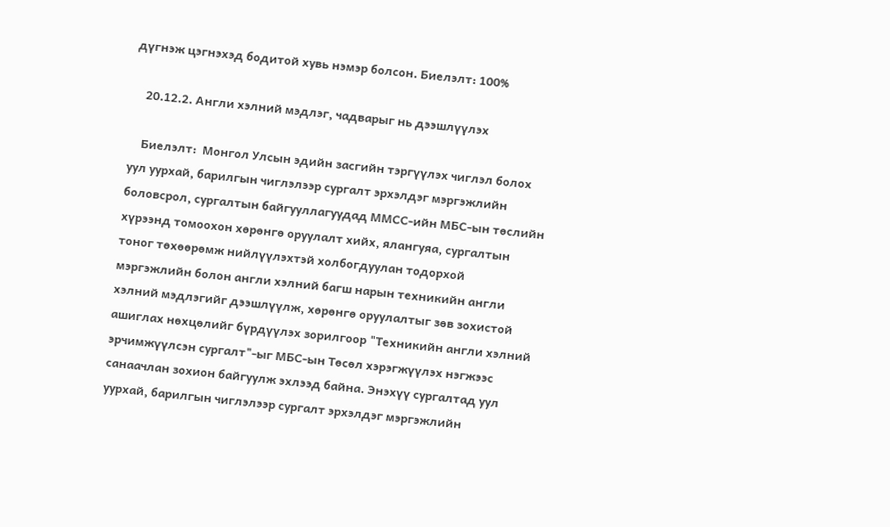дүгнэж цэгнэхэд бодитой хувь нэмэр болсон. Биелэлт: 100%

    20.12.2. Англи хэлний мэдлэг, чадварыг нь дээшлүүлэх

    Биелэлт:  Монгол Улсын эдийн засгийн тэргүүлэх чиглэл болох уул уурхай, барилгын чиглэлээр сургалт эрхэлдэг мэргэжлийн боловсрол, сургалтын байгууллагуудад ММСС-ийн МБС-ын төслийн хүрээнд томоохон хөрөнгө оруулалт хийх, ялангуяа, сургалтын тоног төхөөрөмж нийлүүлэхтэй холбогдуулан тодорхой  мэргэжлийн болон англи хэлний багш нарын техникийн англи хэлний мэдлэгийг дээшлүүлж, хөрөнгө оруулалтыг зөв зохистой ашиглах нөхцөлийг бүрдүүлэх зорилгоор "Техникийн англи хэлний эрчимжүүлсэн сургалт"-ыг МБС-ын Төсөл хэрэгжүүлэх нэгжээс санаачлан зохион байгуулж эхлээд байна. Энэхүү сургалтад уул уурхай, барилгын чиглэлээр сургалт эрхэлдэг мэргэжлийн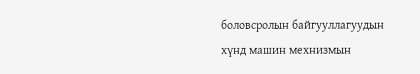боловсролын байгууллагуудын хүнд машин мехнизмын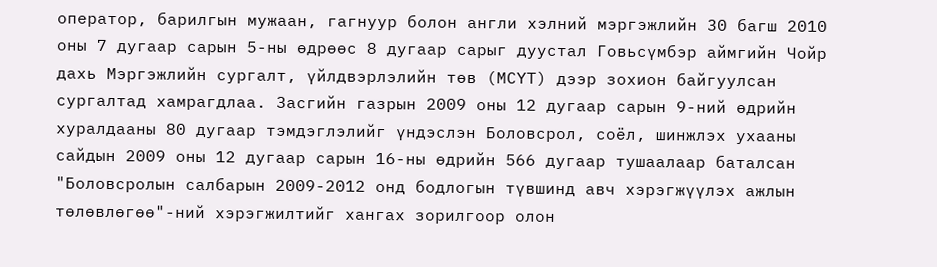оператор, барилгын мужаан, гагнуур болон англи хэлний мэргэжлийн 30 багш 2010 оны 7 дугаар сарын 5-ны өдрөөс 8 дугаар сарыг дуустал Говьсүмбэр аймгийн Чойр дахь Мэргэжлийн сургалт, үйлдвэрлэлийн төв (МСҮТ) дээр зохион байгуулсан сургалтад хамрагдлаа. Засгийн газрын 2009 оны 12 дугаар сарын 9-ний өдрийн хуралдааны 80 дугаар тэмдэглэлийг үндэслэн Боловсрол, соёл, шинжлэх ухааны сайдын 2009 оны 12 дугаар сарын 16-ны өдрийн 566 дугаар тушаалаар баталсан "Боловсролын салбарын 2009-2012 онд бодлогын түвшинд авч хэрэгжүүлэх ажлын төлөвлөгөө"-ний хэрэгжилтийг хангах зорилгоор олон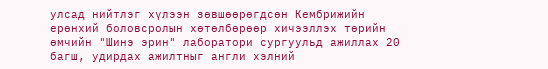улсад нийтлэг хүлээн зөвшөөрөгдсөн Кембрижийн ерөнхий боловсролын хөтөлбөрөөр хичээллэх төрийн өмчийн "Шинэ эрин" лаборатори сургуульд ажиллах 20 багш, удирдах ажилтныг англи хэлний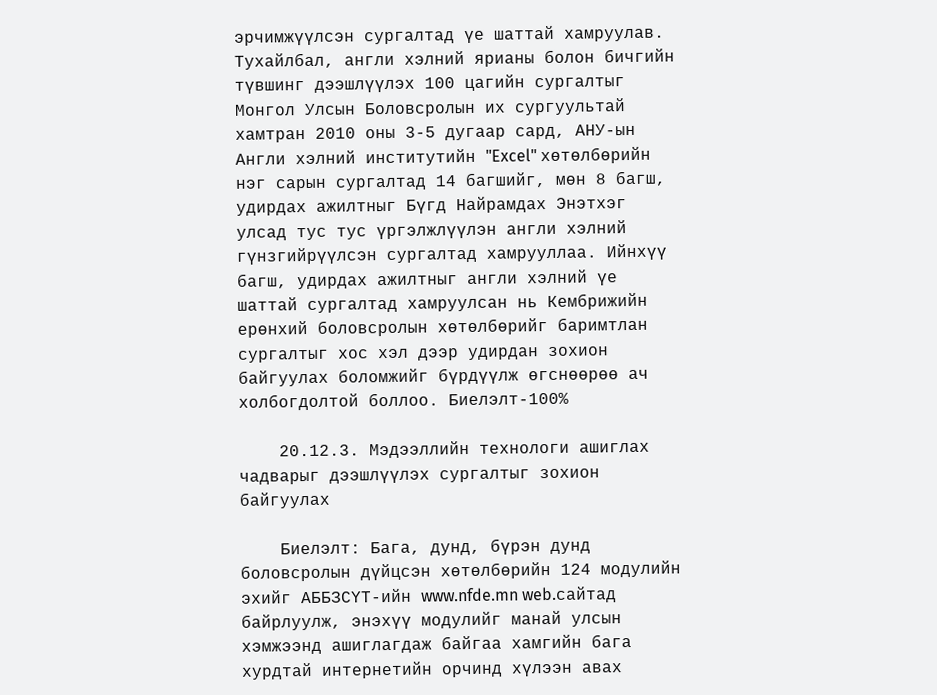эрчимжүүлсэн сургалтад үе шаттай хамруулав. Тухайлбал, англи хэлний ярианы болон бичгийн түвшинг дээшлүүлэх 100 цагийн сургалтыг Монгол Улсын Боловсролын их сургуультай хамтран 2010 оны 3-5 дугаар сард, АНУ-ын Англи хэлний институтийн "Excel" хөтөлбөрийн нэг сарын сургалтад 14 багшийг, мөн 8 багш, удирдах ажилтныг Бүгд Найрамдах Энэтхэг улсад тус тус үргэлжлүүлэн англи хэлний гүнзгийрүүлсэн сургалтад хамрууллаа. Ийнхүү багш, удирдах ажилтныг англи хэлний үе шаттай сургалтад хамруулсан нь Кембрижийн ерөнхий боловсролын хөтөлбөрийг баримтлан сургалтыг хос хэл дээр удирдан зохион байгуулах боломжийг бүрдүүлж өгснөөрөө ач холбогдолтой боллоо. Биелэлт-100%

    20.12.3. Мэдээллийн технологи ашиглах чадварыг дээшлүүлэх сургалтыг зохион байгуулах

    Биелэлт: Бага, дунд, бүрэн дунд боловсролын дүйцсэн хөтөлбөрийн 124 модулийн эхийг АББЗСҮТ-ийн www.nfde.mn web.сайтад байрлуулж, энэхүү модулийг манай улсын хэмжээнд ашиглагдаж байгаа хамгийн бага хурдтай интернетийн орчинд хүлээн авах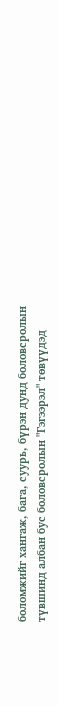боломжийг хангаж, бага, суурь, бүрэн дунд боловсролын түвшинд албан бус боловсролын "Гэгээрэл" төвүүдэд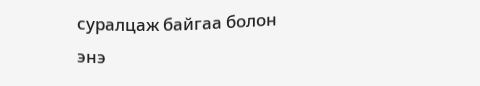суралцаж байгаа болон энэ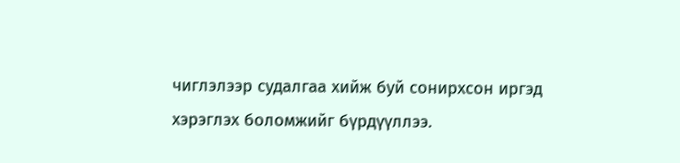чиглэлээр судалгаа хийж буй сонирхсон иргэд хэрэглэх боломжийг бүрдүүллээ.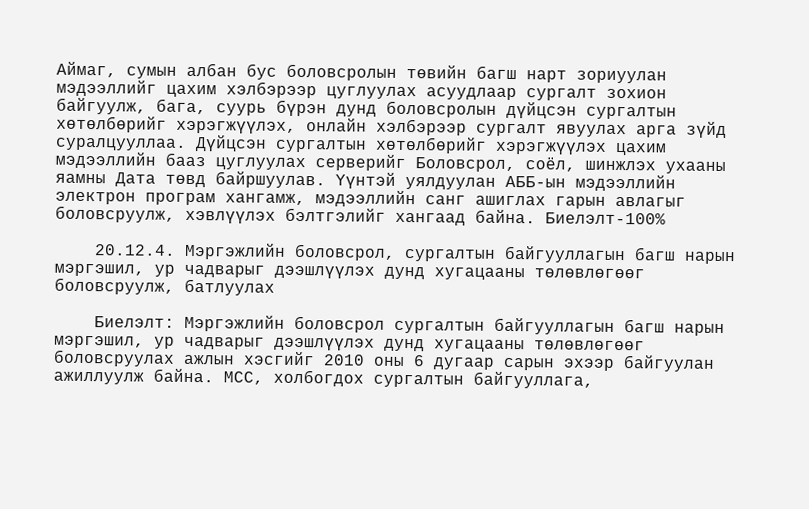Аймаг, сумын албан бус боловсролын төвийн багш нарт зориуулан мэдээллийг цахим хэлбэрээр цуглуулах асуудлаар сургалт зохион байгуулж, бага, суурь бүрэн дунд боловсролын дүйцсэн сургалтын хөтөлбөрийг хэрэгжүүлэх, онлайн хэлбэрээр сургалт явуулах арга зүйд суралцууллаа. Дүйцсэн сургалтын хөтөлбөрийг хэрэгжүүлэх цахим мэдээллийн бааз цуглуулах серверийг Боловсрол, соёл, шинжлэх ухааны яамны Дата төвд байршуулав. Үүнтэй уялдуулан АББ-ын мэдээллийн электрон програм хангамж, мэдээллийн санг ашиглах гарын авлагыг боловсруулж, хэвлүүлэх бэлтгэлийг хангаад байна. Биелэлт-100%

    20.12.4. Мэргэжлийн боловсрол, сургалтын байгууллагын багш нарын мэргэшил, ур чадварыг дээшлүүлэх дунд хугацааны төлөвлөгөөг боловсруулж, батлуулах

    Биелэлт: Мэргэжлийн боловсрол сургалтын байгууллагын багш нарын мэргэшил, ур чадварыг дээшлүүлэх дунд хугацааны төлөвлөгөөг боловсруулах ажлын хэсгийг 2010 оны 6 дугаар сарын эхээр байгуулан ажиллуулж байна. МСС, холбогдох сургалтын байгууллага,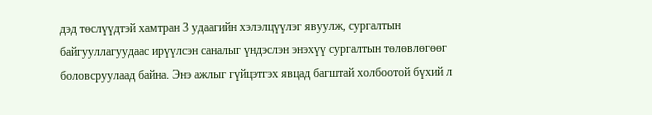дэд төслүүдтэй хамтран 3 удаагийн хэлэлцүүлэг явуулж, сургалтын байгууллагуудаас ирүүлсэн саналыг үндэслэн энэхүү сургалтын төлөвлөгөөг боловсруулаад байна. Энэ ажлыг гүйцэтгэх явцад багштай холбоотой бүхий л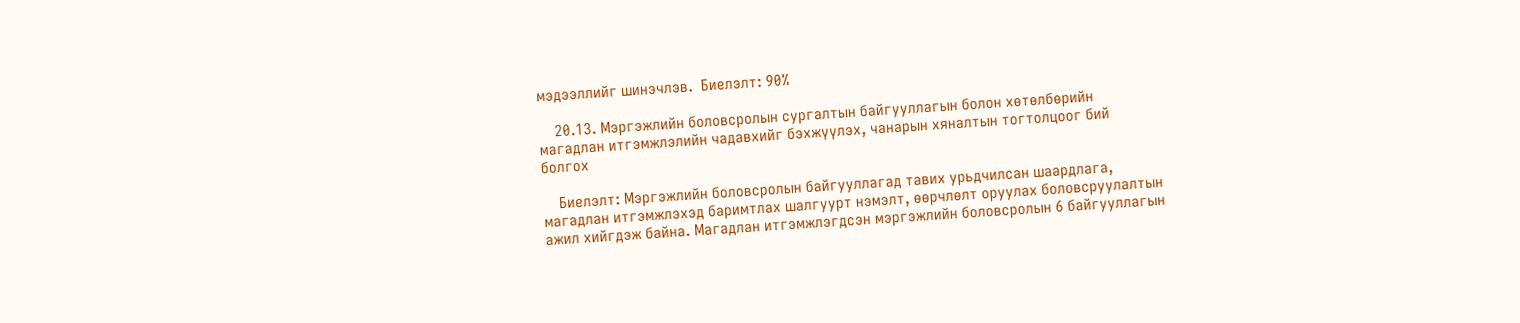мэдээллийг шинэчлэв.  Биелэлт: 90%

    20.13. Мэргэжлийн боловсролын сургалтын байгууллагын болон хөтөлбөрийн магадлан итгэмжлэлийн чадавхийг бэхжүүлэх, чанарын хяналтын тогтолцоог бий болгох

    Биелэлт: Мэргэжлийн боловсролын байгууллагад тавих урьдчилсан шаардлага, магадлан итгэмжлэхэд баримтлах шалгуурт нэмэлт, өөрчлөлт оруулах боловсруулалтын ажил хийгдэж байна. Магадлан итгэмжлэгдсэн мэргэжлийн боловсролын 6 байгууллагын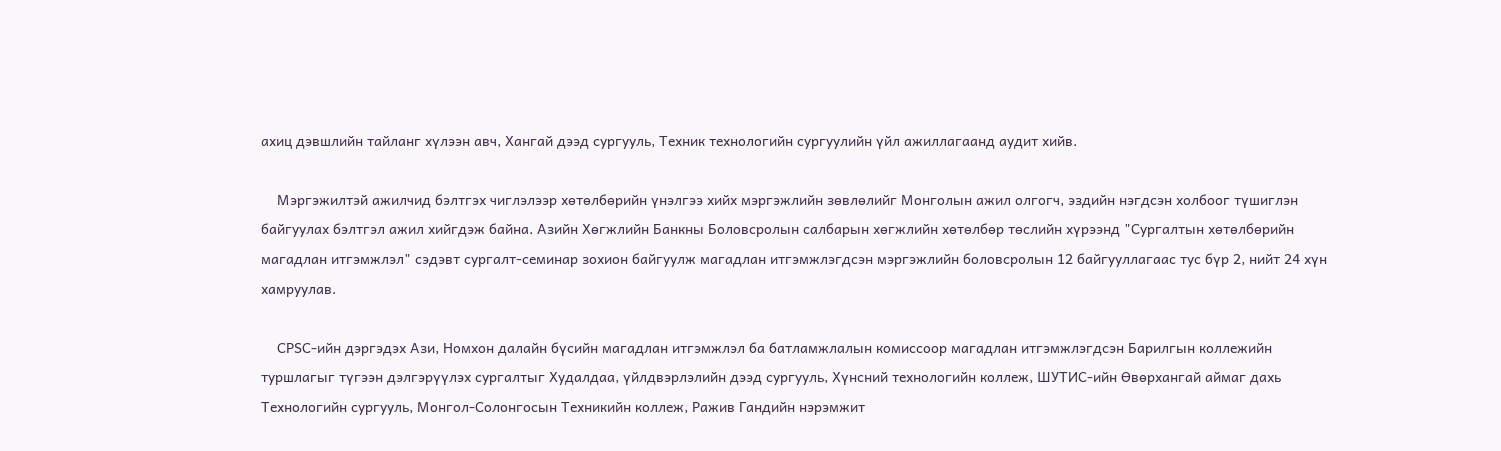ахиц дэвшлийн тайланг хүлээн авч, Хангай дээд сургууль, Техник технологийн сургуулийн үйл ажиллагаанд аудит хийв.

    Мэргэжилтэй ажилчид бэлтгэх чиглэлээр хөтөлбөрийн үнэлгээ хийх мэргэжлийн зөвлөлийг Монголын ажил олгогч, эздийн нэгдсэн холбоог түшиглэн байгуулах бэлтгэл ажил хийгдэж байна. Азийн Хөгжлийн Банкны Боловсролын салбарын хөгжлийн хөтөлбөр төслийн хүрээнд "Сургалтын хөтөлбөрийн магадлан итгэмжлэл" сэдэвт сургалт-семинар зохион байгуулж магадлан итгэмжлэгдсэн мэргэжлийн боловсролын 12 байгууллагаас тус бүр 2, нийт 24 хүн хамруулав.

    CPSC-ийн дэргэдэх Ази, Номхон далайн бүсийн магадлан итгэмжлэл ба батламжлалын комиссоор магадлан итгэмжлэгдсэн Барилгын коллежийн туршлагыг түгээн дэлгэрүүлэх сургалтыг Худалдаа, үйлдвэрлэлийн дээд сургууль, Хүнсний технологийн коллеж, ШУТИС-ийн Өвөрхангай аймаг дахь Технологийн сургууль, Монгол-Солонгосын Техникийн коллеж, Ражив Гандийн нэрэмжит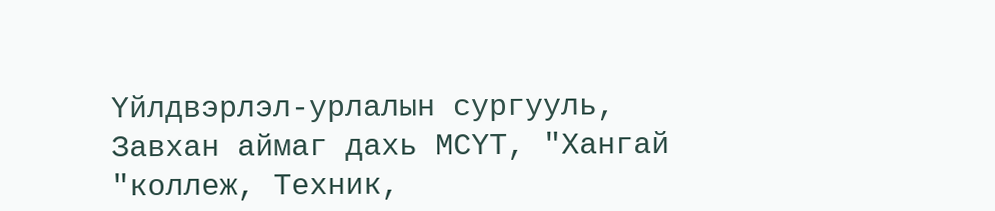Үйлдвэрлэл-урлалын сургууль, Завхан аймаг дахь МСҮТ, "Хангай "коллеж, Техник,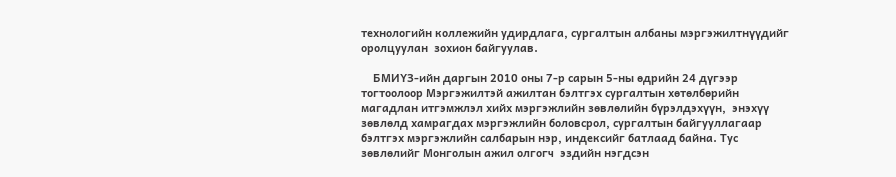технологийн коллежийн удирдлага, сургалтын албаны мэргэжилтнүүдийг оролцуулан  зохион байгуулав.

    БМИҮЗ-ийн даргын 2010 оны 7-р сарын 5-ны өдрийн 24 дүгээр тогтоолоор Мэргэжилтэй ажилтан бэлтгэх сургалтын хөтөлбөрийн магадлан итгэмжлэл хийх мэргэжлийн зөвлөлийн бүрэлдэхүүн,  энэхүү зөвлөлд хамрагдах мэргэжлийн боловсрол, сургалтын байгууллагаар бэлтгэх мэргэжлийн салбарын нэр, индексийг батлаад байна. Тус зөвлөлийг Монголын ажил олгогч  эздийн нэгдсэн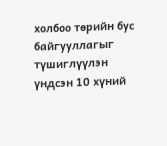холбоо төрийн бус байгууллагыг түшиглүүлэн үндсэн 10 хүний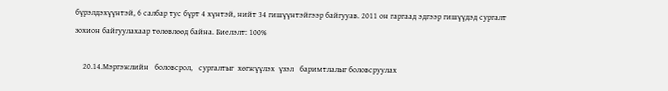бүрэлдэхүүнтэй, 6 салбар тус бүрт 4 хүнтэй, нийт 34 гишүүнтэйгээр байгууав. 2011 он гаргаад эдгээр гишүүдэд сургалт зохион байгуулахаар төлөвлөөд байна. Биелэлт: 100%

    20.14.Мэргэжлийн   боловсрол,   сургалтыг  хөгжүүлэх  үзэл   баримтлалыг боловсруулах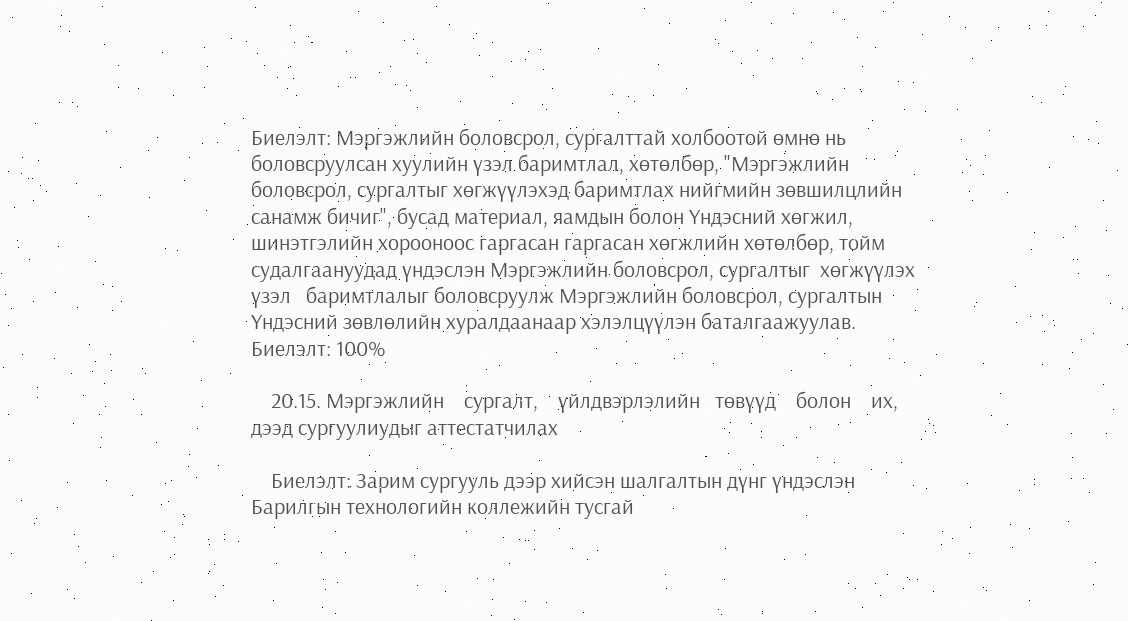Биелэлт: Мэргэжлийн боловсрол, сургалттай холбоотой өмнө нь боловсруулсан хуулийн үзэл баримтлал, хөтөлбөр, "Мэргэжлийн боловсрол, сургалтыг хөгжүүлэхэд баримтлах нийгмийн зөвшилцлийн санамж бичиг", бусад материал, яамдын болон Үндэсний хөгжил, шинэтгэлийн хорооноос гаргасан гаргасан хөгжлийн хөтөлбөр, тойм судалгаануудад үндэслэн Мэргэжлийн боловсрол, сургалтыг  хөгжүүлэх  үзэл   баримтлалыг боловсруулж Мэргэжлийн боловсрол, сургалтын Үндэсний зөвлөлийн хуралдаанаар хэлэлцүүлэн баталгаажуулав. Биелэлт: 100%

    20.15. Мэргэжлийн    сургалт,    үйлдвэрлэлийн   төвүүд    болон    их,    дээд сургуулиудыг аттестатчилах

    Биелэлт: Зарим сургууль дээр хийсэн шалгалтын дүнг үндэслэн Барилгын технологийн коллежийн тусгай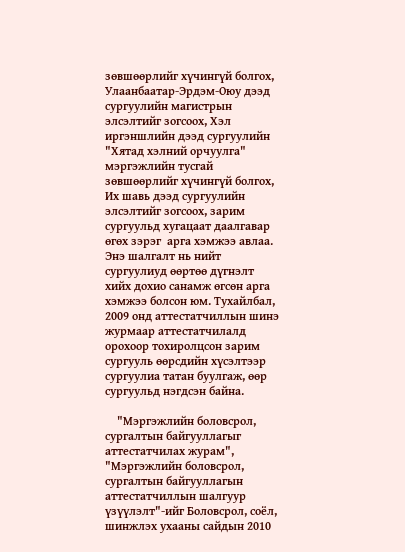зөвшөөрлийг хүчингүй болгох, Улаанбаатар-Эрдэм-Оюу дээд сургуулийн магистрын элсэлтийг зогсоох, Хэл иргэншлийн дээд сургуулийн "Хятад хэлний орчуулга" мэргэжлийн тусгай зөвшөөрлийг хүчингүй болгох, Их шавь дээд сургуулийн элсэлтийг зогсоох, зарим сургуульд хугацаат даалгавар өгөх зэрэг  арга хэмжээ авлаа. Энэ шалгалт нь нийт  сургуулиуд өөртөө дүгнэлт хийх дохио санамж өгсөн арга хэмжээ болсон юм. Тухайлбал, 2009 онд аттестатчиллын шинэ журмаар аттестатчилалд орохоор тохиролцсон зарим сургууль өөрсдийн хүсэлтээр сургуулиа татан буулгаж, өөр сургуульд нэгдсэн байна.

    "Мэргэжлийн боловсрол, сургалтын байгууллагыг аттестатчилах журам", "Мэргэжлийн боловсрол, сургалтын байгууллагын аттестатчиллын шалгуур үзүүлэлт"-ийг Боловсрол, соёл, шинжлэх ухааны сайдын 2010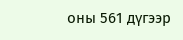оны 561 дүгээр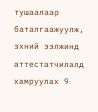тушаалаар баталгаажуулж, эхний ээлжинд аттестатчилалд хамруулах 9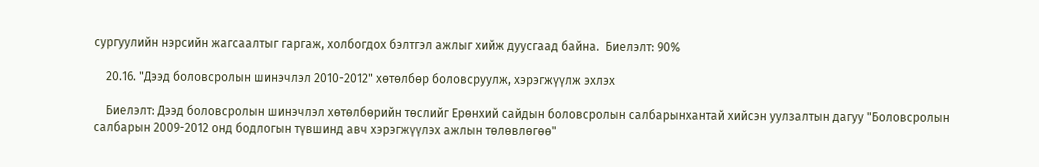сургуулийн нэрсийн жагсаалтыг гаргаж, холбогдох бэлтгэл ажлыг хийж дуусгаад байна.  Биелэлт: 90%

    20.16. "Дээд боловсролын шинэчлэл 2010-2012" хөтөлбөр боловсруулж, хэрэгжүүлж эхлэх

    Биелэлт: Дээд боловсролын шинэчлэл хөтөлбөрийн төслийг Ерөнхий сайдын боловсролын салбарынхантай хийсэн уулзалтын дагуу "Боловсролын салбарын 2009-2012 онд бодлогын түвшинд авч хэрэгжүүлэх ажлын төлөвлөгөө"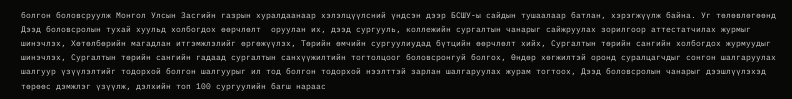болгон боловсруулж Монгол Улсын Засгийн газрын хуралдаанаар хэлэлцүүлсний үндсэн дээр БСШУ-ы сайдын тушаалаар батлан, хэрэгжүүлж байна. Уг төлөвлөгөөнд Дээд боловсролын тухай хуульд холбогдох өөрчлөлт  оруулан их, дээд сургууль, коллежийн сургалтын чанарыг сайжруулах зорилгоор аттестатчилах журмыг шинэчлэх, Хөтөлбөрийн магадлан итгэмжлэлийг өргөжүүлэх, Төрийн өмчийн сургуулиудад бүтцийн өөрчлөлт хийх, Сургалтын төрийн сангийн холбогдох журмуудыг шинэчлэх, Сургалтын төрийн сангийн гадаад сургалтын санхүүжилтийн тогтолцоог боловсронгуй болгох, Өндөр хөгжилтэй оронд суралцагчдыг сонгон шалгаруулах шалгуур үзүүлэлтийг тодорхой болгон шалгуурыг ил тод болгон тодорхой нээлттэй зарлан шалгаруулах журам тогтоох, Дээд боловсролын чанарыг дээшлүүлэхэд төрөөс дэмжлэг үзүүлж, дэлхийн топ 100 сургуулийн багш нараас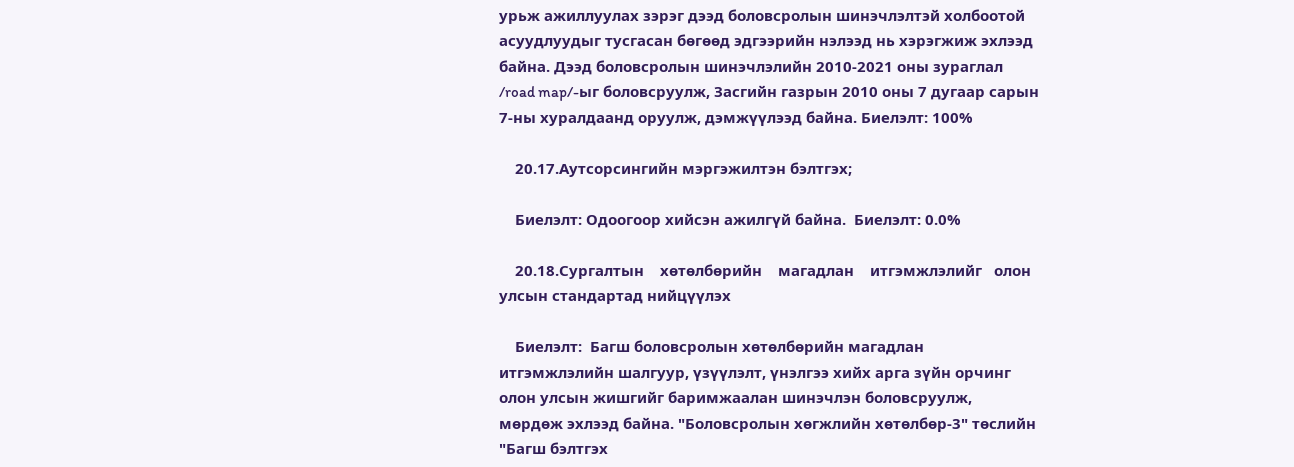урьж ажиллуулах зэрэг дээд боловсролын шинэчлэлтэй холбоотой асуудлуудыг тусгасан бөгөөд эдгээрийн нэлээд нь хэрэгжиж эхлээд байна. Дээд боловсролын шинэчлэлийн 2010-2021 оны зураглал /road map/-ыг боловсруулж, Засгийн газрын 2010 оны 7 дугаар сарын 7-ны хуралдаанд оруулж, дэмжүүлээд байна. Биелэлт: 100%

    20.17.Аутсорсингийн мэргэжилтэн бэлтгэх;

    Биелэлт: Одоогоор хийсэн ажилгүй байна.  Биелэлт: 0.0%

    20.18.Сургалтын    хөтөлбөрийн    магадлан    итгэмжлэлийг   олон    улсын стандартад нийцүүлэх

    Биелэлт:  Багш боловсролын хөтөлбөрийн магадлан итгэмжлэлийн шалгуур, үзүүлэлт, үнэлгээ хийх арга зүйн орчинг олон улсын жишгийг баримжаалан шинэчлэн боловсруулж,  мөрдөж эхлээд байна. "Боловсролын хөгжлийн хөтөлбөр-3" төслийн "Багш бэлтгэх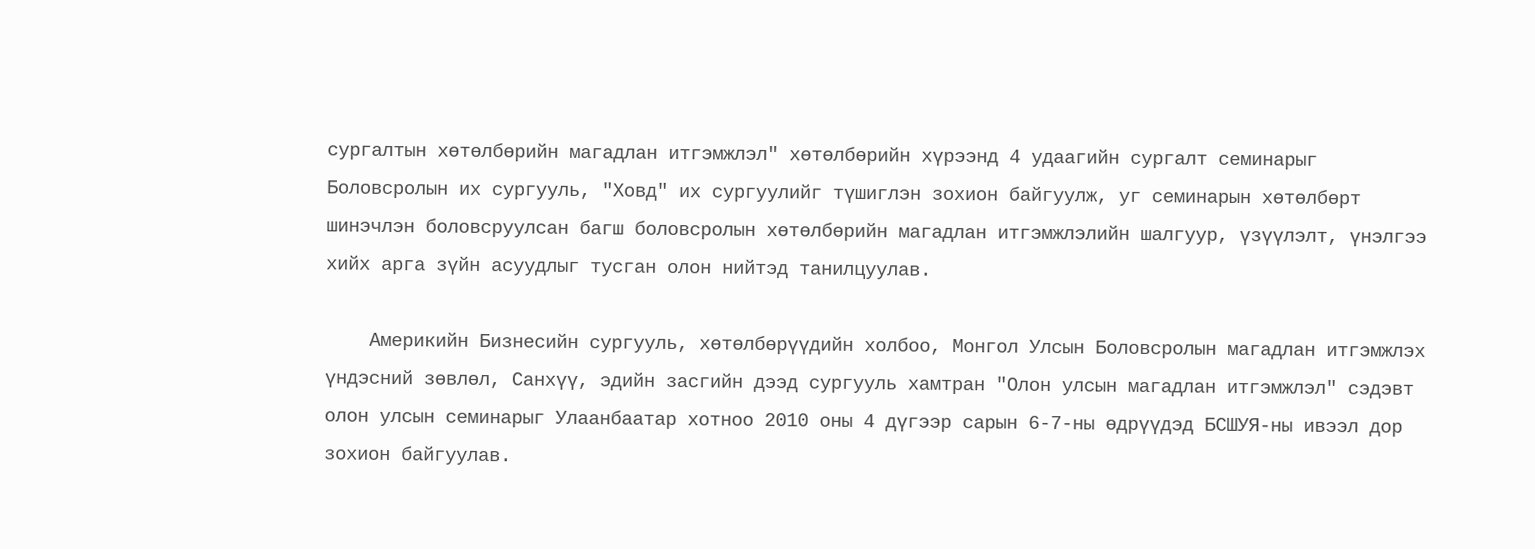сургалтын хөтөлбөрийн магадлан итгэмжлэл" хөтөлбөрийн хүрээнд 4 удаагийн сургалт семинарыг Боловсролын их сургууль, "Ховд" их сургуулийг түшиглэн зохион байгуулж, уг семинарын хөтөлбөрт шинэчлэн боловсруулсан багш боловсролын хөтөлбөрийн магадлан итгэмжлэлийн шалгуур, үзүүлэлт, үнэлгээ хийх арга зүйн асуудлыг тусган олон нийтэд танилцуулав.

    Америкийн Бизнесийн сургууль, хөтөлбөрүүдийн холбоо, Монгол Улсын Боловсролын магадлан итгэмжлэх үндэсний зөвлөл, Санхүү, эдийн засгийн дээд сургууль хамтран "Олон улсын магадлан итгэмжлэл" сэдэвт олон улсын семинарыг Улаанбаатар хотноо 2010 оны 4 дүгээр сарын 6-7-ны өдрүүдэд БСШУЯ-ны ивээл дор зохион байгуулав.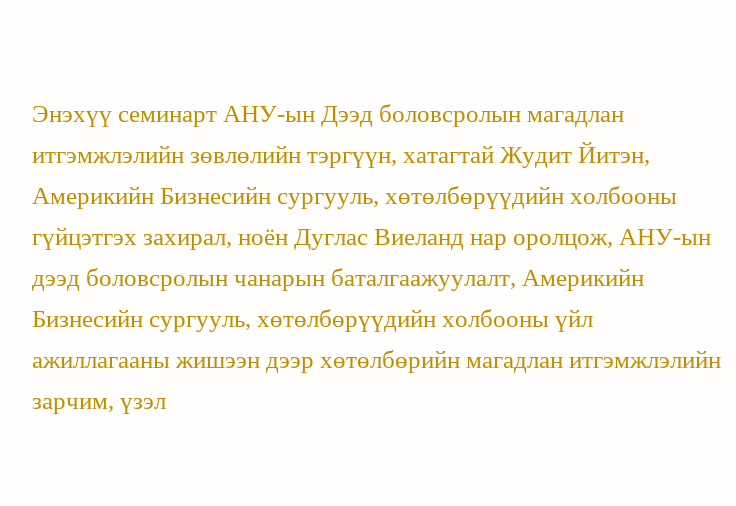Энэхүү семинарт АНУ-ын Дээд боловсролын магадлан итгэмжлэлийн зөвлөлийн тэргүүн, хатагтай Жудит Йитэн, Америкийн Бизнесийн сургууль, хөтөлбөрүүдийн холбооны гүйцэтгэх захирал, ноён Дуглас Виеланд нар оролцож, АНУ-ын дээд боловсролын чанарын баталгаажуулалт, Америкийн Бизнесийн сургууль, хөтөлбөрүүдийн холбооны үйл ажиллагааны жишээн дээр хөтөлбөрийн магадлан итгэмжлэлийн зарчим, үзэл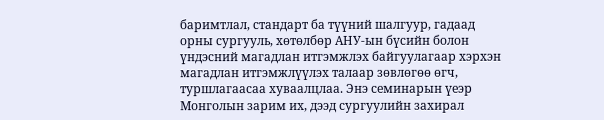баримтлал, стандарт ба түүний шалгуур, гадаад орны сургууль, хөтөлбөр АНУ-ын бүсийн болон үндэсний магадлан итгэмжлэх байгуулагаар хэрхэн магадлан итгэмжлүүлэх талаар зөвлөгөө өгч, туршлагаасаа хуваалцлаа. Энэ семинарын үеэр Монголын зарим их, дээд сургуулийн захирал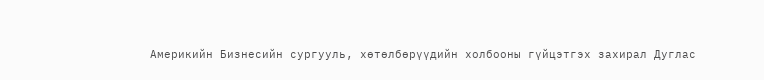Америкийн Бизнесийн сургууль, хөтөлбөрүүдийн холбооны гүйцэтгэх захирал Дуглас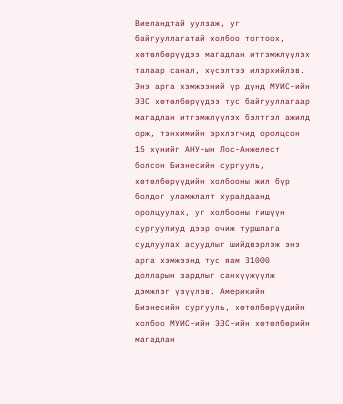Виеландтай уулзаж, уг байгууллагатай холбоо тогтоох, хөтөлбөрүүдээ магадлан итгэмжлүүлэх талаар санал, хүсэлтээ илэрхийлэв. Энэ арга хэмжээний үр дүнд МУИС-ийн ЭЗС хөтөлбөрүүдээ тус байгууллагаар магадлан итгэмжлүүлэх бэлтгэл ажилд орж, тэнхимийн эрхлэгчид оролцсон 15 хүнийг АНУ-ын Лос-Анжелест болсон Бизнесийн сургууль, хөтөлбөрүүдийн холбооны жил бүр болдог уламжлалт хуралдаанд оролцуулах, уг холбооны гишүүн сургуулиуд дээр очиж туршлага судлуулах асуудлыг шийдвэрлэж энэ арга хэмжээнд тус яам 31000 долларын зардлыг санхүүжүүлж дэмжлэг үзүүлэв. Америкийн Бизнесийн сургууль, хөтөлбөрүүдийн холбоо МУИС-ийн ЭЗС-ийн хөтөлбөрийн магадлан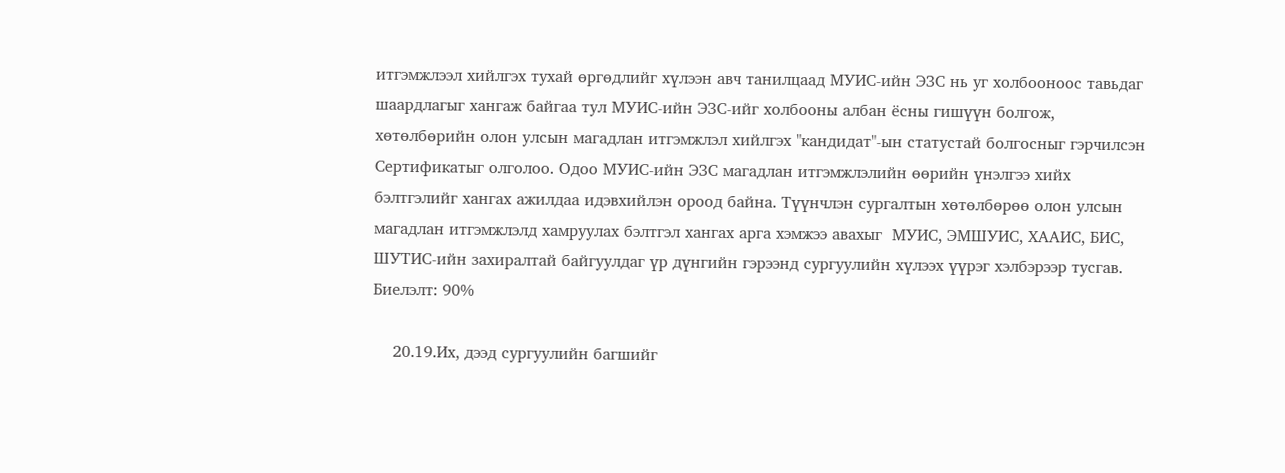итгэмжлээл хийлгэх тухай өргөдлийг хүлээн авч танилцаад МУИС-ийн ЭЗС нь уг холбооноос тавьдаг шаардлагыг хангаж байгаа тул МУИС-ийн ЭЗС-ийг холбооны албан ёсны гишүүн болгож, хөтөлбөрийн олон улсын магадлан итгэмжлэл хийлгэх "кандидат"-ын статустай болгосныг гэрчилсэн Сертификатыг олголоо. Одоо МУИС-ийн ЭЗС магадлан итгэмжлэлийн өөрийн үнэлгээ хийх бэлтгэлийг хангах ажилдаа идэвхийлэн ороод байна. Түүнчлэн сургалтын хөтөлбөрөө олон улсын  магадлан итгэмжлэлд хамруулах бэлтгэл хангах арга хэмжээ авахыг  МУИС, ЭМШУИС, ХААИС, БИС, ШУТИС-ийн захиралтай байгуулдаг үр дүнгийн гэрээнд сургуулийн хүлээх үүрэг хэлбэрээр тусгав. Биелэлт: 90%

    20.19.Их, дээд сургуулийн багшийг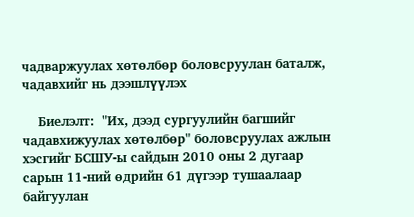чадваржуулах хөтөлбөр боловсруулан баталж, чадавхийг нь дээшлүүлэх

    Биелэлт:  "Их, дээд сургуулийн багшийг чадавхижуулах хөтөлбөр" боловсруулах ажлын хэсгийг БСШУ-ы сайдын 2010 оны 2 дугаар сарын 11-ний өдрийн 61 дүгээр тушаалаар байгуулан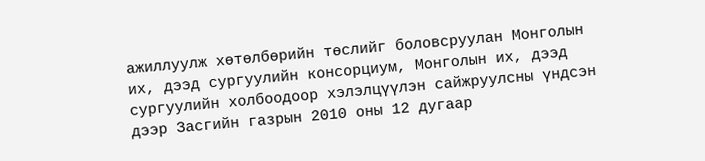ажиллуулж хөтөлбөрийн төслийг боловсруулан Монголын их, дээд сургуулийн консорциум, Монголын их, дээд сургуулийн холбоодоор хэлэлцүүлэн сайжруулсны үндсэн дээр Засгийн газрын 2010 оны 12 дугаар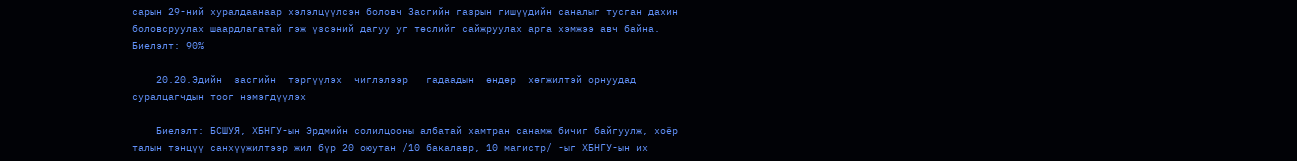сарын 29-ний хуралдаанаар хэлэлцүүлсэн боловч Засгийн газрын гишүүдийн саналыг тусган дахин боловсруулах шаардлагатай гэж үзсэний дагуу уг төслийг сайжруулах арга хэмжээ авч байна.  Биелэлт: 90%

    20.20.Эдийн  засгийн  тэргүүлэх  чиглэлээр   гадаадын  өндөр  хөгжилтэй орнуудад суралцагчдын тоог нэмэгдүүлэх

    Биелэлт: БСШУЯ, ХБНГУ-ын Эрдмийн солилцооны албатай хамтран санамж бичиг байгуулж, хоёр талын тэнцүү санхүүжилтээр жил бүр 20 оюутан /10 бакалавр, 10 магистр/ -ыг ХБНГУ-ын их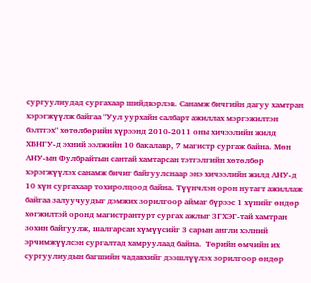сургуулиудад сургахаар шийдвэрлэв. Санамж бичгийн дагуу хамтран хэрэгжүүлж байгаа "Уул уурхайн салбарт ажиллах мэргэжилтэн бэлтгэх" хөтөлбөрийн хүрээнд 2010-2011 оны хичээлийн жилд ХБНГУ-д эхний ээлжийн 10 бакалавр, 7 магистр сургаж байна. Мөн АНУ-ын Фулбрайтын сантай хамтарсан тэтгэлгийн хөтөлбөр хэрэгжүүлэх санамж бичиг байгуулснаар энэ хичээлийн жилд АНУ-д 10 хүн сургахаар тохиролцоод байна. Түүнчлэн орон нутагт ажиллаж байгаа залуучуудыг дэмжих зорилгоор аймаг бүрээс 1 хүнийг өндөр хөгжилтэй оронд магистрантурт сургах ажлыг ЗГХЭГ-тай хамтран зохин байгуулж, шалгарсан хүмүүсийг 3 сарын англи хэлний эрчимжүүлсэн сургалтад хамруулаад байна.  Төрийн өмчийн их сургуулиудын багшийн чадавхийг дээшлүүлэх зорилгоор өндөр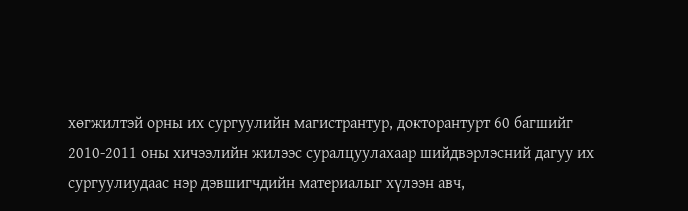хөгжилтэй орны их сургуулийн магистрантур, докторантурт 60 багшийг 2010-2011 оны хичээлийн жилээс суралцуулахаар шийдвэрлэсний дагуу их сургуулиудаас нэр дэвшигчдийн материалыг хүлээн авч,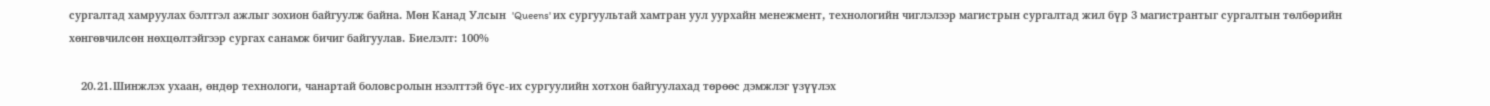сургалтад хамруулах бэлтгэл ажлыг зохион байгуулж байна. Мөн Канад Улсын  'Queens' их сургуультай хамтран уул уурхайн менежмент, технологийн чиглэлээр магистрын сургалтад жил бүр 3 магистрантыг сургалтын төлбөрийн хөнгөвчилсөн нөхцөлтэйгээр сургах санамж бичиг байгуулав. Биелэлт: 100%

    20.21.Шинжлэх ухаан, өндөр технологи, чанартай боловсролын нээлттэй бүс-их сургуулийн хотхон байгуулахад төрөөс дэмжлэг үзүүлэх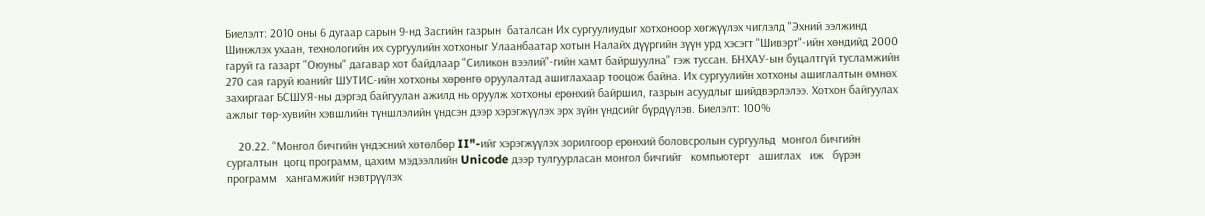Биелэлт: 2010 оны 6 дугаар сарын 9-нд Засгийн газрын  баталсан Их сургуулиудыг хотхоноор хөгжүүлэх чиглэлд "Эхний ээлжинд Шинжлэх ухаан, технологийн их сургуулийн хотхоныг Улаанбаатар хотын Налайх дүүргийн зүүн урд хэсэгт "Шивэрт"-ийн хөндийд 2000 гаруй га газарт "Оюуны" дагавар хот байдлаар "Силикон вээлий"-гийн хамт байршуулна" гэж туссан. БНХАУ-ын буцалтгүй тусламжийн 270 сая гаруй юанийг ШУТИС-ийн хотхоны хөрөнгө оруулалтад ашиглахаар тооцож байна. Их сургуулийн хотхоны ашиглалтын өмнөх захиргааг БСШУЯ-ны дэргэд байгуулан ажилд нь оруулж хотхоны ерөнхий байршил, газрын асуудлыг шийдвэрлэлээ. Хотхон байгуулах ажлыг төр-хувийн хэвшлийн түншлэлийн үндсэн дээр хэрэгжүүлэх эрх зүйн үндсийг бүрдүүлэв. Биелэлт: 100%

    20.22. "Монгол бичгийн үндэсний хөтөлбөр II"-ийг хэрэгжүүлэх зорилгоор ерөнхий боловсролын сургуульд  монгол бичгийн сургалтын  цогц программ, цахим мэдээллийн Unicode дээр тулгуурласан монгол бичгийг   компьютерт   ашиглах   иж   бүрэн   программ   хангамжийг нэвтрүүлэх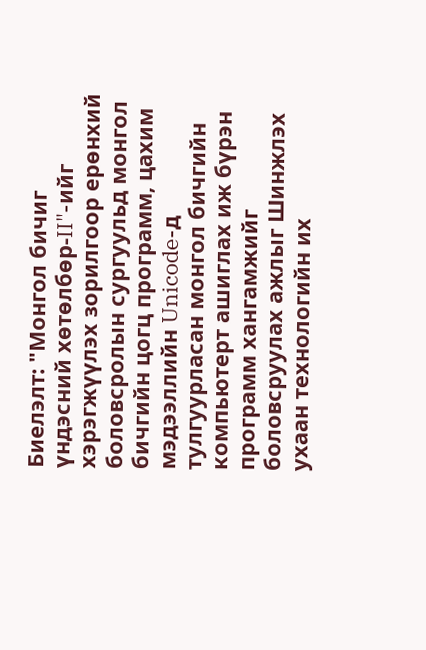Биелэлт: "Монгол бичиг үндэсний хөтөлбөр-II"-ийг хэрэгжүүлэх зорилгоор ерөнхий боловсролын сургуульд монгол бичгийн цогц программ, цахим мэдээллийн Unicode-д тулгуурласан монгол бичгийн компьютерт ашиглах иж бүрэн программ хангамжийг боловсруулах ажлыг Шинжлэх ухаан технологийн их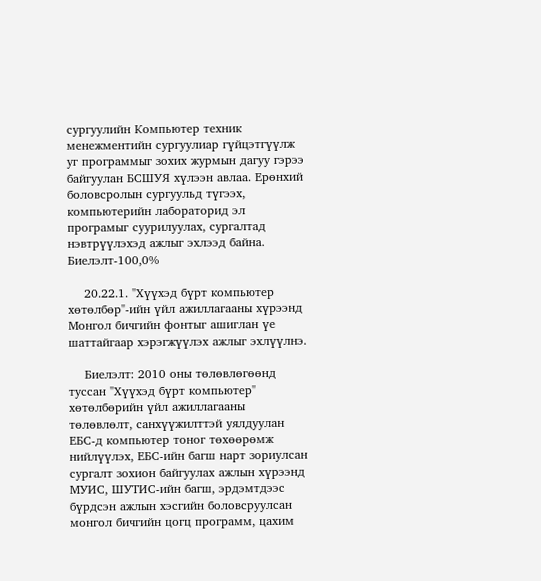сургуулийн Компьютер техник менежментийн сургуулиар гүйцэтгүүлж уг программыг зохих журмын дагуу гэрээ байгуулан БСШУЯ хүлээн авлаа. Ерөнхий боловсролын сургуульд түгээх, компьютерийн лабораторид эл програмыг суурилуулах, сургалтад нэвтрүүлэхэд ажлыг эхлээд байна. Биелэлт-100,0%

    20.22.1. "Хүүхэд бүрт компьютер хөтөлбөр"-ийн үйл ажиллагааны хүрээнд Монгол бичгийн фонтыг ашиглан үе шаттайгаар хэрэгжүүлэх ажлыг эхлүүлнэ.

    Биелэлт: 2010 оны төлөвлөгөөнд туссан "Хүүхэд бүрт компьютер" хөтөлбөрийн үйл ажиллагааны төлөвлөлт, санхүүжилттэй уялдуулан ЕБС-д компьютер тоног төхөөрөмж нийлүүлэх, ЕБС-ийн багш нарт зориулсан сургалт зохион байгуулах ажлын хүрээнд МУИС, ШУТИС-ийн багш, эрдэмтдээс бүрдсэн ажлын хэсгийн боловсруулсан монгол бичгийн цогц программ, цахим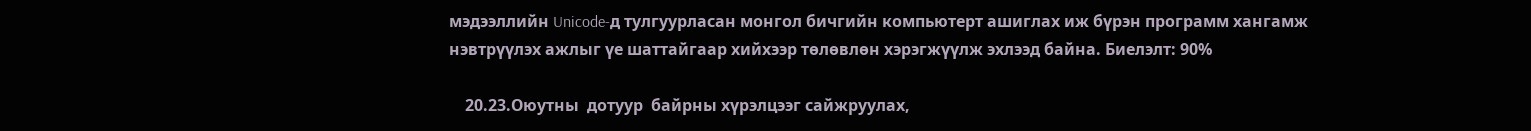мэдээллийн Unicode-д тулгуурласан монгол бичгийн компьютерт ашиглах иж бүрэн программ хангамж нэвтрүүлэх ажлыг үе шаттайгаар хийхээр төлөвлөн хэрэгжүүлж эхлээд байна. Биелэлт: 90%

    20.23.Оюутны  дотуур  байрны хүрэлцээг сайжруулах,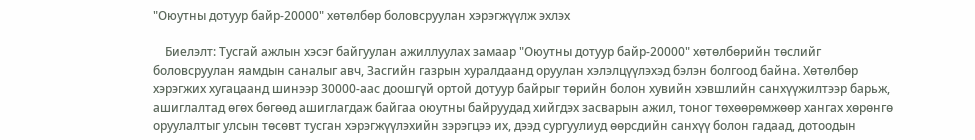"Оюутны дотуур байр-20000" хөтөлбөр боловсруулан хэрэгжүүлж эхлэх

    Биелэлт: Тусгай ажлын хэсэг байгуулан ажиллуулах замаар "Оюутны дотуур байр-20000" хөтөлбөрийн төслийг  боловсруулан яамдын саналыг авч, Засгийн газрын хуралдаанд оруулан хэлэлцүүлэхэд бэлэн болгоод байна. Хөтөлбөр хэрэгжих хугацаанд шинээр 30000-аас доошгүй ортой дотуур байрыг төрийн болон хувийн хэвшлийн санхүүжилтээр барьж, ашиглалтад өгөх бөгөөд ашиглагдаж байгаа оюутны байруудад хийгдэх засварын ажил, тоног төхөөрөмжөөр хангах хөрөнгө оруулалтыг улсын төсөвт тусган хэрэгжүүлэхийн зэрэгцээ их, дээд сургуулиуд өөрсдийн санхүү болон гадаад, дотоодын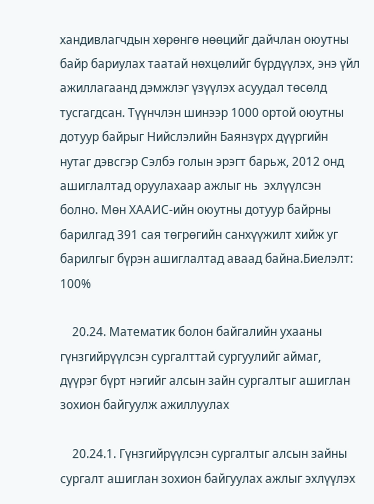хандивлагчдын хөрөнгө нөөцийг дайчлан оюутны байр бариулах таатай нөхцөлийг бүрдүүлэх, энэ үйл ажиллагаанд дэмжлэг үзүүлэх асуудал төсөлд тусгагдсан. Түүнчлэн шинээр 1000 ортой оюутны дотуур байрыг Нийслэлийн Баянзүрх дүүргийн нутаг дэвсгэр Сэлбэ голын эрэгт барьж, 2012 онд ашиглалтад оруулахаар ажлыг нь  эхлүүлсэн болно. Мөн ХААИС-ийн оюутны дотуур байрны барилгад 391 сая төгрөгийн санхүүжилт хийж уг барилгыг бүрэн ашиглалтад аваад байна.Биелэлт: 100%

    20.24. Математик болон байгалийн ухааны гүнзгийрүүлсэн сургалттай сургуулийг аймаг, дүүрэг бүрт нэгийг алсын зайн сургалтыг ашиглан зохион байгуулж ажиллуулах

    20.24.1. Гүнзгийрүүлсэн сургалтыг алсын зайны сургалт ашиглан зохион байгуулах ажлыг эхлүүлэх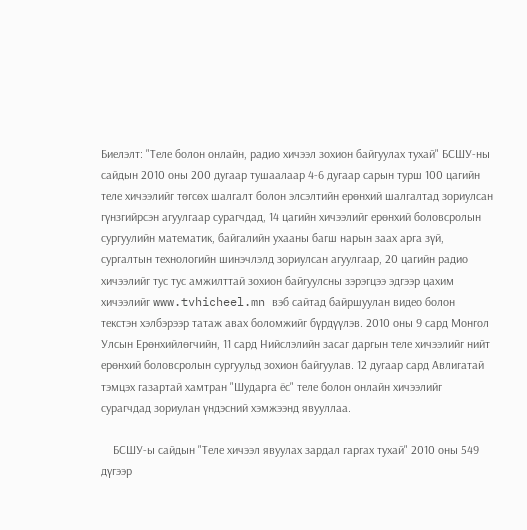Биелэлт: "Теле болон онлайн, радио хичээл зохион байгуулах тухай" БСШУ-ны сайдын 2010 оны 200 дугаар тушаалаар 4-6 дугаар сарын турш 100 цагийн теле хичээлийг төгсөх шалгалт болон элсэлтийн ерөнхий шалгалтад зориулсан гүнзгийрсэн агуулгаар сурагчдад, 14 цагийн хичээлийг ерөнхий боловсролын сургуулийн математик, байгалийн ухааны багш нарын заах арга зүй, сургалтын технологийн шинэчлэлд зориулсан агуулгаар, 20 цагийн радио хичээлийг тус тус амжилттай зохион байгуулсны зэрэгцээ эдгээр цахим хичээлийг www.tvhicheel.mn вэб сайтад байршуулан видео болон текстэн хэлбэрээр татаж авах боломжийг бүрдүүлэв. 2010 оны 9 сард Монгол Улсын Ерөнхийлөгчийн, 11 сард Нийслэлийн засаг даргын теле хичээлийг нийт ерөнхий боловсролын сургуульд зохион байгуулав. 12 дугаар сард Авлигатай тэмцэх газартай хамтран "Шударга ёс" теле болон онлайн хичээлийг сурагчдад зориулан үндэсний хэмжээнд явууллаа.

    БСШУ-ы сайдын "Теле хичээл явуулах зардал гаргах тухай" 2010 оны 549 дүгээр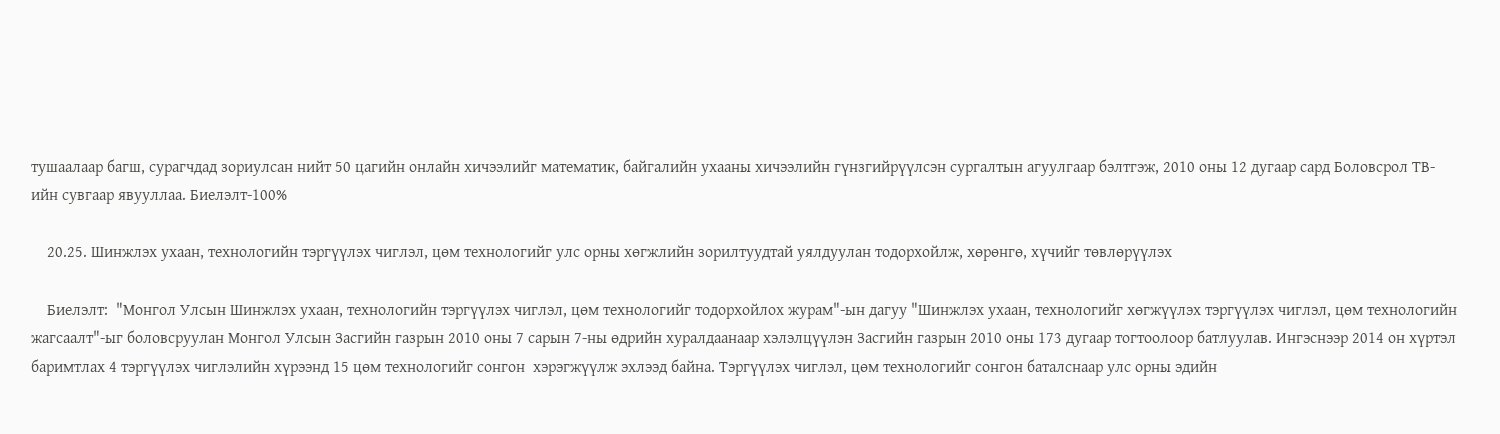тушаалаар багш, сурагчдад зориулсан нийт 50 цагийн онлайн хичээлийг математик, байгалийн ухааны хичээлийн гүнзгийрүүлсэн сургалтын агуулгаар бэлтгэж, 2010 оны 12 дугаар сард Боловсрол ТВ-ийн сувгаар явууллаа. Биелэлт-100%

    20.25. Шинжлэх ухаан, технологийн тэргүүлэх чиглэл, цөм технологийг улс орны хөгжлийн зорилтуудтай уялдуулан тодорхойлж, хөрөнгө, хүчийг төвлөрүүлэх

    Биелэлт:  "Монгол Улсын Шинжлэх ухаан, технологийн тэргүүлэх чиглэл, цөм технологийг тодорхойлох журам"-ын дагуу "Шинжлэх ухаан, технологийг хөгжүүлэх тэргүүлэх чиглэл, цөм технологийн жагсаалт"-ыг боловсруулан Монгол Улсын Засгийн газрын 2010 оны 7 сарын 7-ны өдрийн хуралдаанаар хэлэлцүүлэн Засгийн газрын 2010 оны 173 дугаар тогтоолоор батлуулав. Ингэснээр 2014 он хүртэл баримтлах 4 тэргүүлэх чиглэлийн хүрээнд 15 цөм технологийг сонгон  хэрэгжүүлж эхлээд байна. Тэргүүлэх чиглэл, цөм технологийг сонгон баталснаар улс орны эдийн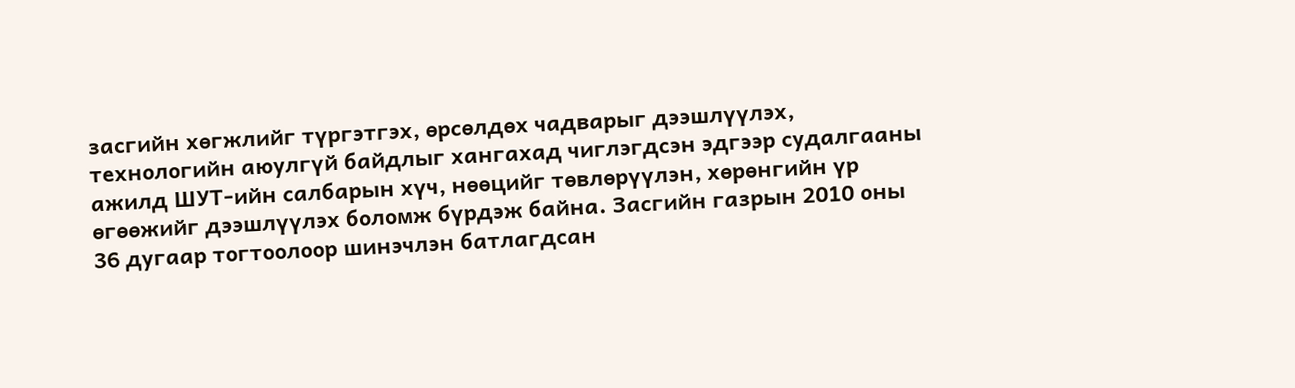засгийн хөгжлийг түргэтгэх, өрсөлдөх чадварыг дээшлүүлэх, технологийн аюулгүй байдлыг хангахад чиглэгдсэн эдгээр судалгааны ажилд ШУТ-ийн салбарын хүч, нөөцийг төвлөрүүлэн, хөрөнгийн үр өгөөжийг дээшлүүлэх боломж бүрдэж байна. Засгийн газрын 2010 оны 36 дугаар тогтоолоор шинэчлэн батлагдсан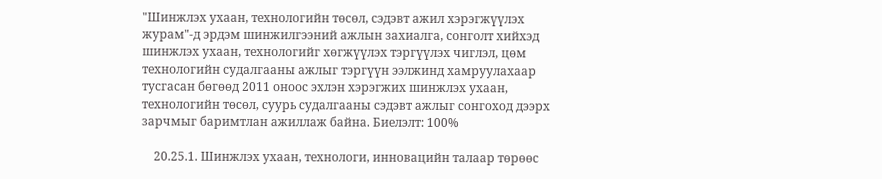"Шинжлэх ухаан, технологийн төсөл, сэдэвт ажил хэрэгжүүлэх журам"-д эрдэм шинжилгээний ажлын захиалга, сонголт хийхэд шинжлэх ухаан, технологийг хөгжүүлэх тэргүүлэх чиглэл, цөм технологийн судалгааны ажлыг тэргүүн ээлжинд хамруулахаар тусгасан бөгөөд 2011 оноос эхлэн хэрэгжих шинжлэх ухаан, технологийн төсөл, суурь судалгааны сэдэвт ажлыг сонгоход дээрх зарчмыг баримтлан ажиллаж байна. Биелэлт: 100%

    20.25.1. Шинжлэх ухаан, технологи, инновацийн талаар төрөөс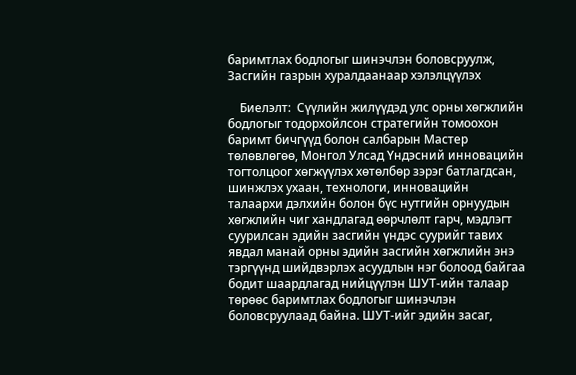баримтлах бодлогыг шинэчлэн боловсруулж, Засгийн газрын хуралдаанаар хэлэлцүүлэх

    Биелэлт:  Сүүлийн жилүүдэд улс орны хөгжлийн бодлогыг тодорхойлсон стратегийн томоохон баримт бичгүүд болон салбарын Мастер төлөвлөгөө, Монгол Улсад Үндэсний инновацийн тогтолцоог хөгжүүлэх хөтөлбөр зэрэг батлагдсан, шинжлэх ухаан, технологи, инновацийн талаархи дэлхийн болон бүс нутгийн орнуудын хөгжлийн чиг хандлагад өөрчлөлт гарч, мэдлэгт суурилсан эдийн засгийн үндэс суурийг тавих явдал манай орны эдийн засгийн хөгжлийн энэ тэргүүнд шийдвэрлэх асуудлын нэг болоод байгаа бодит шаардлагад нийцүүлэн ШУТ-ийн талаар төрөөс баримтлах бодлогыг шинэчлэн боловсруулаад байна. ШУТ-ийг эдийн засаг,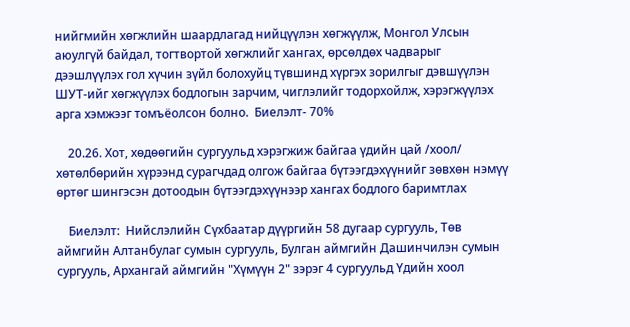нийгмийн хөгжлийн шаардлагад нийцүүлэн хөгжүүлж, Монгол Улсын аюулгүй байдал, тогтвортой хөгжлийг хангах, өрсөлдөх чадварыг дээшлүүлэх гол хүчин зүйл болохуйц түвшинд хүргэх зорилгыг дэвшүүлэн ШУТ-ийг хөгжүүлэх бодлогын зарчим, чиглэлийг тодорхойлж, хэрэгжүүлэх арга хэмжээг томъёолсон болно.  Биелэлт- 70%

    20.26. Хот, хөдөөгийн сургуульд хэрэгжиж байгаа үдийн цай /хоол/ хөтөлбөрийн хүрээнд сурагчдад олгож байгаа бүтээгдэхүүнийг зөвхөн нэмүү өртөг шингэсэн дотоодын бүтээгдэхүүнээр хангах бодлого баримтлах

    Биелэлт:  Нийслэлийн Сүхбаатар дүүргийн 58 дугаар сургууль, Төв аймгийн Алтанбулаг сумын сургууль, Булган аймгийн Дашинчилэн сумын сургууль, Архангай аймгийн "Хүмүүн 2" зэрэг 4 сургуульд Үдийн хоол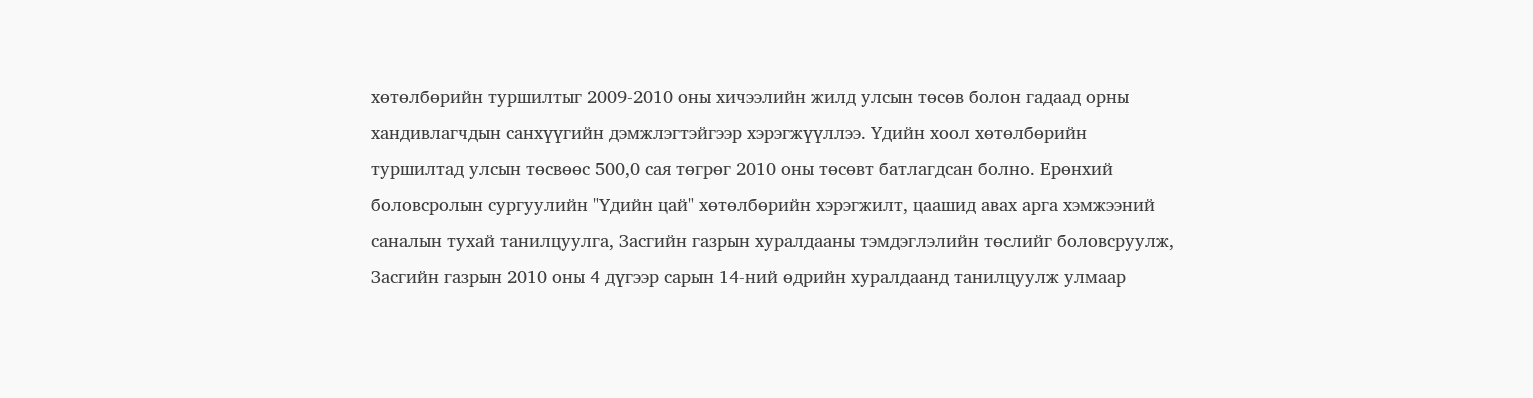хөтөлбөрийн туршилтыг 2009-2010 оны хичээлийн жилд улсын төсөв болон гадаад орны хандивлагчдын санхүүгийн дэмжлэгтэйгээр хэрэгжүүллээ. Үдийн хоол хөтөлбөрийн туршилтад улсын төсвөөс 500,0 сая төгрөг 2010 оны төсөвт батлагдсан болно. Ерөнхий боловсролын сургуулийн "Үдийн цай" хөтөлбөрийн хэрэгжилт, цаашид авах арга хэмжээний саналын тухай танилцуулга, Засгийн газрын хуралдааны тэмдэглэлийн төслийг боловсруулж, Засгийн газрын 2010 оны 4 дүгээр сарын 14-ний өдрийн хуралдаанд танилцуулж улмаар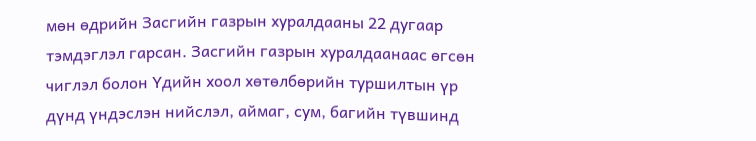мөн өдрийн Засгийн газрын хуралдааны 22 дугаар тэмдэглэл гарсан. Засгийн газрын хуралдаанаас өгсөн чиглэл болон Үдийн хоол хөтөлбөрийн туршилтын үр дүнд үндэслэн нийслэл, аймаг, сум, багийн түвшинд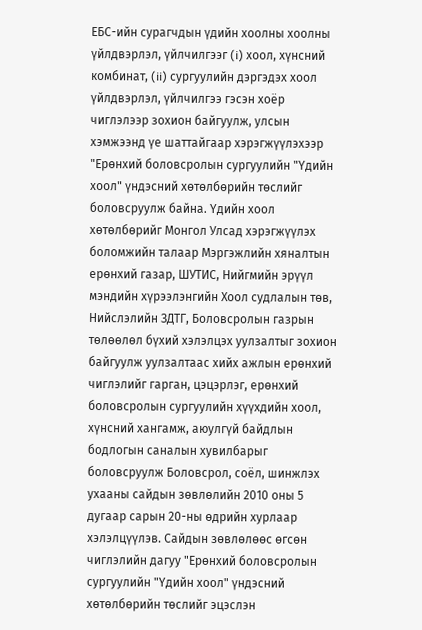ЕБС-ийн сурагчдын үдийн хоолны хоолны үйлдвэрлэл, үйлчилгээг (i) хоол, хүнсний комбинат, (ii) сургуулийн дэргэдэх хоол үйлдвэрлэл, үйлчилгээ гэсэн хоёр чиглэлээр зохион байгуулж, улсын хэмжээнд үе шаттайгаар хэрэгжүүлэхээр "Ерөнхий боловсролын сургуулийн "Үдийн хоол" үндэсний хөтөлбөрийн төслийг боловсруулж байна. Үдийн хоол хөтөлбөрийг Монгол Улсад хэрэгжүүлэх боломжийн талаар Мэргэжлийн хяналтын ерөнхий газар, ШУТИС, Нийгмийн эрүүл мэндийн хүрээлэнгийн Хоол судлалын төв, Нийслэлийн ЗДТГ, Боловсролын газрын төлөөлөл бүхий хэлэлцэх уулзалтыг зохион байгуулж уулзалтаас хийх ажлын ерөнхий чиглэлийг гарган, цэцэрлэг, ерөнхий боловсролын сургуулийн хүүхдийн хоол, хүнсний хангамж, аюулгүй байдлын бодлогын саналын хувилбарыг боловсруулж Боловсрол, соёл, шинжлэх ухааны сайдын зөвлөлийн 2010 оны 5 дугаар сарын 20-ны өдрийн хурлаар хэлэлцүүлэв. Сайдын зөвлөлөөс өгсөн чиглэлийн дагуу "Ерөнхий боловсролын сургуулийн "Үдийн хоол" үндэсний хөтөлбөрийн төслийг эцэслэн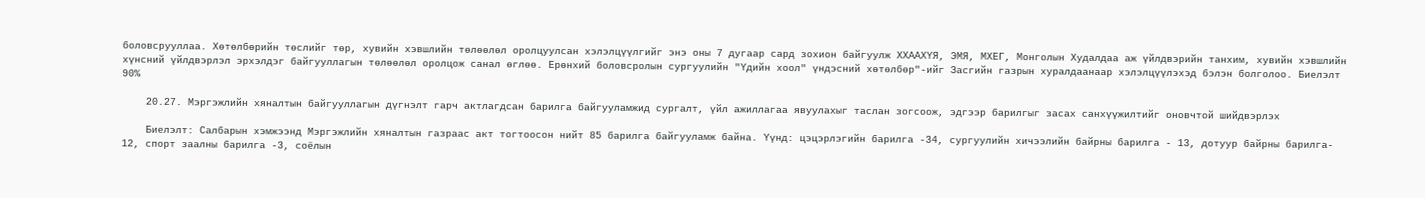боловсрууллаа. Хөтөлбөрийн төслийг төр, хувийн хэвшлийн төлөөлөл оролцуулсан хэлэлцүүлгийг энэ оны 7 дугаар сард зохион байгуулж ХХААХҮЯ, ЭМЯ, МХЕГ, Монголын Худалдаа аж үйлдвэрийн танхим, хувийн хэвшлийн хүнсний үйлдвэрлэл эрхэлдэг байгууллагын төлөөлөл оролцож санал өглөө. Ерөнхий боловсролын сургуулийн "Үдийн хоол" үндэсний хөтөлбөр"-ийг Засгийн газрын хуралдаанаар хэлэлцүүлэхэд бэлэн болголоо. Биелэлт 90%

    20.27. Мэргэжлийн хяналтын байгууллагын дүгнэлт гарч актлагдсан барилга байгууламжид сургалт, үйл ажиллагаа явуулахыг таслан зогсоож, эдгээр барилгыг засах санхүүжилтийг оновчтой шийдвэрлэх

    Биелэлт: Салбарын хэмжээнд Мэргэжлийн хяналтын газраас акт тогтоосон нийт 85 барилга байгууламж байна. Үүнд: цэцэрлэгийн барилга -34, сургуулийн хичээлийн байрны барилга - 13, дотуур байрны барилга- 12, спорт заалны барилга -3, соёлын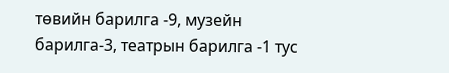төвийн барилга -9, музейн барилга-3, театрын барилга -1 тус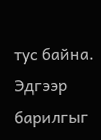тус байна. Эдгээр барилгыг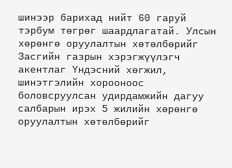шинээр барихад нийт 60 гаруй тэрбум төгрөг шаардлагатай. Улсын хөрөнгө оруулалтын хөтөлбөрийг Засгийн газрын хэрэгжүүлэгч акентлаг Үндэсний хөгжил, шинэтгэлийн хорооноос боловсруулсан удирдамжийн дагуу салбарын ирэх 5 жилийн хөрөнгө оруулалтын хөтөлбөрийг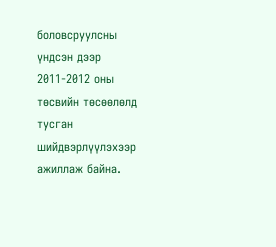боловсруулсны үндсэн дээр 2011-2012 оны төсвийн төсөөлөлд тусган шийдвэрлүүлэхээр ажиллаж байна.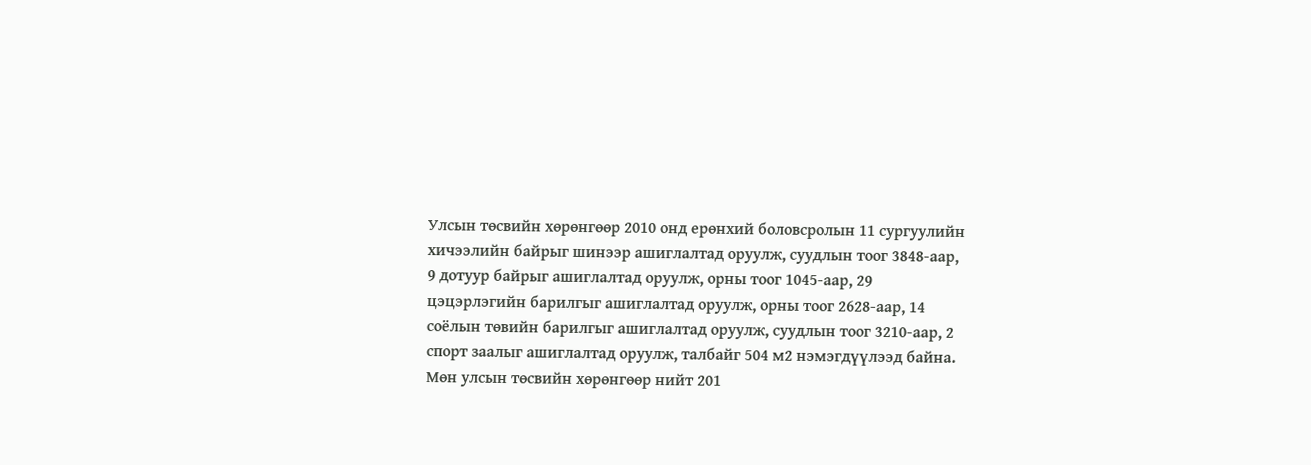Улсын төсвийн хөрөнгөөр 2010 онд ерөнхий боловсролын 11 сургуулийн хичээлийн байрыг шинээр ашиглалтад оруулж, суудлын тоог 3848-аар, 9 дотуур байрыг ашиглалтад оруулж, орны тоог 1045-аар, 29 цэцэрлэгийн барилгыг ашиглалтад оруулж, орны тоог 2628-аар, 14 соёлын төвийн барилгыг ашиглалтад оруулж, суудлын тоог 3210-аар, 2 спорт заалыг ашиглалтад оруулж, талбайг 504 м2 нэмэгдүүлээд байна. Мөн улсын төсвийн хөрөнгөөр нийт 201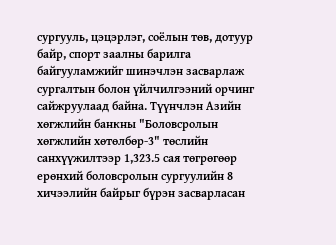сургууль, цэцэрлэг, соёлын төв, дотуур байр, спорт заалны барилга байгууламжийг шинэчлэн засварлаж сургалтын болон үйлчилгээний орчинг сайжруулаад байна. Түүнчлэн Азийн хөгжлийн банкны "Боловсролын хөгжлийн хөтөлбөр-3" төслийн санхүүжилтээр 1,323.5 сая төгрөгөөр ерөнхий боловсролын сургуулийн 8 хичээлийн байрыг бүрэн засварласан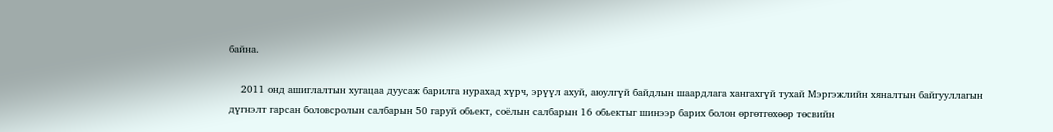байна.

    2011 онд ашиглалтын хугацаа дуусаж барилга нурахад хүрч, эрүүл ахуй, аюулгүй байдлын шаардлага хангахгүй тухай Мэргэжлийн хяналтын байгууллагын дүгнэлт гарсан боловсролын салбарын 50 гаруй обьект, соёлын салбарын 16 обьектыг шинээр барих болон өргөтгөхөөр төсвийн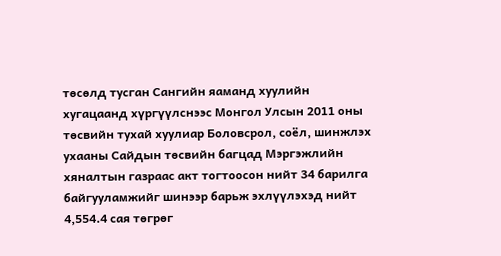төсөлд тусган Сангийн яаманд хуулийн хугацаанд хүргүүлснээс Монгол Улсын 2011 оны төсвийн тухай хуулиар Боловсрол, соёл, шинжлэх ухааны Сайдын төсвийн багцад Мэргэжлийн хяналтын газраас акт тогтоосон нийт 34 барилга байгууламжийг шинээр барьж эхлүүлэхэд нийт 4,554.4 сая төгрөг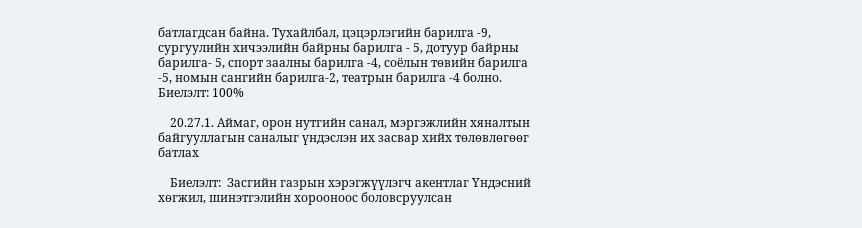батлагдсан байна. Тухайлбал, цэцэрлэгийн барилга -9, сургуулийн хичээлийн байрны барилга - 5, дотуур байрны барилга- 5, спорт заалны барилга -4, соёлын төвийн барилга -5, номын сангийн барилга-2, театрын барилга -4 болно.  Биелэлт: 100%

    20.27.1. Аймаг, орон нутгийн санал, мэргэжлийн хяналтын байгууллагын саналыг үндэслэн их засвар хийх төлөвлөгөөг батлах

    Биелэлт:  Засгийн газрын хэрэгжүүлэгч акентлаг Үндэсний хөгжил, шинэтгэлийн хорооноос боловсруулсан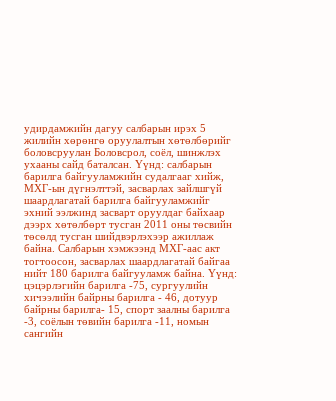удирдамжийн дагуу салбарын ирэх 5 жилийн хөрөнгө оруулалтын хөтөлбөрийг боловсруулан Боловсрол, соёл, шинжлэх ухааны сайд баталсан. Үүнд: салбарын барилга байгууламжийн судалгааг хийж, МХГ-ын дүгнэлттэй, засварлах зайлшгүй шаардлагатай барилга байгууламжийг эхний ээлжинд засварт оруулдаг байхаар дээрх хөтөлбөрт тусган 2011 оны төсвийн төсөлд тусган шийдвэрлэхээр ажиллаж байна. Салбарын хэмжээнд МХГ-аас акт тогтоосон, засварлах шаардлагатай байгаа нийт 180 барилга байгууламж байна. Үүнд: цэцэрлэгийн барилга -75, сургуулийн хичээлийн байрны барилга - 46, дотуур байрны барилга- 15, спорт заалны барилга -3, соёлын төвийн барилга -11, номын сангийн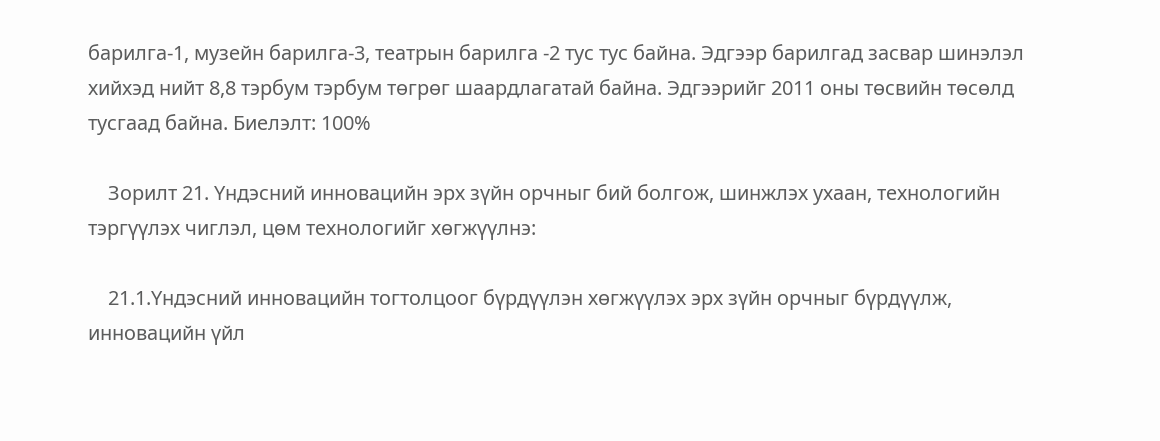барилга-1, музейн барилга-3, театрын барилга -2 тус тус байна. Эдгээр барилгад засвар шинэлэл хийхэд нийт 8,8 тэрбум тэрбум төгрөг шаардлагатай байна. Эдгээрийг 2011 оны төсвийн төсөлд тусгаад байна. Биелэлт: 100%

    Зорилт 21. Үндэсний инновацийн эрх зүйн орчныг бий болгож, шинжлэх ухаан, технологийн тэргүүлэх чиглэл, цөм технологийг хөгжүүлнэ:

    21.1.Үндэсний инновацийн тогтолцоог бүрдүүлэн хөгжүүлэх эрх зүйн орчныг бүрдүүлж, инновацийн үйл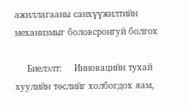ажиллагааны санхүүжилтийн механизмыг боловсронгуй болгох

    Биелэлт:    Инновацийн тухай хуулийн төслийг холбогдох яам,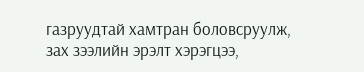газруудтай хамтран боловсруулж, зах зээлийн эрэлт хэрэгцээ,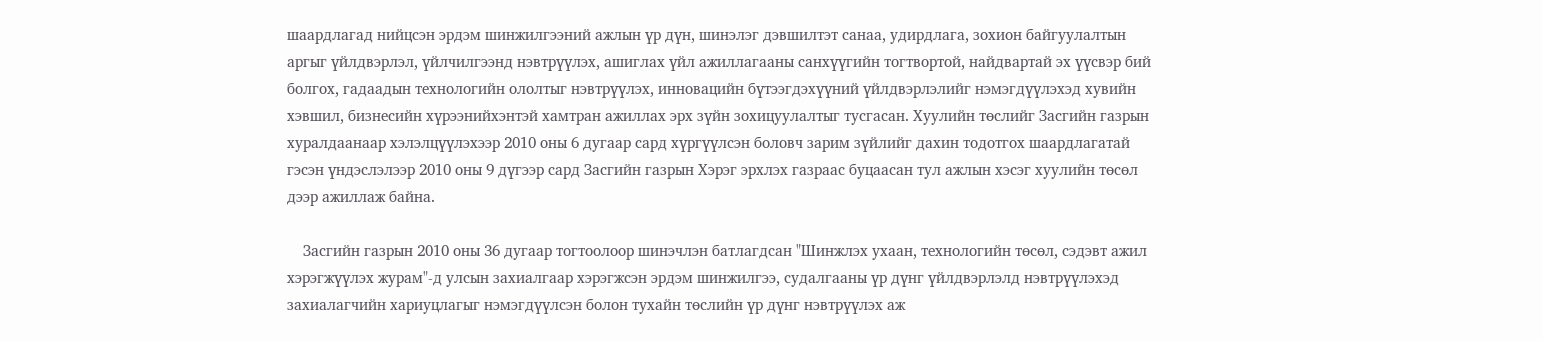шаардлагад нийцсэн эрдэм шинжилгээний ажлын үр дүн, шинэлэг дэвшилтэт санаа, удирдлага, зохион байгуулалтын аргыг үйлдвэрлэл, үйлчилгээнд нэвтрүүлэх, ашиглах үйл ажиллагааны санхүүгийн тогтвортой, найдвартай эх үүсвэр бий болгох, гадаадын технологийн ололтыг нэвтрүүлэх, инновацийн бүтээгдэхүүний үйлдвэрлэлийг нэмэгдүүлэхэд хувийн хэвшил, бизнесийн хүрээнийхэнтэй хамтран ажиллах эрх зүйн зохицуулалтыг тусгасан. Хуулийн төслийг Засгийн газрын хуралдаанаар хэлэлцүүлэхээр 2010 оны 6 дугаар сард хүргүүлсэн боловч зарим зүйлийг дахин тодотгох шаардлагатай гэсэн үндэслэлээр 2010 оны 9 дүгээр сард Засгийн газрын Хэрэг эрхлэх газраас буцаасан тул ажлын хэсэг хуулийн төсөл дээр ажиллаж байна.

    Засгийн газрын 2010 оны 36 дугаар тогтоолоор шинэчлэн батлагдсан "Шинжлэх ухаан, технологийн төсөл, сэдэвт ажил хэрэгжүүлэх журам"-д улсын захиалгаар хэрэгжсэн эрдэм шинжилгээ, судалгааны үр дүнг үйлдвэрлэлд нэвтрүүлэхэд захиалагчийн хариуцлагыг нэмэгдүүлсэн болон тухайн төслийн үр дүнг нэвтрүүлэх аж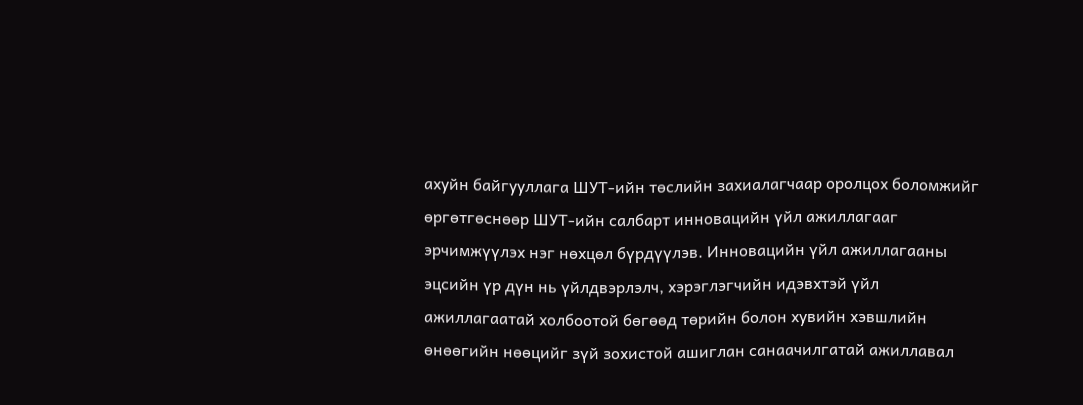ахуйн байгууллага ШУТ-ийн төслийн захиалагчаар оролцох боломжийг өргөтгөснөөр ШУТ-ийн салбарт инновацийн үйл ажиллагааг эрчимжүүлэх нэг нөхцөл бүрдүүлэв. Инновацийн үйл ажиллагааны эцсийн үр дүн нь үйлдвэрлэлч, хэрэглэгчийн идэвхтэй үйл ажиллагаатай холбоотой бөгөөд төрийн болон хувийн хэвшлийн өнөөгийн нөөцийг зүй зохистой ашиглан санаачилгатай ажиллавал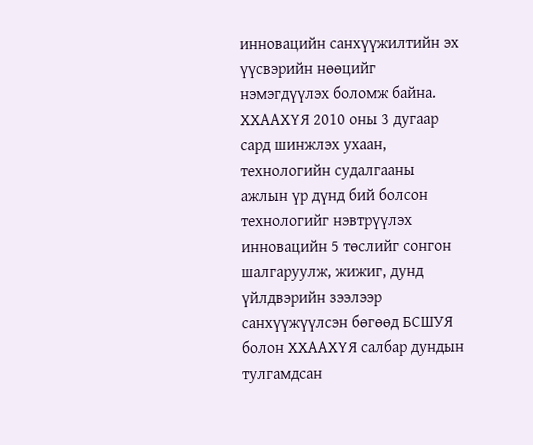инновацийн санхүүжилтийн эх үүсвэрийн нөөцийг нэмэгдүүлэх боломж байна. ХХААХҮЯ 2010 оны 3 дугаар сард шинжлэх ухаан, технологийн судалгааны ажлын үр дүнд бий болсон технологийг нэвтрүүлэх инновацийн 5 төслийг сонгон шалгаруулж, жижиг, дунд үйлдвэрийн зээлээр санхүүжүүлсэн бөгөөд БСШУЯ болон ХХААХҮЯ салбар дундын тулгамдсан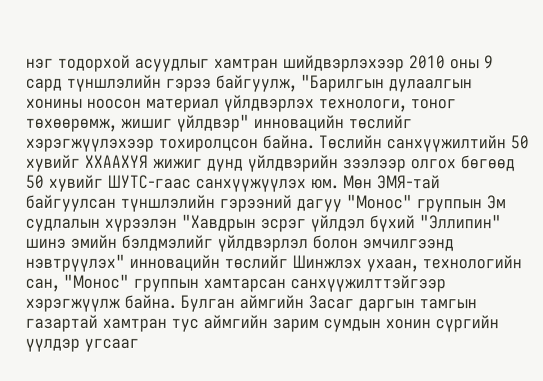нэг тодорхой асуудлыг хамтран шийдвэрлэхээр 2010 оны 9 сард түншлэлийн гэрээ байгуулж, "Барилгын дулаалгын хонины ноосон материал үйлдвэрлэх технологи, тоног төхөөрөмж, жишиг үйлдвэр" инновацийн төслийг хэрэгжүүлэхээр тохиролцсон байна. Төслийн санхүүжилтийн 50 хувийг ХХААХҮЯ жижиг дунд үйлдвэрийн зээлээр олгох бөгөөд 50 хувийг ШУТС-гаас санхүүжүүлэх юм. Мөн ЭМЯ-тай байгуулсан түншлэлийн гэрээний дагуу "Монос" группын Эм судлалын хүрээлэн "Хавдрын эсрэг үйлдэл бүхий "Эллипин" шинэ эмийн бэлдмэлийг үйлдвэрлэл болон эмчилгээнд нэвтрүүлэх" инновацийн төслийг Шинжлэх ухаан, технологийн сан, "Монос" группын хамтарсан санхүүжилттэйгээр хэрэгжүүлж байна. Булган аймгийн Засаг даргын тамгын газартай хамтран тус аймгийн зарим сумдын хонин сүргийн үүлдэр угсааг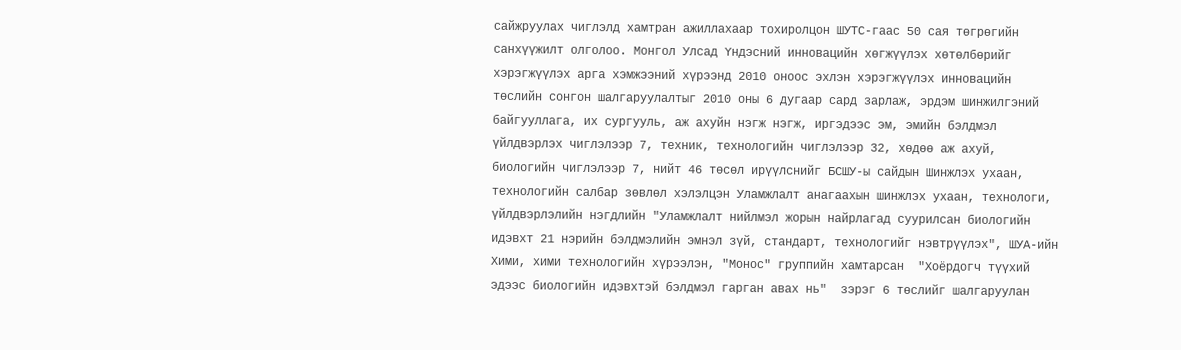сайжруулах чиглэлд хамтран ажиллахаар тохиролцон ШУТС-гаас 50 сая төгрөгийн санхүүжилт олголоо. Монгол Улсад Үндэсний инновацийн хөгжүүлэх хөтөлбөрийг хэрэгжүүлэх арга хэмжээний хүрээнд 2010 оноос эхлэн хэрэгжүүлэх инновацийн төслийн сонгон шалгаруулалтыг 2010 оны 6 дугаар сард зарлаж, эрдэм шинжилгэний байгууллага, их сургууль, аж ахуйн нэгж нэгж, иргэдээс эм, эмийн бэлдмэл үйлдвэрлэх чиглэлээр 7, техник, технологийн чиглэлээр 32, хөдөө аж ахуй, биологийн чиглэлээр 7, нийт 46 төсөл ирүүлснийг БСШУ-ы сайдын Шинжлэх ухаан, технологийн салбар зөвлөл хэлэлцэн Уламжлалт анагаахын шинжлэх ухаан, технологи, үйлдвэрлэлийн нэгдлийн "Уламжлалт нийлмэл жорын найрлагад суурилсан биологийн идэвхт 21 нэрийн бэлдмэлийн эмнэл зүй, стандарт, технологийг нэвтрүүлэх", ШУА-ийн Хими, хими технологийн хүрээлэн, "Монос" группийн хамтарсан  "Хоёрдогч түүхий эдээс биологийн идэвхтэй бэлдмэл гарган авах нь"  зэрэг 6 төслийг шалгаруулан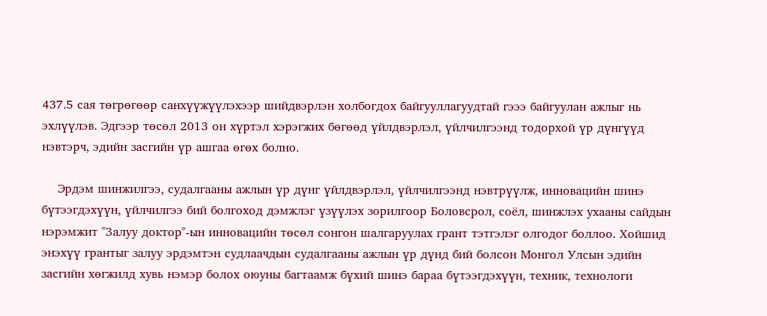437.5 сая төгрөгөөр санхүүжүүлэхээр шийдвэрлэн холбогдох байгууллагуудтай гэээ байгуулан ажлыг нь эхлүүлэв. Эдгээр төсөл 2013 он хүртэл хэрэгжих бөгөөд үйлдвэрлэл, үйлчилгээнд тодорхой үр дүнгүүд нэвтэрч, эдийн засгийн үр ашгаа өгөх болно.

    Эрдэм шинжилгээ, судалгааны ажлын үр дүнг үйлдвэрлэл, үйлчилгээнд нэвтрүүлж, инновацийн шинэ бүтээгдэхүүн, үйлчилгээ бий болгоход дэмжлэг үзүүлэх зорилгоор Боловсрол, соёл, шинжлэх ухааны сайдын нэрэмжит "Залуу доктор"-ын инновацийн төсөл сонгон шалгаруулах грант тэтгэлэг олгодог боллоо. Хойшид энэхүү грантыг залуу эрдэмтэн судлаачдын судалгааны ажлын үр дүнд бий болсон Монгол Улсын эдийн засгийн хөгжилд хувь нэмэр болох оюуны багтаамж бүхий шинэ бараа бүтээгдэхүүн, техник, технологи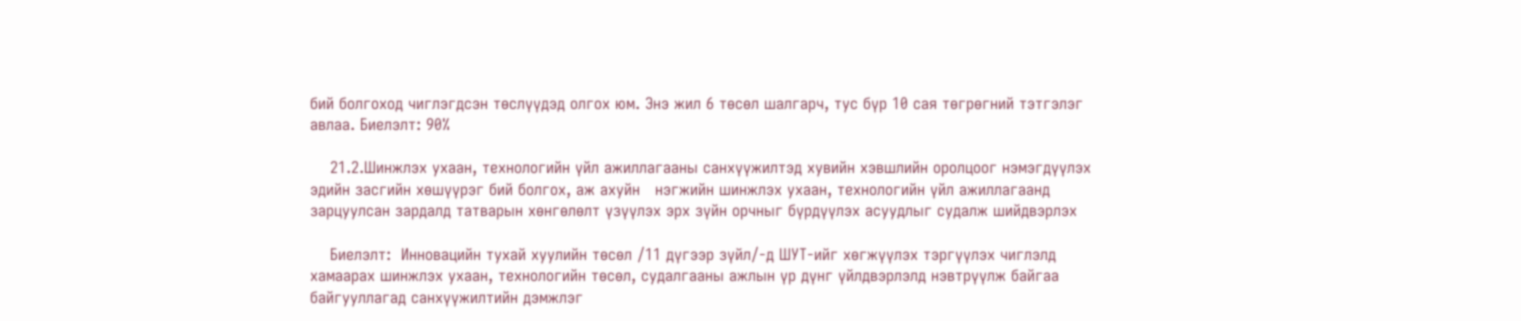бий болгоход чиглэгдсэн төслүүдэд олгох юм. Энэ жил 6 төсөл шалгарч, тус бүр 10 сая төгрөгний тэтгэлэг авлаа. Биелэлт: 90%

    21.2.Шинжлэх ухаан, технологийн үйл ажиллагааны санхүүжилтэд хувийн хэвшлийн оролцоог нэмэгдүүлэх эдийн засгийн хөшүүрэг бий болгох, аж ахуйн   нэгжийн шинжлэх ухаан, технологийн үйл ажиллагаанд зарцуулсан зардалд татварын хөнгөлөлт үзүүлэх эрх зүйн орчныг бүрдүүлэх асуудлыг судалж шийдвэрлэх

    Биелэлт:  Инновацийн тухай хуулийн төсөл /11 дүгээр зүйл/-д ШУТ-ийг хөгжүүлэх тэргүүлэх чиглэлд хамаарах шинжлэх ухаан, технологийн төсөл, судалгааны ажлын үр дүнг үйлдвэрлэлд нэвтрүүлж байгаа байгууллагад санхүүжилтийн дэмжлэг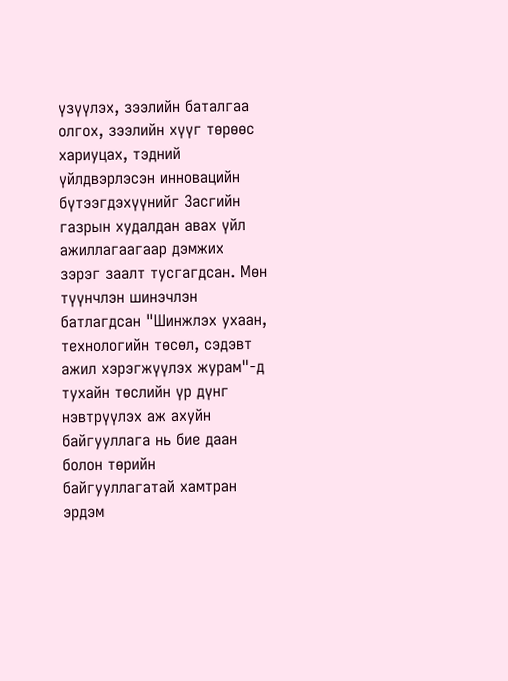үзүүлэх, зээлийн баталгаа олгох, зээлийн хүүг төрөөс хариуцах, тэдний үйлдвэрлэсэн инновацийн бүтээгдэхүүнийг Засгийн газрын худалдан авах үйл ажиллагаагаар дэмжих зэрэг заалт тусгагдсан. Мөн түүнчлэн шинэчлэн батлагдсан "Шинжлэх ухаан, технологийн төсөл, сэдэвт ажил хэрэгжүүлэх журам"-д тухайн төслийн үр дүнг нэвтрүүлэх аж ахуйн байгууллага нь бие даан болон төрийн байгууллагатай хамтран эрдэм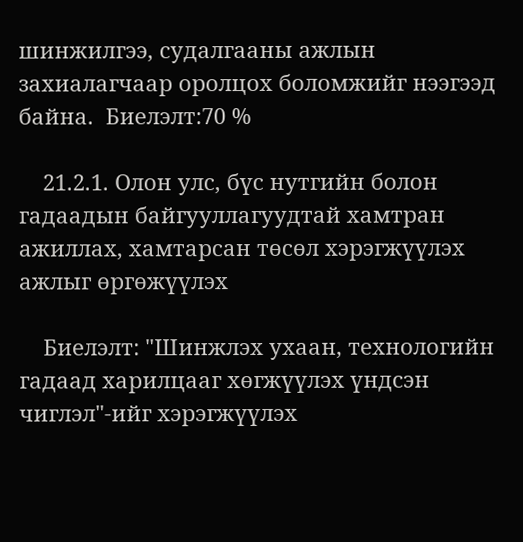шинжилгээ, судалгааны ажлын захиалагчаар оролцох боломжийг нээгээд байна.  Биелэлт:70 %

    21.2.1. Олон улс, бүс нутгийн болон гадаадын байгууллагуудтай хамтран ажиллах, хамтарсан төсөл хэрэгжүүлэх  ажлыг өргөжүүлэх

    Биелэлт: "Шинжлэх ухаан, технологийн гадаад харилцааг хөгжүүлэх үндсэн чиглэл"-ийг хэрэгжүүлэх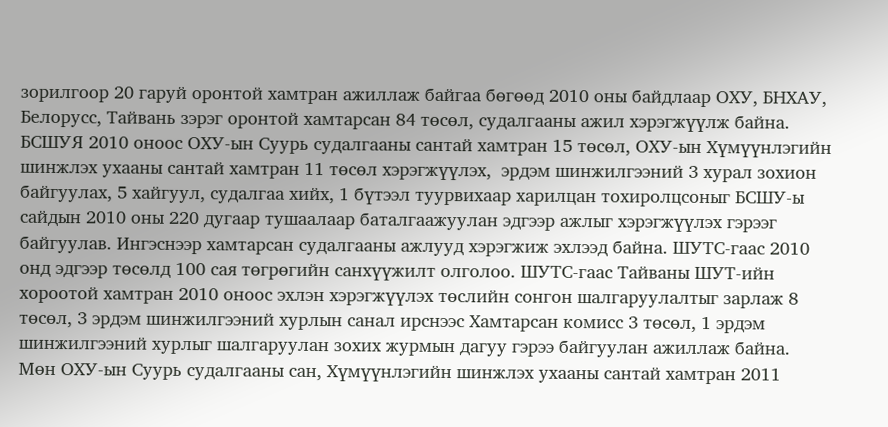зорилгоор 20 гаруй оронтой хамтран ажиллаж байгаа бөгөөд 2010 оны байдлаар ОХУ, БНХАУ, Белорусс, Тайвань зэрэг оронтой хамтарсан 84 төсөл, судалгааны ажил хэрэгжүүлж байна. БСШУЯ 2010 оноос ОХУ-ын Суурь судалгааны сантай хамтран 15 төсөл, ОХУ-ын Хүмүүнлэгийн шинжлэх ухааны сантай хамтран 11 төсөл хэрэгжүүлэх,  эрдэм шинжилгээний 3 хурал зохион байгуулах, 5 хайгуул, судалгаа хийх, 1 бүтээл туурвихаар харилцан тохиролцсоныг БСШУ-ы сайдын 2010 оны 220 дугаар тушаалаар баталгаажуулан эдгээр ажлыг хэрэгжүүлэх гэрээг байгуулав. Ингэснээр хамтарсан судалгааны ажлууд хэрэгжиж эхлээд байна. ШУТС-гаас 2010 онд эдгээр төсөлд 100 сая төгрөгийн санхүүжилт олголоо. ШУТС-гаас Тайваны ШУТ-ийн хороотой хамтран 2010 оноос эхлэн хэрэгжүүлэх төслийн сонгон шалгаруулалтыг зарлаж 8 төсөл, 3 эрдэм шинжилгээний хурлын санал ирснээс Хамтарсан комисс 3 төсөл, 1 эрдэм шинжилгээний хурлыг шалгаруулан зохих журмын дагуу гэрээ байгуулан ажиллаж байна. Мөн ОХУ-ын Суурь судалгааны сан, Хүмүүнлэгийн шинжлэх ухааны сантай хамтран 2011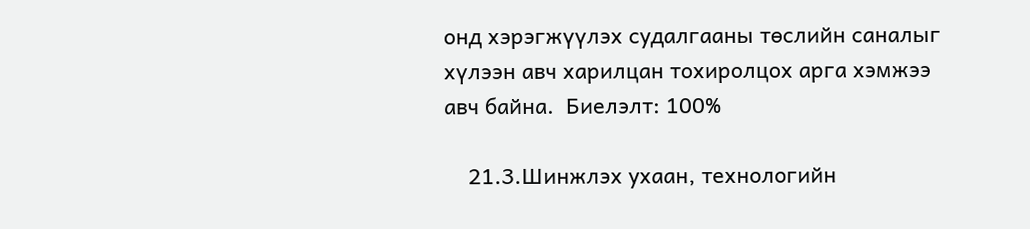онд хэрэгжүүлэх судалгааны төслийн саналыг хүлээн авч харилцан тохиролцох арга хэмжээ авч байна.  Биелэлт: 100%

    21.3.Шинжлэх ухаан, технологийн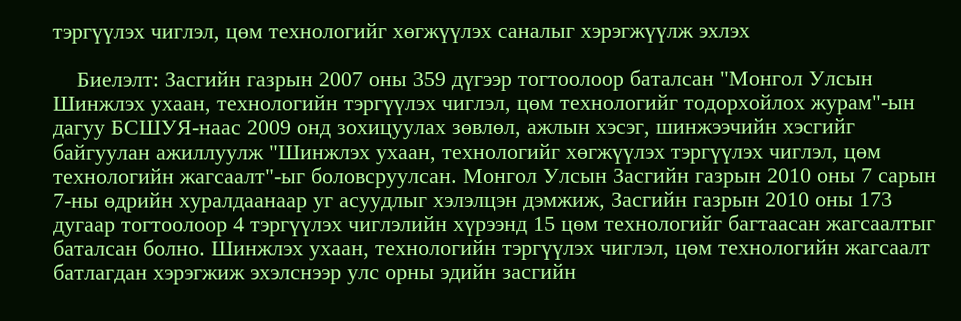тэргүүлэх чиглэл, цөм технологийг хөгжүүлэх саналыг хэрэгжүүлж эхлэх

    Биелэлт: Засгийн газрын 2007 оны 359 дүгээр тогтоолоор баталсан "Монгол Улсын Шинжлэх ухаан, технологийн тэргүүлэх чиглэл, цөм технологийг тодорхойлох журам"-ын дагуу БСШУЯ-наас 2009 онд зохицуулах зөвлөл, ажлын хэсэг, шинжээчийн хэсгийг байгуулан ажиллуулж "Шинжлэх ухаан, технологийг хөгжүүлэх тэргүүлэх чиглэл, цөм технологийн жагсаалт"-ыг боловсруулсан. Монгол Улсын Засгийн газрын 2010 оны 7 сарын 7-ны өдрийн хуралдаанаар уг асуудлыг хэлэлцэн дэмжиж, Засгийн газрын 2010 оны 173 дугаар тогтоолоор 4 тэргүүлэх чиглэлийн хүрээнд 15 цөм технологийг багтаасан жагсаалтыг баталсан болно. Шинжлэх ухаан, технологийн тэргүүлэх чиглэл, цөм технологийн жагсаалт батлагдан хэрэгжиж эхэлснээр улс орны эдийн засгийн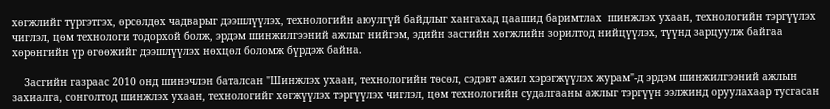хөгжлийг түргэтгэх, өрсөлдөх чадварыг дээшлүүлэх, технологийн аюулгүй байдлыг хангахад цаашид баримтлах  шинжлэх ухаан, технологийн тэргүүлэх чиглэл, цөм технологи тодорхой болж, эрдэм шинжилгээний ажлыг нийгэм, эдийн засгийн хөгжлийн зорилтод нийцүүлэх, түүнд зарцуулж байгаа хөрөнгийн үр өгөөжийг дээшлүүлэх нөхцөл боломж бүрдэж байна.

    Засгийн газраас 2010 онд шинэчлэн баталсан "Шинжлэх ухаан, технологийн төсөл, сэдэвт ажил хэрэгжүүлэх журам"-д эрдэм шинжилгээний ажлын захиалга, сонголтод шинжлэх ухаан, технологийг хөгжүүлэх тэргүүлэх чиглэл, цөм технологийн судалгааны ажлыг тэргүүн ээлжинд оруулахаар тусгасан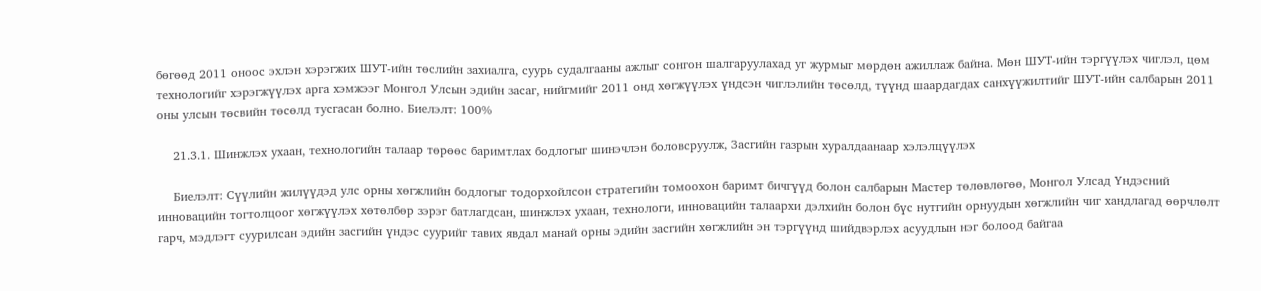бөгөөд 2011 оноос эхлэн хэрэгжих ШУТ-ийн төслийн захиалга, суурь судалгааны ажлыг сонгон шалгаруулахад уг журмыг мөрдөн ажиллаж байна. Мөн ШУТ-ийн тэргүүлэх чиглэл, цөм технологийг хэрэгжүүлэх арга хэмжээг Монгол Улсын эдийн засаг, нийгмийг 2011 онд хөгжүүлэх үндсэн чиглэлийн төсөлд, түүнд шаардагдах санхүүжилтийг ШУТ-ийн салбарын 2011 оны улсын төсвийн төсөлд тусгасан болно. Биелэлт: 100%

    21.3.1. Шинжлэх ухаан, технологийн талаар төрөөс баримтлах бодлогыг шинэчлэн боловсруулж, Засгийн газрын хуралдаанаар хэлэлцүүлэх

    Биелэлт: Сүүлийн жилүүдэд улс орны хөгжлийн бодлогыг тодорхойлсон стратегийн томоохон баримт бичгүүд болон салбарын Мастер төлөвлөгөө, Монгол Улсад Үндэсний инновацийн тогтолцоог хөгжүүлэх хөтөлбөр зэрэг батлагдсан, шинжлэх ухаан, технологи, инновацийн талаархи дэлхийн болон бүс нутгийн орнуудын хөгжлийн чиг хандлагад өөрчлөлт гарч, мэдлэгт суурилсан эдийн засгийн үндэс суурийг тавих явдал манай орны эдийн засгийн хөгжлийн эн тэргүүнд шийдвэрлэх асуудлын нэг болоод байгаа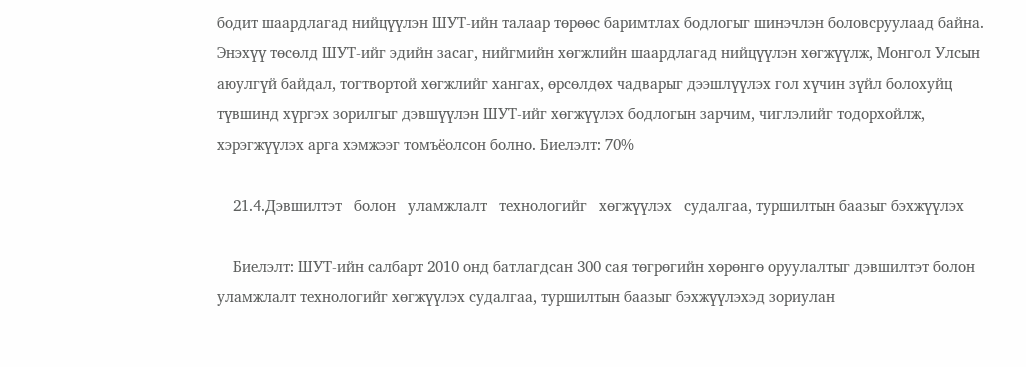бодит шаардлагад нийцүүлэн ШУТ-ийн талаар төрөөс баримтлах бодлогыг шинэчлэн боловсруулаад байна. Энэхүү төсөлд ШУТ-ийг эдийн засаг, нийгмийн хөгжлийн шаардлагад нийцүүлэн хөгжүүлж, Монгол Улсын аюулгүй байдал, тогтвортой хөгжлийг хангах, өрсөлдөх чадварыг дээшлүүлэх гол хүчин зүйл болохуйц түвшинд хүргэх зорилгыг дэвшүүлэн ШУТ-ийг хөгжүүлэх бодлогын зарчим, чиглэлийг тодорхойлж, хэрэгжүүлэх арга хэмжээг томъёолсон болно. Биелэлт: 70%

    21.4.Дэвшилтэт   болон   уламжлалт   технологийг   хөгжүүлэх   судалгаа, туршилтын баазыг бэхжүүлэх

    Биелэлт: ШУТ-ийн салбарт 2010 онд батлагдсан 300 сая төгрөгийн хөрөнгө оруулалтыг дэвшилтэт болон уламжлалт технологийг хөгжүүлэх судалгаа, туршилтын баазыг бэхжүүлэхэд зориулан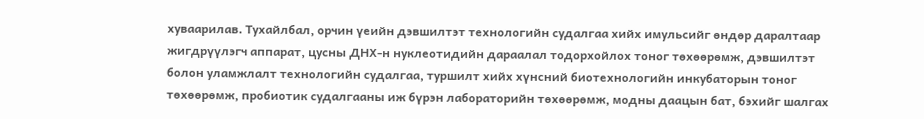хуваарилав. Тухайлбал, орчин үеийн дэвшилтэт технологийн судалгаа хийх имульсийг өндөр даралтаар жигдрүүлэгч аппарат, цусны ДНХ-н нуклеотидийн дараалал тодорхойлох тоног төхөөрөмж, дэвшилтэт болон уламжлалт технологийн судалгаа, туршилт хийх хүнсний биотехнологийн инкубаторын тоног төхөөрөмж, пробиотик судалгааны иж бүрэн лабораторийн төхөөрөмж, модны даацын бат, бэхийг шалгах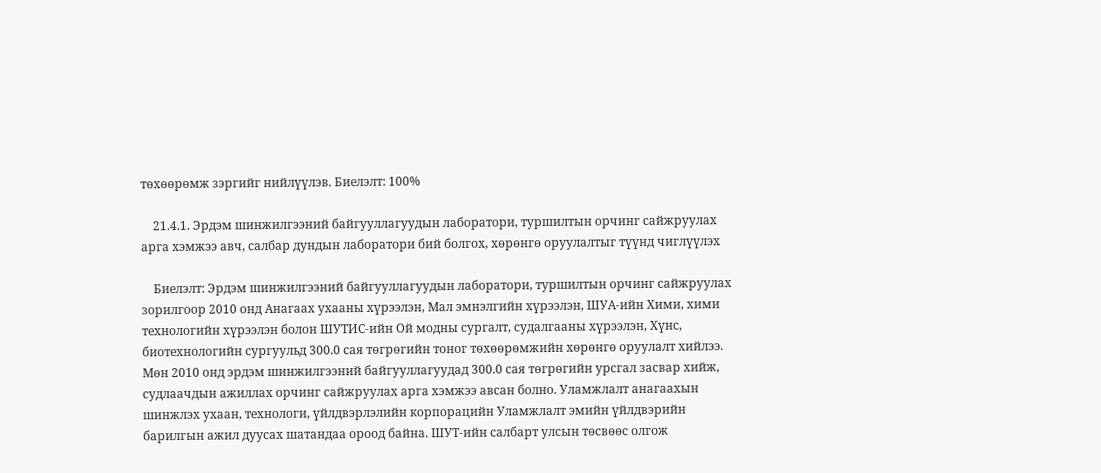төхөөрөмж зэргийг нийлүүлэв. Биелэлт: 100%

    21.4.1. Эрдэм шинжилгээний байгууллагуудын лаборатори, туршилтын орчинг сайжруулах арга хэмжээ авч, салбар дундын лаборатори бий болгох, хөрөнгө оруулалтыг түүнд чиглүүлэх

    Биелэлт: Эрдэм шинжилгээний байгууллагуудын лаборатори, туршилтын орчинг сайжруулах зорилгоор 2010 онд Анагаах ухааны хүрээлэн, Мал эмнэлгийн хүрээлэн, ШУА-ийн Хими, хими технологийн хүрээлэн болон ШУТИС-ийн Ой модны сургалт, судалгааны хүрээлэн, Хүнс, биотехнологийн сургуульд 300.0 сая төгрөгийн тоног төхөөрөмжийн хөрөнгө оруулалт хийлээ. Мөн 2010 онд эрдэм шинжилгээний байгууллагуудад 300.0 сая төгрөгийн урсгал засвар хийж, судлаачдын ажиллах орчинг сайжруулах арга хэмжээ авсан болно. Уламжлалт анагаахын шинжлэх ухаан, технологи, үйлдвэрлэлийн корпорацийн Уламжлалт эмийн үйлдвэрийн барилгын ажил дуусах шатандаа ороод байна. ШУТ-ийн салбарт улсын төсвөөс олгож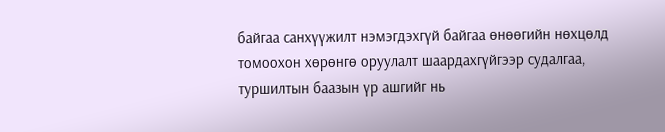байгаа санхүүжилт нэмэгдэхгүй байгаа өнөөгийн нөхцөлд томоохон хөрөнгө оруулалт шаардахгүйгээр судалгаа, туршилтын баазын үр ашгийг нь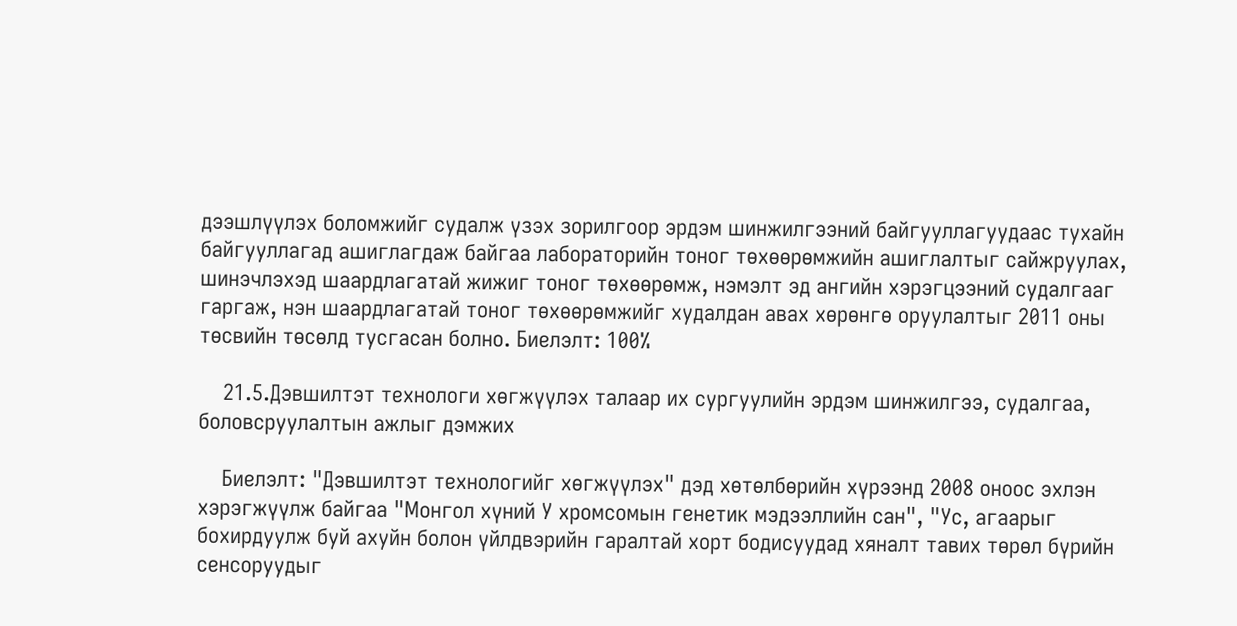дээшлүүлэх боломжийг судалж үзэх зорилгоор эрдэм шинжилгээний байгууллагуудаас тухайн байгууллагад ашиглагдаж байгаа лабораторийн тоног төхөөрөмжийн ашиглалтыг сайжруулах, шинэчлэхэд шаардлагатай жижиг тоног төхөөрөмж, нэмэлт эд ангийн хэрэгцээний судалгааг гаргаж, нэн шаардлагатай тоног төхөөрөмжийг худалдан авах хөрөнгө оруулалтыг 2011 оны төсвийн төсөлд тусгасан болно. Биелэлт: 100%

    21.5.Дэвшилтэт технологи хөгжүүлэх талаар их сургуулийн эрдэм шинжилгээ, судалгаа, боловсруулалтын ажлыг дэмжих

    Биелэлт: "Дэвшилтэт технологийг хөгжүүлэх" дэд хөтөлбөрийн хүрээнд 2008 оноос эхлэн хэрэгжүүлж байгаа "Монгол хүний У хромсомын генетик мэдээллийн сан", "Ус, агаарыг бохирдуулж буй ахуйн болон үйлдвэрийн гаралтай хорт бодисуудад хяналт тавих төрөл бүрийн сенсоруудыг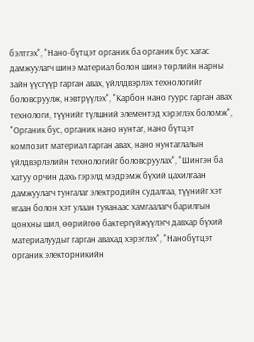бэлтгэх", "Нано-бүтцэт органик ба органик бус хагас дамжуулагч шинэ материал болон шинэ төрлийн нарны зайн үүсгүүр гарган авах, үйллдвэрлэх технологийг боловсруулж, нэвтрүүлэх", "Карбон нано гуурс гарган авах технологи, түүнийг түлшний элементэд хэрэглэх боломж", "Органик бус, органик нано нунтаг, нано бүтцэт композит материал гарган авах, нано нунтаглалын үйлдвэрлэлийн технологийг боловсруулах", "Шингэн ба хатуу орчин дахь гэрэлд мэдрэмж бүхий цахилгаан дамжуулагч тунгалаг электродийн судалгаа, түүнийг хэт ягаан болон хэт улаан туяанаас хамгаалагч барилгын цонхны шил, өөрийгөө бактергүйжүүлэгч давхар бүхий материалуудыг гарган авахад хэрэглэх", "Нанобүтцэт органик электорникийн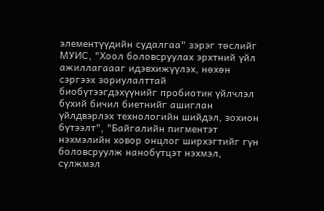элементүүдийн судалгаа" зэрэг төслийг МУИС, "Хоол боловсруулах эрхтний үйл ажиллагаааг идэвхижүүлэх, нөхөн сэргээх зориулалттай биобүтээгдэхүүнийг пробиотик үйлчлэл бүхий бичил биетнийг ашиглан үйлдвэрлэх технологийн шийдэл, зохион бүтээлт", "Байгалийн пигментэт нэхмэлийн ховор онцлог ширхэгтийг гүн боловсруулж нанобүтцэт нэхмэл, сүлжмэл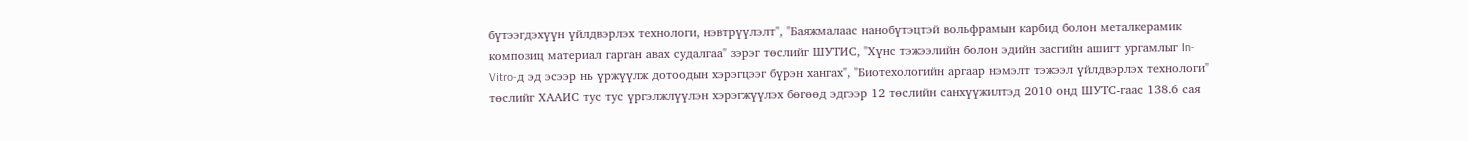бүтээгдэхүүн үйлдвэрлэх технологи, нэвтрүүлэлт", "Баяжмалаас нанобүтэцтэй вольфрамын карбид болон металкерамик композиц материал гарган авах судалгаа" зэрэг төслийг ШУТИС, "Хүнс тэжээлийн болон эдийн засгийн ашигт ургамлыг In-Vitro-д эд эсээр нь үржүүлж дотоодын хэрэгцээг бүрэн хангах", "Биотехологийн аргаар нэмэлт тэжээл үйлдвэрлэх технологи" төслийг ХААИС тус тус үргэлжлүүлэн хэрэгжүүлэх бөгөөд эдгээр 12 төслийн санхүүжилтэд 2010 онд ШУТС-гаас 138.6 сая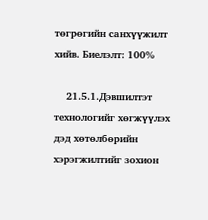төгрөгийн санхүүжилт хийв. Биелэлт: 100%

    21.5.1.Дэвшилтэт технологийг хөгжүүлэх дэд хөтөлбөрийн хэрэгжилтийг зохион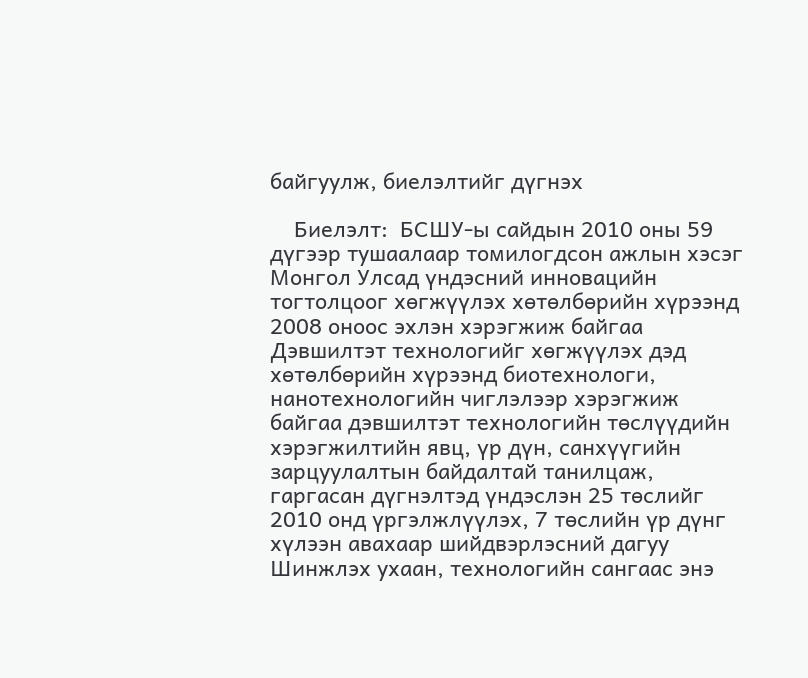байгуулж, биелэлтийг дүгнэх

    Биелэлт:  БСШУ-ы сайдын 2010 оны 59 дүгээр тушаалаар томилогдсон ажлын хэсэг Монгол Улсад үндэсний инновацийн тогтолцоог хөгжүүлэх хөтөлбөрийн хүрээнд 2008 оноос эхлэн хэрэгжиж байгаа Дэвшилтэт технологийг хөгжүүлэх дэд хөтөлбөрийн хүрээнд биотехнологи, нанотехнологийн чиглэлээр хэрэгжиж байгаа дэвшилтэт технологийн төслүүдийн хэрэгжилтийн явц, үр дүн, санхүүгийн зарцуулалтын байдалтай танилцаж, гаргасан дүгнэлтэд үндэслэн 25 төслийг  2010 онд үргэлжлүүлэх, 7 төслийн үр дүнг хүлээн авахаар шийдвэрлэсний дагуу Шинжлэх ухаан, технологийн сангаас энэ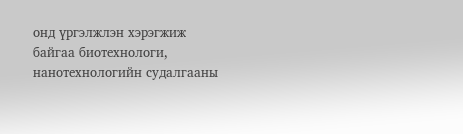онд үргэлжлэн хэрэгжиж байгаа биотехнологи, нанотехнологийн судалгааны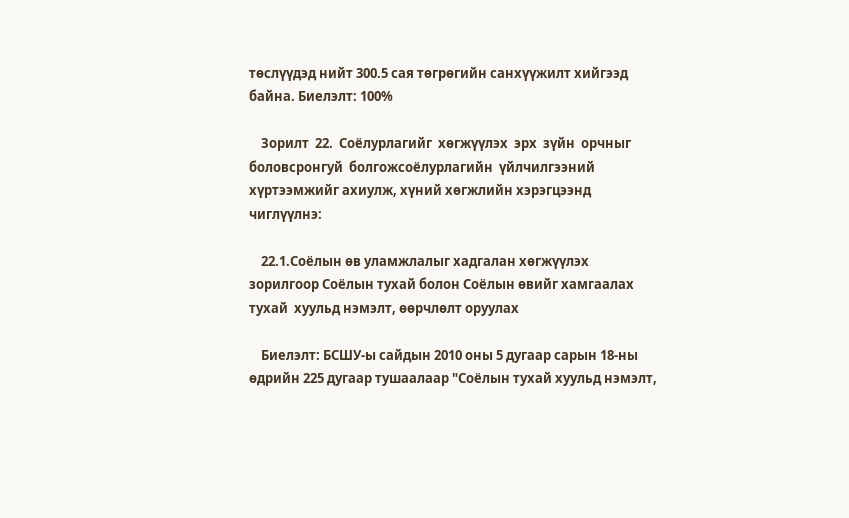төслүүдэд нийт 300.5 сая төгрөгийн санхүүжилт хийгээд байна. Биелэлт: 100%

    Зорилт  22.  Соёлурлагийг  хөгжүүлэх  эрх  зүйн  орчныг  боловсронгуй  болгожсоёлурлагийн  үйлчилгээний хүртээмжийг ахиулж, хүний хөгжлийн хэрэгцээнд чиглүүлнэ:

    22.1.Соёлын өв уламжлалыг хадгалан хөгжүүлэх зорилгоор Соёлын тухай болон Соёлын өвийг хамгаалах тухай  хуульд нэмэлт, өөрчлөлт оруулах

    Биелэлт: БСШУ-ы сайдын 2010 оны 5 дугаар сарын 18-ны өдрийн 225 дугаар тушаалаар "Соёлын тухай хуульд нэмэлт,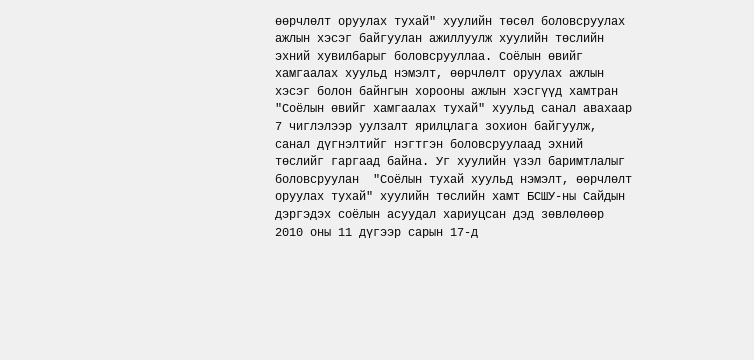өөрчлөлт оруулах тухай" хуулийн төсөл боловсруулах ажлын хэсэг байгуулан ажиллуулж хуулийн төслийн эхний хувилбарыг боловсрууллаа. Соёлын өвийг хамгаалах хуульд нэмэлт, өөрчлөлт оруулах ажлын хэсэг болон байнгын хорооны ажлын хэсгүүд хамтран "Соёлын өвийг хамгаалах тухай" хуульд санал авахаар 7 чиглэлээр уулзалт ярилцлага зохион байгуулж, санал дүгнэлтийг нэгтгэн боловсруулаад эхний төслийг гаргаад байна. Уг хуулийн үзэл баримтлалыг боловсруулан  "Соёлын тухай хуульд нэмэлт, өөрчлөлт оруулах тухай" хуулийн төслийн хамт БСШУ-ны Сайдын дэргэдэх соёлын асуудал хариуцсан дэд зөвлөлөөр 2010 оны 11 дүгээр сарын 17-д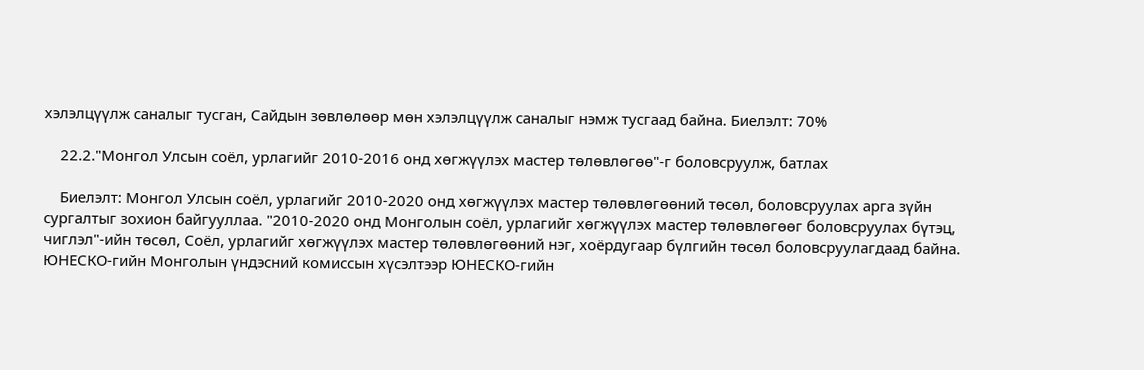хэлэлцүүлж саналыг тусган, Сайдын зөвлөлөөр мөн хэлэлцүүлж саналыг нэмж тусгаад байна. Биелэлт: 70%

    22.2."Монгол Улсын соёл, урлагийг 2010-2016 онд хөгжүүлэх мастер төлөвлөгөө"-г боловсруулж, батлах

    Биелэлт: Монгол Улсын соёл, урлагийг 2010-2020 онд хөгжүүлэх мастер төлөвлөгөөний төсөл, боловсруулах арга зүйн сургалтыг зохион байгууллаа. "2010-2020 онд Монголын соёл, урлагийг хөгжүүлэх мастер төлөвлөгөөг боловсруулах бүтэц, чиглэл"-ийн төсөл, Соёл, урлагийг хөгжүүлэх мастер төлөвлөгөөний нэг, хоёрдугаар бүлгийн төсөл боловсруулагдаад байна. ЮНЕСКО-гийн Монголын үндэсний комиссын хүсэлтээр ЮНЕСКО-гийн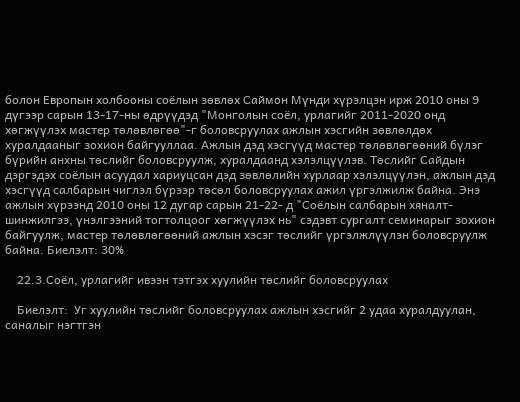болон Европын холбооны соёлын зөвлөх Саймон Мүнди хүрэлцэн ирж 2010 оны 9 дүгээр сарын 13-17-ны өдрүүдэд "Монголын соёл, урлагийг 2011-2020 онд хөгжүүлэх мастер төлөвлөгөө"-г боловсруулах ажлын хэсгийн зөвлөлдөх хуралдааныг зохион байгууллаа. Ажлын дэд хэсгүүд мастер төлөвлөгөөний бүлэг бүрийн анхны төслийг боловсруулж, хуралдаанд хэлэлцүүлэв. Төслийг Сайдын дэргэдэх соёлын асуудал хариуцсан дэд зөвлөлийн хурлаар хэлэлцүүлэн, ажлын дэд хэсгүүд салбарын чиглэл бүрээр төсөл боловсруулах ажил үргэлжилж байна. Энэ ажлын хүрээнд 2010 оны 12 дугар сарын 21-22- д "Соёлын салбарын хяналт-шинжилгээ, үнэлгээний тогтолцоог хөгжүүлэх нь" сэдэвт сургалт семинарыг зохион байгуулж, мастер төлөвлөгөөний ажлын хэсэг төслийг үргэлжлүүлэн боловсруулж байна. Биелэлт: 30%

    22.3.Соёл, урлагийг ивээн тэтгэх хуулийн төслийг боловсруулах

    Биелэлт:  Уг хуулийн төслийг боловсруулах ажлын хэсгийг 2 удаа хуралдуулан, саналыг нэгтгэн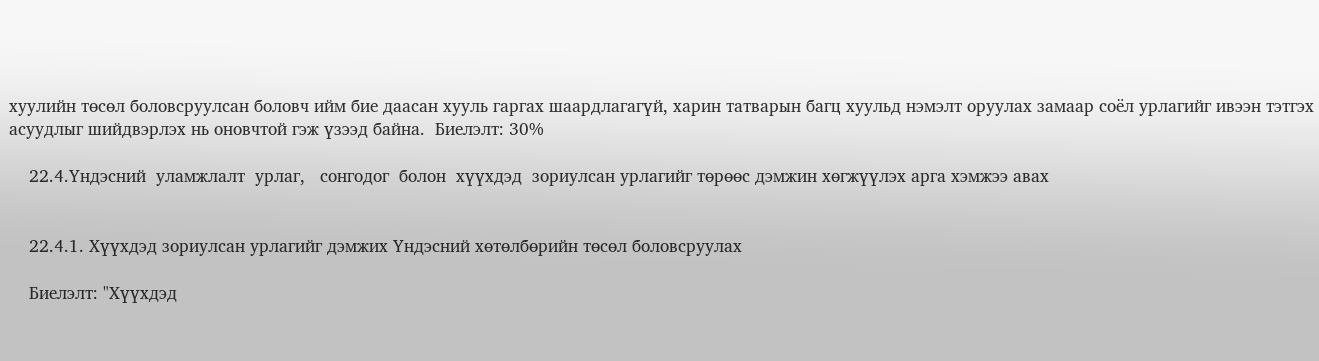хуулийн төсөл боловсруулсан боловч ийм бие даасан хууль гаргах шаардлагагүй, харин татварын багц хуульд нэмэлт оруулах замаар соёл урлагийг ивээн тэтгэх асуудлыг шийдвэрлэх нь оновчтой гэж үзээд байна.  Биелэлт: 30%

    22.4.Үндэсний  уламжлалт  урлаг,   сонгодог  болон  хүүхдэд  зориулсан урлагийг төрөөс дэмжин хөгжүүлэх арга хэмжээ авах


    22.4.1. Хүүхдэд зориулсан урлагийг дэмжих Үндэсний хөтөлбөрийн төсөл боловсруулах

    Биелэлт: "Хүүхдэд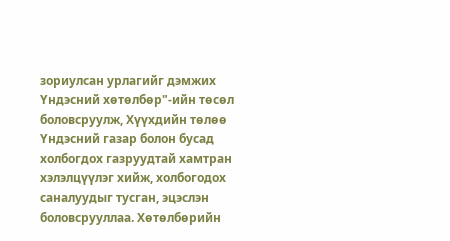зориулсан урлагийг дэмжих Үндэсний хөтөлбөр"-ийн төсөл боловсруулж, Хүүхдийн төлөө Үндэсний газар болон бусад холбогдох газруудтай хамтран хэлэлцүүлэг хийж, холбогодох саналуудыг тусган, эцэслэн боловсрууллаа. Хөтөлбөрийн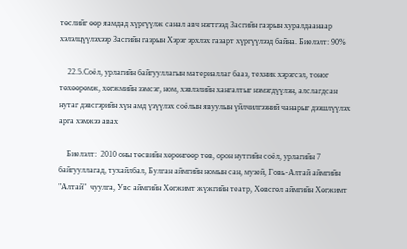төслийг өөр яамдад хүргүүлж санал авч нэгтгээд Засгийн газрын хуралдаанаар хэлэлцүүлэхээр Засгийн газрын Хэрэг эрхлэх газарт хүргүүлээд байна. Биелэлт: 90%

    22.5.Соёл, урлагийн байгууллагын материаллаг бааз, техник хэрэгсэл, тоног   төхөөрөмж, хөгжмийн зэмсэг, ном, хэвлэлийн хангалтыг нэмэгдүүлэн, алслагдсан нутаг дэвсгэрийн хүн амд үзүүлэх соёлын явуулын үйлчилгээний чанарыг дээшлүүлэх арга хэмжээ авах

    Биелэлт:  2010 оны төсвийн хөрөнгөөр төв, орон нутгийн соёл, урлагийн 7 байгууллагад, тухайлбал, Булган аймгийн номын сан, музей, Говь-Алтай аймгийн "Алтай"  чуулга, Увс аймгийн Хөгжимт жүжгийн театр, Хөвсгөл аймгийн Хөгжимт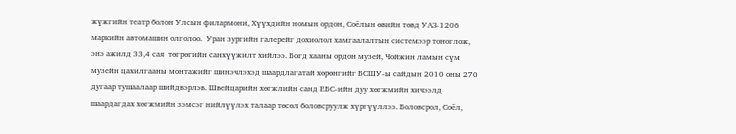жүжгийн театр болон Улсын филармони, Хүүхдийн номын ордон, Соёлын өвийн төвд УАЗ-1206 маркийн автомашин олголоо.  Уран зургийн галерейг дохиолол хамгаалалтын системээр тоноглож, энэ ажилд 33,4 сая  төгрөгийн санхүүжилт хийлээ. Богд хааны ордон музей, Чойжин ламын сүм музейн цахилгааны монтажийг шинэчлэхэд шаардлагатай хөрөнгийг БСШУ-ы сайдын 2010 оны 270 дугаар тушаалаар шийдвэрлэв. Швейцарийн хөгжлийн санд ЕБС-ийн дуу хөгжмийн хичээлд шаардагдах хөгжмийн зэмсэг нийлүүлэх талаар төсөл боловсруулж хүргүүллээ. Боловсрол, Соёл,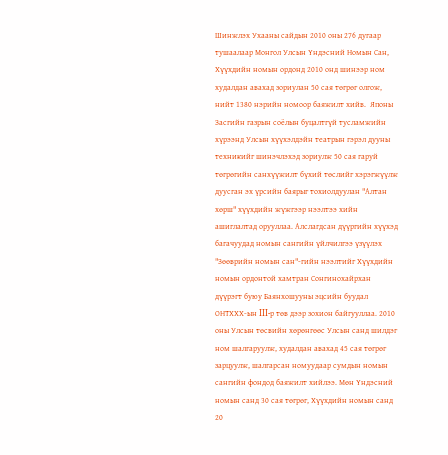Шинжлэх Ухааны сайдын 2010 оны 276 дугаар тушаалаар Монгол Улсын Үндэсний Номын Сан, Хүүхдийн номын ордонд 2010 онд шинээр ном худалдан авахад зориулан 50 сая төгрөг олгож, нийт 1380 нэрийн номоор баяжилт хийв.  Японы Засгийн газрын соёлын буцалтгүй тусламжийн хүрээнд Улсын хүүхэлдэйн театрын гэрэл дууны техникийг шинэчлэхэд зориулж 50 сая гаруй төгрөгийн санхүүжилт бүхий төслийг хэрэгжүүлж дуусган эх үрсийн баярыг тохиолдуулан "Алтан хөрш" хүүхдийн жүжгээр нээлтээ хийн ашиглалтад орууллаа. Алслагдсан дүүргийн хүүхэд багачуудад номын сангийн үйлчилгээ үзүүлэх "Зөөврийн номын сан"-гийн нээлтийг Хүүхдийн номын ордонтой хамтран Сонгинохайрхан дүүрэгт буюу Баянхошууны эцсийн буудал ОНТХХХ-ын III-р төв дээр зохион байгууллаа. 2010 оны Улсын төсвийн хөрөнгөөс Улсын санд шилдэг ном шалгаруулж, худалдан авахад 45 сая төгрөг зарцуулж, шалгарсан номуудаар сумдын номын сангийн фондод баяжилт хийлээ. Мөн Үндэсний номын санд 30 сая төгрөг, Хүүхдийн номын санд 20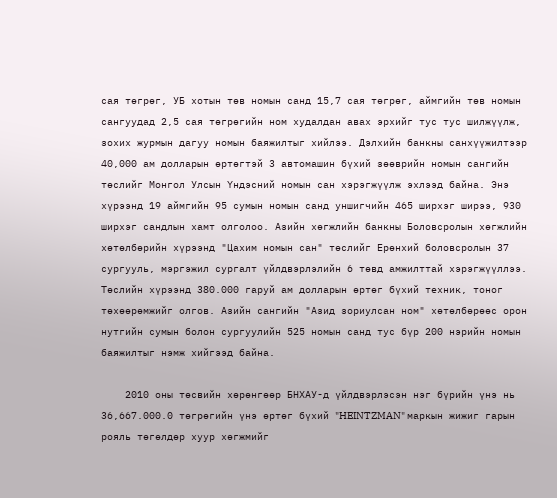сая төгрөг, УБ хотын төв номын санд 15,7 сая төгрөг, аймгийн төв номын сангуудад 2,5 сая төгрөгийн ном худалдан авах эрхийг тус тус шилжүүлж, зохих журмын дагуу номын баяжилтыг хийлээ. Дэлхийн банкны санхүүжилтээр 40,000 ам долларын өртөгтэй 3 автомашин бүхий зөөврийн номын сангийн төслийг Монгол Улсын Үндэсний номын сан хэрэгжүүлж эхлээд байна. Энэ хүрээнд 19 аймгийн 95 сумын номын санд уншигчийн 465 ширхэг ширээ, 930 ширхэг сандлын хамт олголоо. Азийн хөгжлийн банкны Боловсролын хөгжлийн хөтөлбөрийн хүрээнд "Цахим номын сан" төслийг Ерөнхий боловсролын 37 сургууль, мэргэжил сургалт үйлдвэрлэлийн 6 төвд амжилттай хэрэгжүүллээ. Төслийн хүрээнд 380.000 гаруй ам долларын өртөг бүхий техник, тоног төхөөрөмжийг олгов. Азийн сангийн "Азид зориулсан ном" хөтөлбөрөөс орон нутгийн сумын болон сургуулийн 525 номын санд тус бүр 200 нэрийн номын баяжилтыг нэмж хийгээд байна.

    2010 оны төсвийн хөрөнгөөр БНХАУ-д үйлдвэрлэсэн нэг бүрийн үнэ нь 36,667.000.0 төгрөгийн үнэ өртөг бүхий "HEINTZMAN" маркын жижиг гарын рояль төгөлдөр хуур хөгжмийг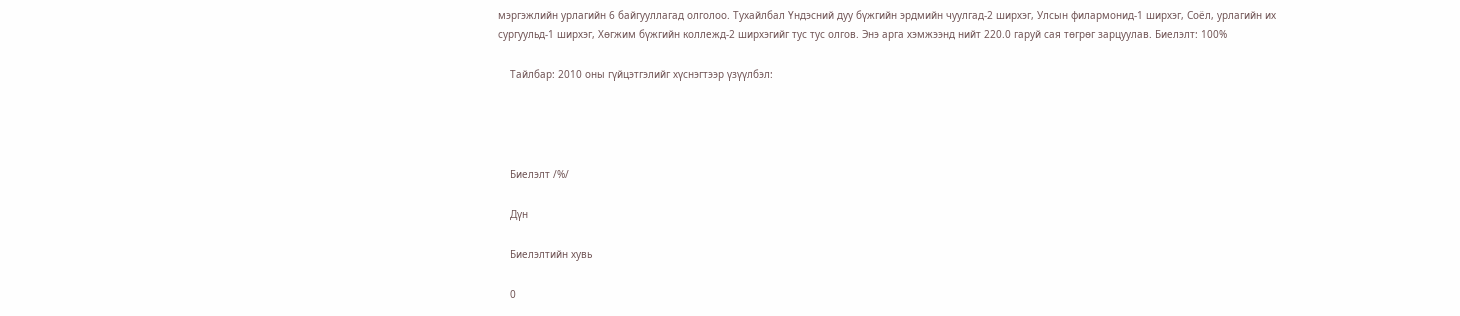мэргэжлийн урлагийн 6 байгууллагад олголоо. Тухайлбал Үндэсний дуу бүжгийн эрдмийн чуулгад-2 ширхэг, Улсын филармонид-1 ширхэг, Соёл, урлагийн их сургуульд-1 ширхэг, Хөгжим бүжгийн коллежд-2 ширхэгийг тус тус олгов. Энэ арга хэмжээнд нийт 220.0 гаруй сая төгрөг зарцуулав. Биелэлт: 100%

    Тайлбар: 2010 оны гүйцэтгэлийг хүснэгтээр үзүүлбэл:




    Биелэлт /%/

    Дүн

    Биелэлтийн хувь

    0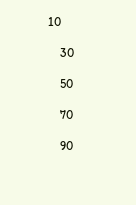10

    30

    50

    70

    90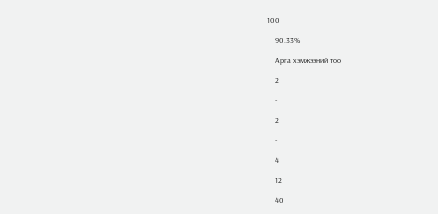100

    90.33%

    Арга хэмжээний тоо

    2

    -

    2

    -

    4

    12

    40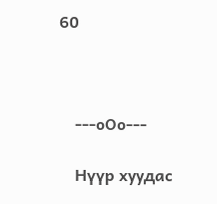60



    ---оОо---

    Нүүр хуудас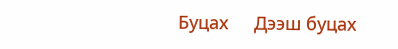Буцах     Дээш буцах